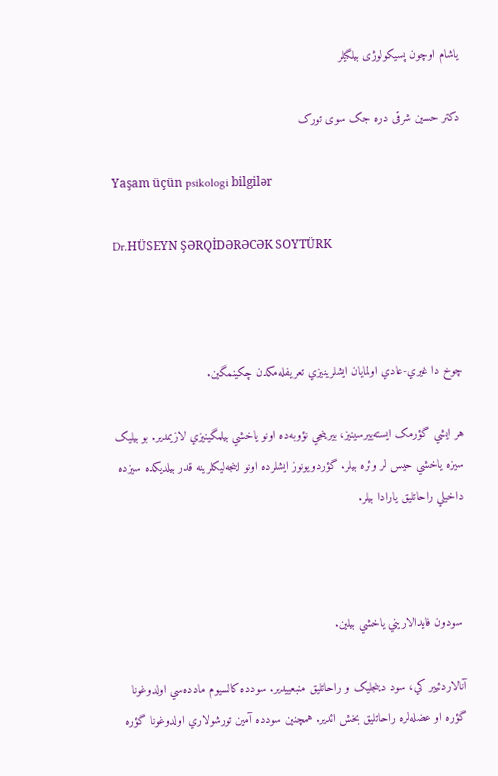یاشام اوچون پسیکولوژی بیلگیلر

دکتر حسین شرقی دره جک سوی تورک

Yaşam üçün psikologi bilgilər

Dr.HÜSEYN ŞƏRQİDƏRƏCƏK SOYTÜRK



چوخ دا غيري-عادي اولمايان ايشلرينيزي تعريفله‌مکدن چکينمگين.

هر ايشي گؤرمک ايسته‌ييرسينيز، بيرينجي نؤوبه‌ده اونو ياخشي بيلمگينيزي لازيمدير. بو بيليک سيزه ياخشي حيس لر وئره بيلر. گؤردويونوز ايشلرده اونو اينجه‌ليکلرينه قدر بيلديکده سيزده داخيلي راحاتليق يارادا بيلر.



 سودون فايدالاريني ياخشي بيلين.

آنالاردئيير کي، سود دينجليک و راحاتليق منبعييدير. سودده کالسيوم مادده‌سي اولدوغونا گؤره او عضله‌لره راحاتليق بخش ائدير. همچنين سودده آمين تورشولاري اولدوغونا گؤره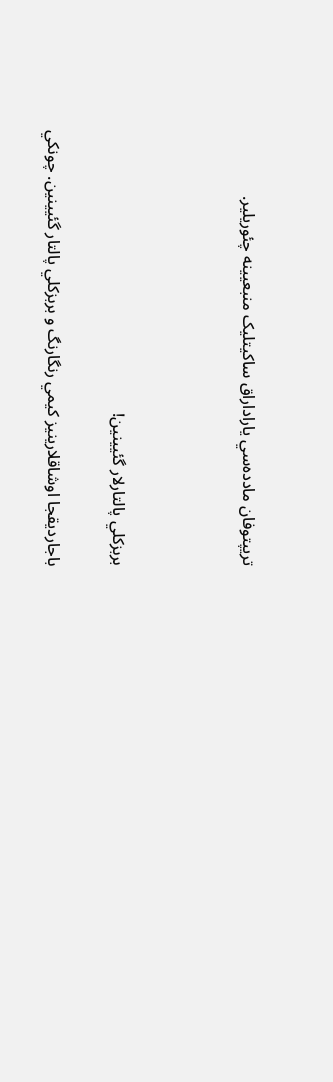تريپتوفان مادده‌سي ياراداراق ساکيتليک منبعيينه چئوريلير.



بربزکلي پالتارلار گئيينين!

باجارديقجا اوشاقلارينيز کيمي رنگارنگ و بربزکلي پالتار گئيينين. چونکي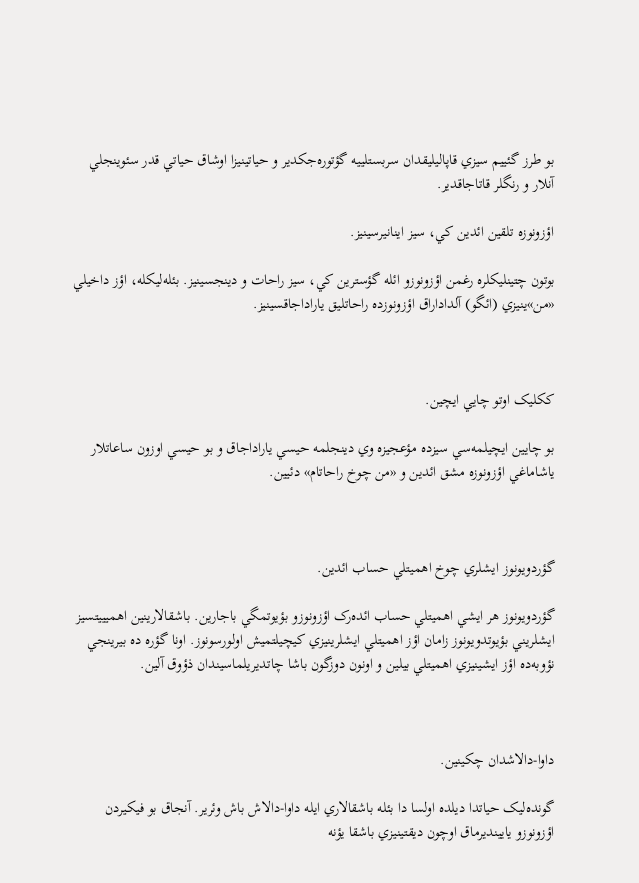بو طرز گئييم سيزي قاپاليليقدان سربستلييه گؤتوره‌جکدير و حياتينيزا اوشاق حياتي قدر سئوينجلي آنلار و رنگلر قاتاجاقدير.

اؤزونوزه تلقين ائدين کي، سيز اينانيرسينيز.

بوتون چتينليکلره رغمن اؤزونوزو ائله گؤسترين کي، سيز راحات و دينجسينيز. بئله‌ليکله، اؤز داخيلي «من»ينيزي (ائگو) آلداداراق اؤزونوزده راحاتليق ياراداجاقسينيز.



ککليک اوتو چايي ايچين.

بو چايين ايچيلمه‌سي سيزده مؤعجيزه وي دينجلمه حيسي ياراداجاق و بو حيسي اوزون ساعاتلار ياشاماغي اؤزونوزه مشق ائدین و «من چوخ راحاتام» دئيين.



گؤردويونوز ايشلري چوخ اهميتلي حساب ائدين.

گؤردويونوز هر ايشي اهميتلي حساب ائده‌رک اؤزونوزو بؤيوتمگي باجارين. باشقالارينين اهميييتسيز ايشلريني بؤيوتدويونوز زامان اؤز اهميتلي ايشلرينيزي کيچيلتميش اولورسونوز. اونا گؤره ده بيرينجي نؤوبه‌ده اؤز ايشينيزي اهميتلي بيلين و اونون دوزگون باشا چاتديريلماسيندان ذؤوق آلين.



داوا-دالاشدان چکينين.

گونده‌ليک حياتدا ديلده اولسا دا بئله باشقالاري ايله داوا-دالاش باش وئرير. آنجاق بو فيکيردن اؤزونوزو يايينديرماق اوچون ديقتينيزي باشقا يؤنه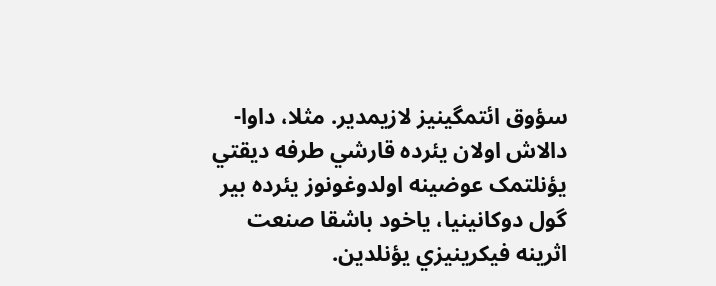سؤوق ائتمگينيز لازيمدير. مثلا، داوا-دالاش اولان يئرده قارشي طرفه ديقتي يؤنلتمک عوضينه اولدوغونوز يئرده بير گول دوکانينيا، ياخود باشقا صنعت اثرينه فيکرينيزي يؤنلدين.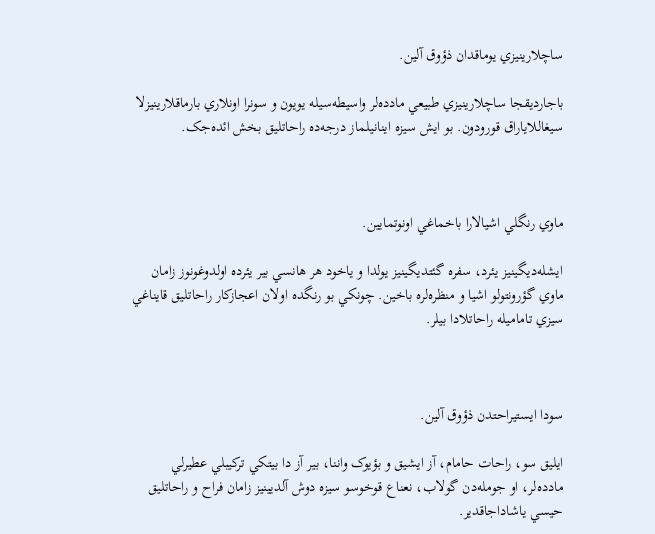ساچلارينيزي يوماقدان ذؤوق آلين.

باجارديقجا ساچلارينيزي طبيعي مادده‌لر واسيطه‌سيله يويون و سونرا اونلاري بارماقلارينيزلا سيغاللاياراق قورودون. بو ايش سيزه اينانيلماز درجه‌ده راحاتليق بخش ائده‌جک.



ماوي رنگلي اشيالارا باخماغي اونوتمايين.

ايشله‌ديگينيز يئرد، سفره گئتديگينيز يولدا و ياخود هر هانسي بير يئرده اولدوغونوز زامان ماوي گؤرونتولو اشيا و منظره‌لره باخين. چونکي بو رنگده اولان اعجازکار راحاتليق قايناغي سيزي تاماميله راحاتلادا بيلر.



سودا ايستيراحتدن ذؤوق آلين.

ايليق سو، راحات حامام، آز ايشيق و بؤيوک واننا، بير آز دا بيتکي ترکيبلي عطيرلي مادده‌لر، او جومله‌دن گولاب، نعناع قوخوسو سيزه دوش آلديينيز زامان فراح و راحاتليق حيسي ياشاداجاقدير.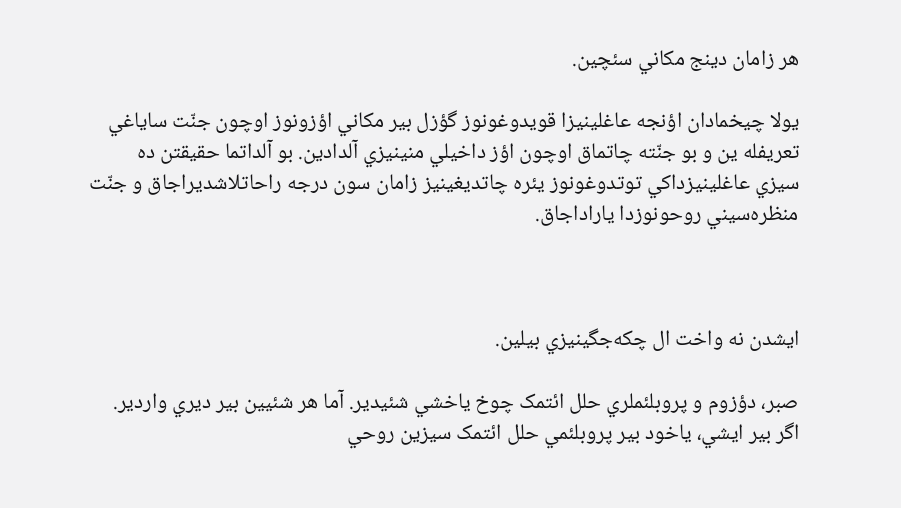هر زامان دينج مکاني سئچين.

يولا چيخمادان اؤنجه عاغلينيزا قويدوغونوز گؤزل بير مکاني اؤزونوز اوچون جنّت ساياغي تعريفله ين و بو جنّته چاتماق اوچون اؤز داخيلي منينيزي آلدادين. بو آلداتما حقيقتن ده سيزي عاغلينيزداکي توتدوغونوز يئره چاتديغينيز زامان سون درجه راحاتلاشديراجاق و جنّت منظره‌سيني روحونوزدا ياراداجاق.



ايشدن نه واخت ال چکه‌جگينيزي بيلين.

صبر، دؤزوم و پروبلئملري حلل ائتمک چوخ ياخشي شئيدير. آما هر شئيين بير ديري واردير. اگر بير ايشي، ياخود بير پروبلئمي حلل ائتمک سيزين روحي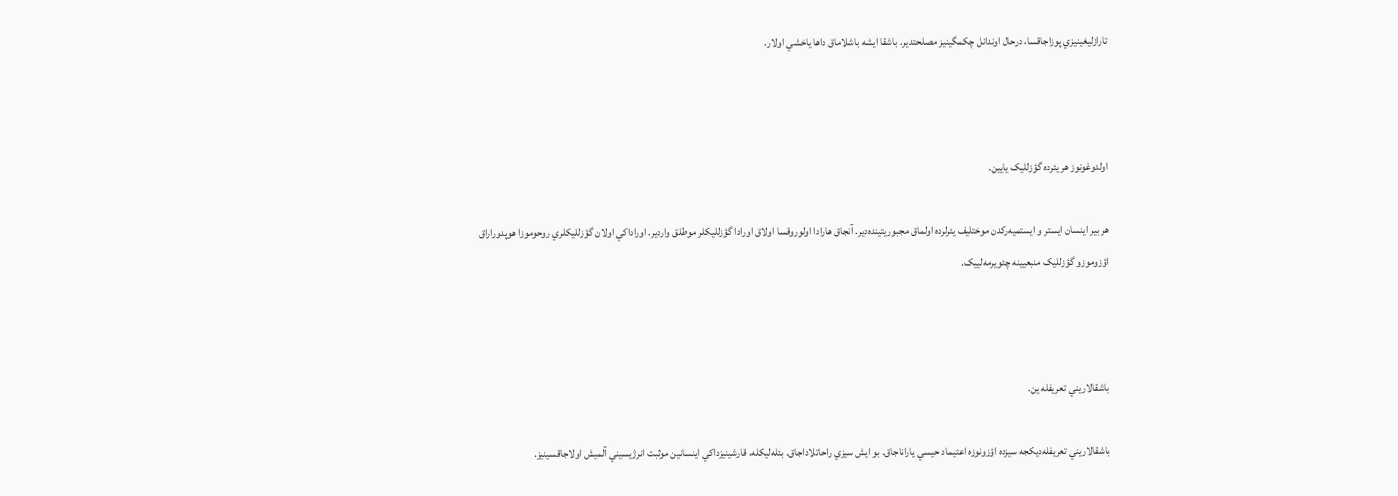تارازليغينيزي پوزاجاقسا، درحال اوندانل چکمگينيز مصلحتدير. باشقا ايشه باشلاماق داها ياخشي اولار.



اولدوغونوز هر يئرده گؤزلليک يايين.

هر بير اينسان ايستر و ايستميه‌رکدن موختليف يئرلرده اولماق مجبوريتينده‌دير. آنجاق هارادا اولوروقسا اولاق اورادا گؤزلليکلر موطلق واردير. اوراداکي اولان گؤزلليکلري روحوموزا هوپدوراراق اؤزوموزو گؤزلليک منبعيينه چئويرمه‌لييک.



باشقالاريني تعريفله ين.

باشقالاريني تعريفله‌ديکجه سيزده اؤزونوزه اعتيماد حيسي ياراناجاق. بو ايش سيزي راحاتلاداجاق. بئله‌ليکله، قارشينيزداکي اينسانين موثبت انرژيسيني آلميش اولاجاقسينيز.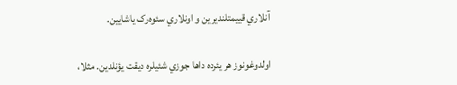آنلاري قييمتلنديرين و اونلاري سئوه‌رک ياشايين.

اولدوغونوز هر يئرده داها جوزي شئيلره ديقت يؤنلدين. مثلا،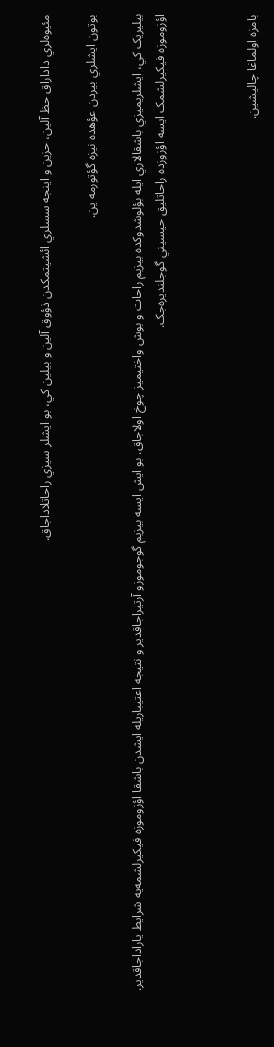مئيوه‌لري داداراق حظ آلين، حزين و اينجه سسلري ائشيتمکدن ذؤوق آلين و بيلين کي، بو ايشلر سيزي راحاتلاداجاق.

بوتون ايشلري بيردن عؤهده نيزه گؤتورمه ين.

بيليريک کي، ايشلريميزي باشقالاري ايله بؤلوشدوکده بيزيم راحات و بوش واختيميز چوخ اولاجاق. بو ايش ايسه بيزيم گوجوموزو آرتيراجاقدير و نتيجه اعتيباريله ايشدن باشقا اؤزوموزه فيکيرلشمه‌يه شرايط ياراداجاقدير. اؤزوموزه فيکيرلشمک ايسه اؤزوزده راحاتليق حيسيني گوجلنديره‌جک.



بامزه اولماغا چاليشين.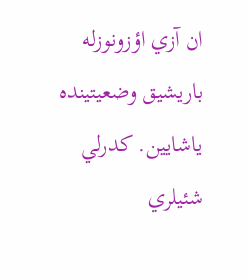ان آزي اؤزونوزله باريشيق وضعيتينده ياشايين. کدرلي شئيلري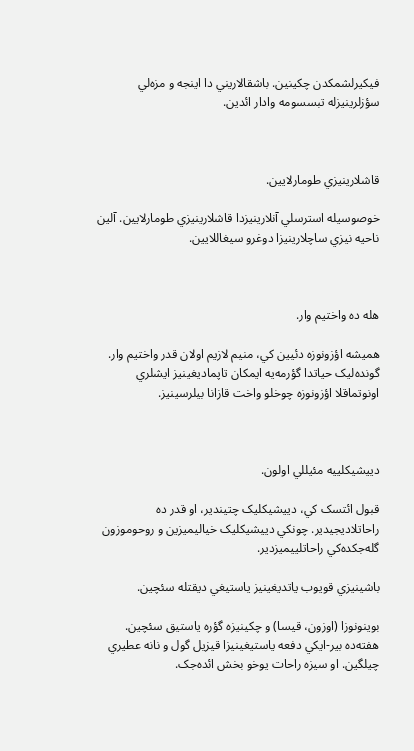فيکيرلشمکدن چکينين. باشقالاريني دا اينجه و مزه‌لي سؤزلرينيزله تبسسومه وادار ائدين.



قاشلارينيزي طومارلايين.

خوصوسيله استرسلي آنلارينيزدا قاشلارينيزي طومارلايين. آلين ناحيه نيزي ساچلارينيزا دوغرو سيغاللايين.



هله ده واختيم وار.

هميشه اؤزونوزه دئيين کي، منيم لازيم اولان قدر واختيم وار. گونده‌ليک حياتدا گؤرمه‌يه ايمکان تاپماديغينيز ايشلري اونوتماقلا اؤزونوزه چوخلو واخت قازانا بيلرسينيز.



دييشيکلييه مئيللي اولون.

قبول ائتسک کي، دييشيکليک چتيندير، او قدر ده راحاتلاديجيدير. چونکي دييشيکليک خياليميزين و روحوموزون گله‌جکده‌کي راحاتلييميزدير.

باشينيزي قويوب ياتديغينيز ياستيغي ديقتله سئچين.

بوينونوزا (اوزون، قيسا) و چکينيزه گؤره ياستيق سئچين. هفته‌ده بير-ايکي دفعه ياستيغينيزا قيزيل گول و نانه عطيري چيلگين. او سيزه راحات يوخو بخش ائده‌جک.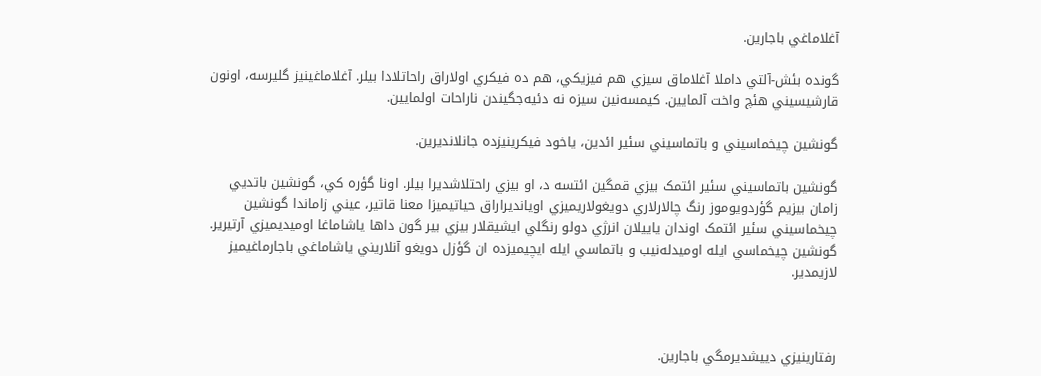آغلاماغي باجارين.

گونده بئش-آلتي داملا آغلاماق سيزي هم فيزيکي، هم ده فيکري اولاراق راحاتلادا بيلر. آغلاماغينيز گليرسه، اونون قارشيسيني هئچ واخت آلمايين. کيمسه‌نين سيزه نه دئيه‌جگيندن ناراحات اولمايين.

گونشين چيخماسيني و باتماسيني سئير ائدين، ياخود فيکرينيزده جانلانديرين.

گونشين باتماسيني سئير ائتمک بيزي قمگين ائتسه د، او بيزي راحتلاشديرا بيلر. اونا گؤره کي، گونشين باتديي زامان بيزيم گؤردويوموز رنگ چالارلاري دويغولاريميزي اويانديراراق حياتيميزا معنا قاتير، عيني زاماندا گونشين چيخماسيني سئير ائتمک اوندان ياييلان انرژي دولو رنگلي ايشيقلار بيزي بير گون داها ياشاماغا اوميديميزي آرتيرير. گونشين چيخماسي ايله اوميدله‌نيب و باتماسي ايله ايچيميزده ان گؤزل دويغو آنلاريني ياشاماغي باجارماغيميز لازيمدير.



رفتارينيزي دييشديرمگي باجارين.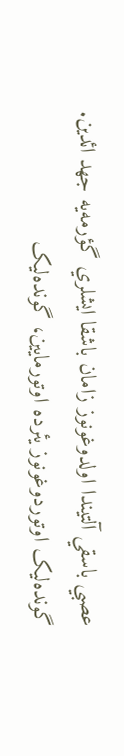عصبي باسقي آلتيندا اولدوغونوز زامان باشقا ايشلري گؤرمه‌يه جهد ائدين. گونده‌ليک اوتوردوغونوز يئرده اوتورمايين، گونده‌ليک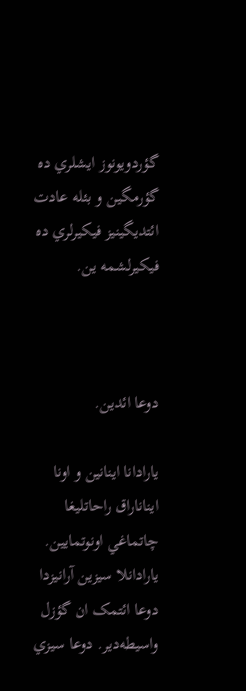گؤردويونوز ايشلري ده گؤرمگين و بئله عادت ائتديگينيز فيکيرلري ده فيکيرلشمه ين.



دوعا ائدين.

يارادانا اينانين و اونا ايناناراق راحاتليغا چاتماغي اونوتمايين. يارادانلا سيزين آرانيزدا دوعا ائتمک ان گؤزل واسيطه‌دير. دوعا سيزي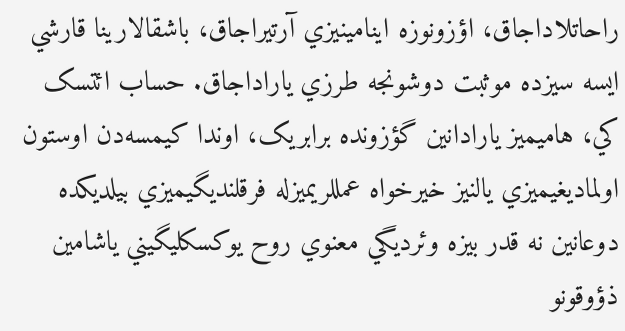راحاتلاداجاق، اؤزونوزه اينامينيزي آرتيراجاق، باشقالارينا قارشي ايسه سيزده موثبت دوشونجه طرزي ياراداجاق. حساب ائتسک کي، هاميميز يارادانين گؤزونده برابريک، اوندا کيمسه‌دن اوستون اولماديغيميزي يالنيز خيرخواه عمللريميزله فرقلنديگيميزي بيلديکده دوعانين نه قدر بيزه وئرديگي معنوي روح يوکسکليگيني ياشامين ذؤوقونو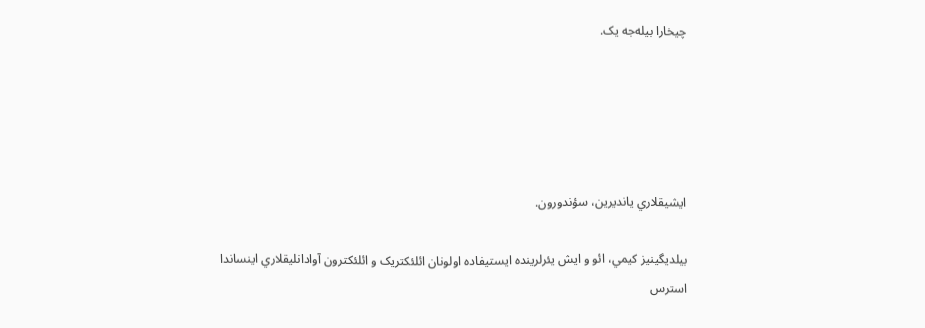چيخارا بيله‌جه يک.





ايشيقلاري يانديرين، سؤندورون.

بيلديگينيز کيمي، ائو و ايش يئرلرينده ايستيفاده اولونان ائلئکتريک و ائلئکترون آوادانليقلاري اينساندا استرس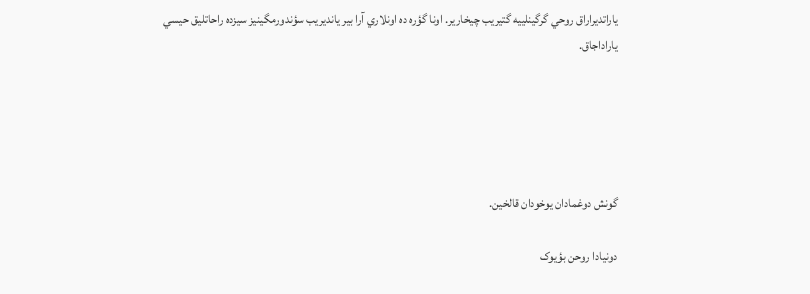ياراتديراراق روحي گرگينلييه گتيريب چيخارير. اونا گؤره ده اونلاري آرا بير يانديريب سؤندورمگينيز سيزده راحاتليق حيسي ياراداجاق.





گونش دوغمادان يوخودان قالخين.

دونيادا روحن بؤيوک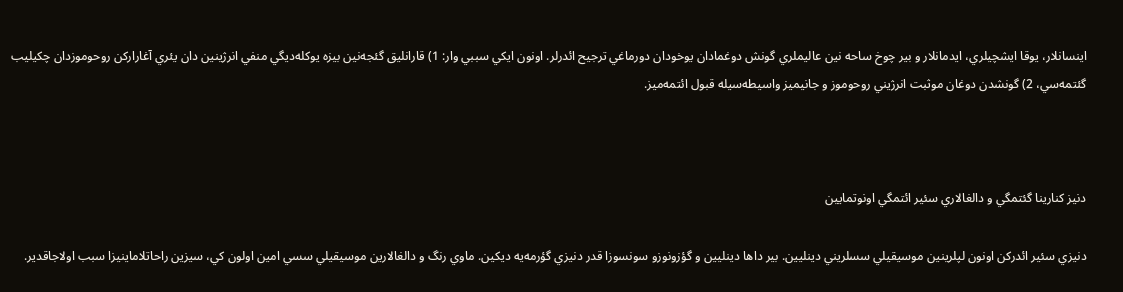اينسانلار، يوقا ايشچيلري، ايدمانلار و بير چوخ ساحه نين عاليملري گونش دوغمادان يوخودان دورماغي ترجيح ائدرلر. اونون ايکي سببي وار: 1) قارانليق گئجه‌نين بيزه يوکله‌ديگي منفي انرژينين دان يئري آغارارکن روحوموزدان چکيليب گئتمه‌سي، 2) گونشدن دوغان موثبت انرژيني روحوموز و جانيميز واسيطه‌سيله قبول ائتمه‌ميز.



دنيز کنارينا گئتمگي و دالغالاري سئير ائتمگي اونوتمايين

دنيزي سئير ائدرکن اونون لپلرينين موسيقيلي سسلريني دينلیين. بير داها دينلیين و گؤزونوزو سونسوزا قدر دنيزي گؤرمه‌يه ديکين. ماوي رنگ و دالغالارين موسيقيلي سسي امين اولون کي، سيزين راحاتلاماينيزا سبب اولاجاقدير.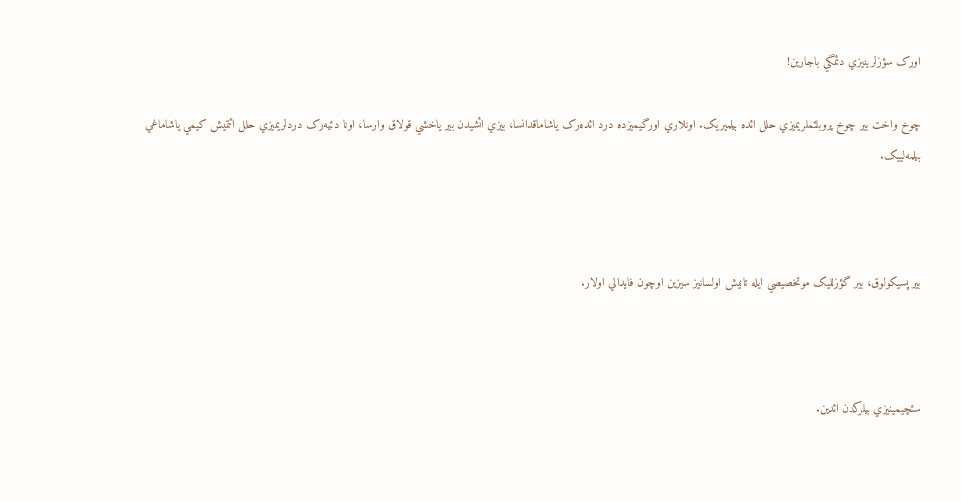اورک سؤزلرينيزي دئمگي باجارين!

چوخ واخت بير چوخ پروبلئملريميزي حلل ائده بيلميريک. اونلاري اورگيميزده درد ائده‌رک ياشاماقدانسا، بيزي ائشيدن بير ياخشي قولاق وارسا، اونا دئيه‌رک دردلريميزي حلل ائتميش کيمي ياشاماغي بيلمه‌لييک.



بير پسيکولوق، بير گؤزلليک موتخصيصي ايله تانيش اولسانيز سيزين اوچون فايدالي اولار.



سئچيمينيزي بيلرکدن ائدين.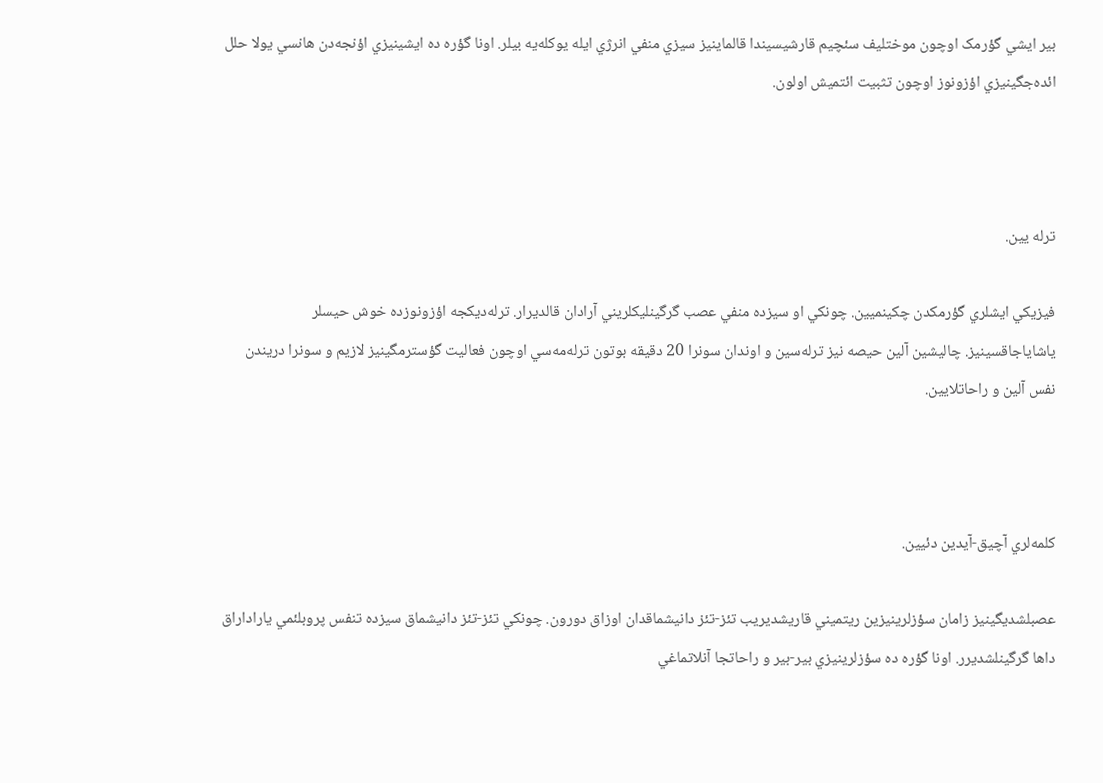بير ايشي گؤرمک اوچون موختليف سئچيم قارشيسيندا قالماينيز سيزي منفي انرژي ايله يوکله‌يه بيلر. اونا گؤره ده ايشينيزي اؤنجه‌دن هانسي يولا حلل ائده‌جگينيزي اؤزونوز اوچون تثبيت ائتميش اولون.



ترله یين.

فيزيکي ايشلري گؤرمکدن چکينمیين. چونکي او سيزده منفي عصب گرگينليکلريني آرادان قالديرار. ترله‌ديکجه اؤزونوزده خوش حيسلر ياشاياجاقسينيز. چاليشين آلين حيصه نيز ترله‌سين و اوندان سونرا 20 دقيقه بوتون ترله‌مه‌سي اوچون فعاليت گؤسترمگينيز لازيم و سونرا دريندن نفس آلين و راحاتلايين.



کلمه‌لري آچيق-آيدين دئيين.

عصبلشديگينيز زامان سؤزلرينيزين ريتميني قاريشديريب تئز-تئز دانيشماقدان اوزاق دورون. چونکي تئز-تئز دانيشماق سيزده تنفس پروبلئمي ياراداراق داها گرگينلشديرر. اونا گؤره ده سؤزلرينيزي بير-بير و راحاتجا آنلاتماغي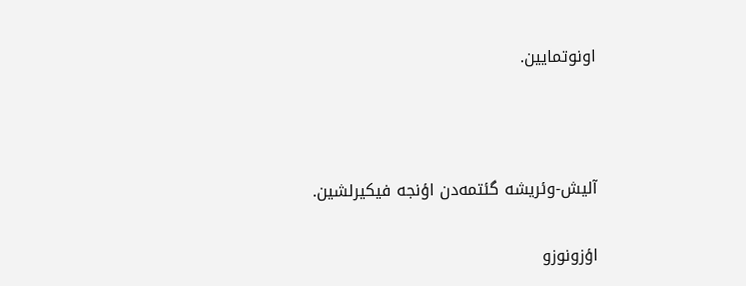اونوتمايين.



آليش-وئريشه گئتمه‌دن اؤنجه فيکيرلشين.

اؤزونوزو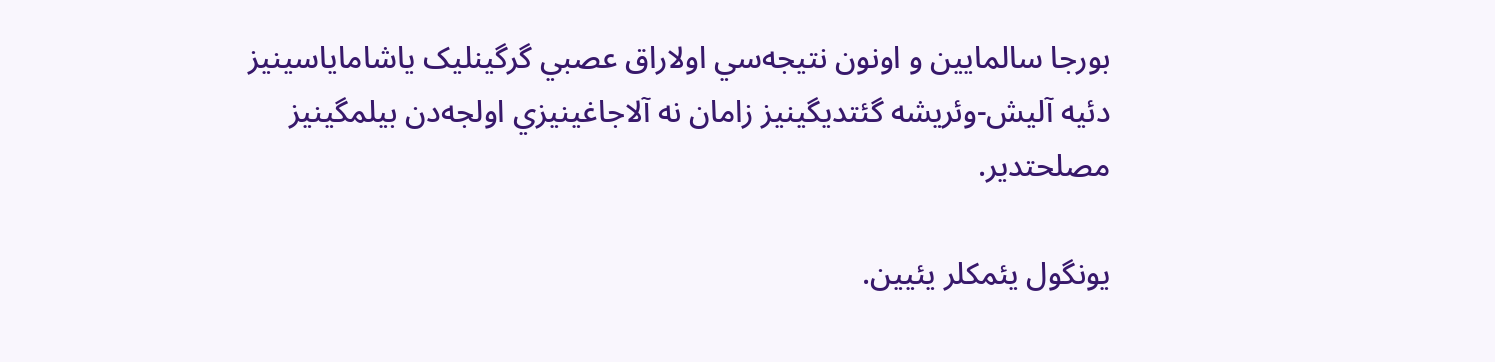بورجا سالمايين و اونون نتيجه‌سي اولاراق عصبي گرگينليک ياشاماياسينيز دئيه آليش-وئريشه گئتديگينيز زامان نه آلاجاغينيزي اولجه‌دن بيلمگينيز مصلحتدير.

يونگول يئمکلر يئيين.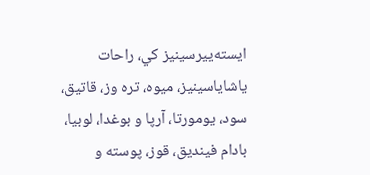ايسته‌ييرسينيز کي، راحات ياشاياسينيز، ميوه، تره وز، قاتيق، سود، يومورتا، آرپا و بوغدا، لوبيا، بادام فينديق، قوز، پوسته و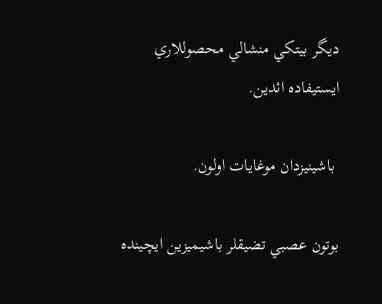ديگر بيتکي منشالي محصوللاري ايستيفاده ائدين.

 باشينيزدان موغايات اولون.

بوتون عصبي تضيقلر باشيميزين ايچينده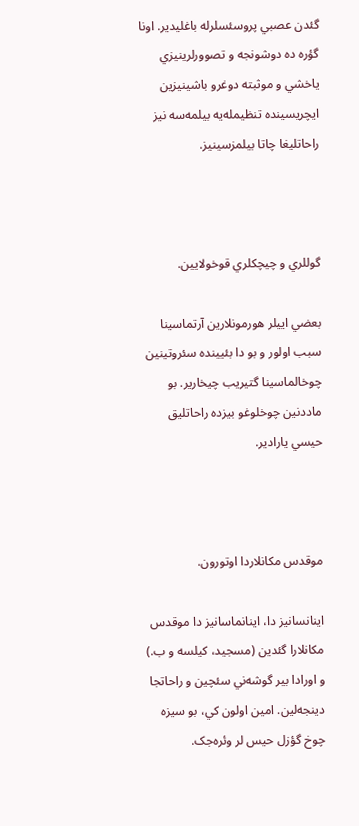گئدن عصبي پروسئسلرله باغليدير. اونا گؤره ده دوشونجه و تصوورلرينيزي ياخشي و موثبته دوغرو باشينيزين ايچريسينده تنظيمله‌يه بيلمه‌سه نيز راحاتليغا چاتا بيلمزسينيز.



گوللري و چيچکلري قوخولايين.

بعضي اييلر هورمونلارين آرتماسينا سبب اولور و بو دا بئيينده سئروتينين چوخالماسينا گتيريب چيخارير. بو ماددنين چوخلوغو بيزده راحاتليق حيسي يارادير.



موقدس مکانلاردا اوتورون.

اينانسانيز دا، اينانماسانيز دا موقدس مکانلارا گئدين (مسجيد، کيلسه و ب.) و اورادا بير گوشه‌ني سئچين و راحاتجا دينجه‌لين. امين اولون کي، بو سيزه چوخ گؤزل حيس لر وئره‌جک.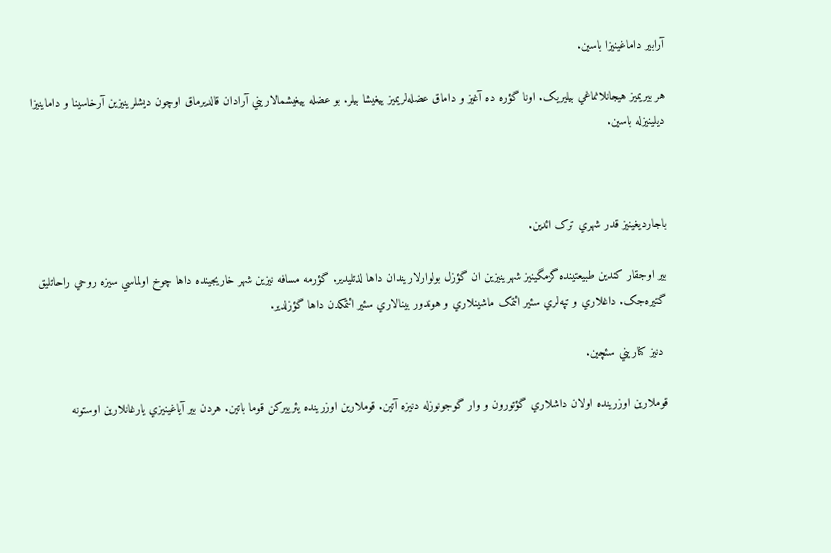آرابير داماغينيزا باسين.

هر بيريميز هيجانلانماغي بيليريک. اونا گؤره ده آغيز و داماق عضله‌لريميز ييغيشا بيلر. بو عضله ييغيشمالاريني آرادان قالديرماق اوچون ديشلرينيزين آرخاسينا و داماينيزا ديلينيزله باسين.



باجارديغينيز قدر شهري ترک ائدين.

بير اوجقار کندين طبيعتينده گزمگينيز شهرينيزين ان گؤزل بولوارلاريندان داها لذتليدير. گؤرمه مسافه نيزين شهر خاريجينده داها چوخ اولماسي سيزه روحي راحاتليق گتيره‌جک. داغلاري و تپه‌لري سئير ائتمک ماشينلاري و هوندور بينالاري سئير ائتمکدن داها گؤزلدير.

 دنيز کناريني سئچين.

قوملارين اوزرينده اولان داشلاري گؤتورون و وار گوجونوزله دنيزه آتين. قوملارين اوزرينده يئرييرکن قوما باتين. هردن بير آياغينيزي يارغانلارين اوستونه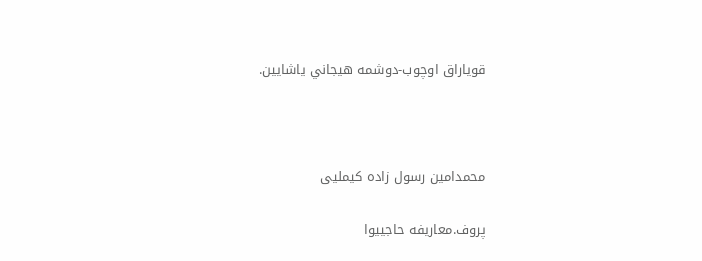قوياراق اوچوب-دوشمه هيجاني ياشايين.



محمدامين رسول زاده کیملیی

پروف.معاريفه حاجييوا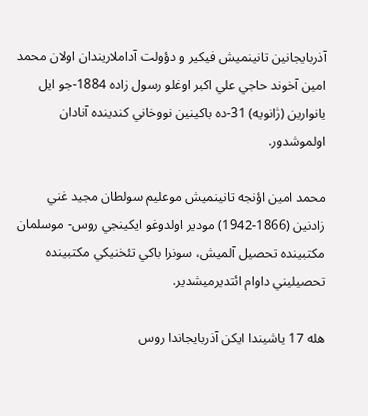آذربايجانين تانينميش فيکير و دؤولت آداملاريندان اولان محمد امين آخوند حاجي علي اکبر اوغلو رسول زاده 1884-جو ايل يانوارين (ژانویه) 31-ده باکينين نووخاني کندينده آنادان اولموشدور.

محمد امين اؤنجه تانينميش موعليم سولطان مجيد غني زادنين (1866-1942) مودير اولدوغو ايکينجي روس- موسلمان مکتبينده تحصيل آلميش، سونرا باکي تئخنيکي مکتبينده تحصيليني داوام ائتديرميشدير.

هله 17 ياشيندا ايکن آذربايجاندا روس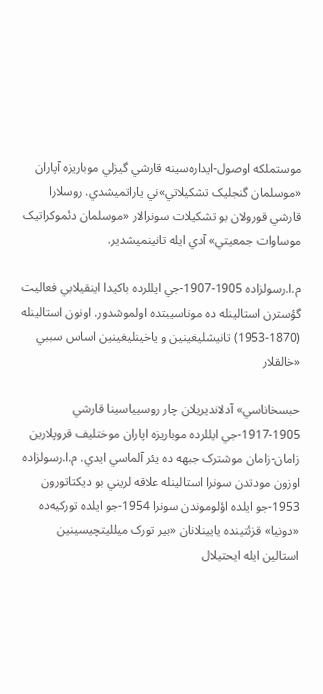موستملکه اوصول-ايداره‌سينه قارشي گيزلي موباريزه آپاران «موسلمان گنجليک تشکيلاتي»ني ياراتميشدي. روسلارا قارشي قورولان بو تشکيلات سونرالار «موسلمان دئموکراتيک موساوات جمعيتي» آدي ايله تانينميشدير.

م.ا.رسولزاده 1905-1907-جي ايللرده باکيدا اينقيلابي فعاليت گؤسترن استالينله ده موناسيبتده اولموشدور. اونون استالينله (1870-1953) تانيشليغينين و ياخينليغينين اساس سببي «خالقلار

حبسخاناسي» آدلانديريلان چار روسيياسينا قارشي 1905-1917-جي ايللرده موباريزه اپاران موختليف قروپلارين زامان-زامان موشترک جبهه ده يئر آلماسي ايدي. م.ا.رسولزاده اوزون مودتدن سونرا استالينله علاقه لريني بو ديکتاتورون 1953-جو ايلده اؤلوموندن سونرا 1954-جو ايلده تورکيه‌ده «دونيا» قزئتينده يايينلانان «بير تورک ميلليتچيسينين استالين ايله ايحتيلال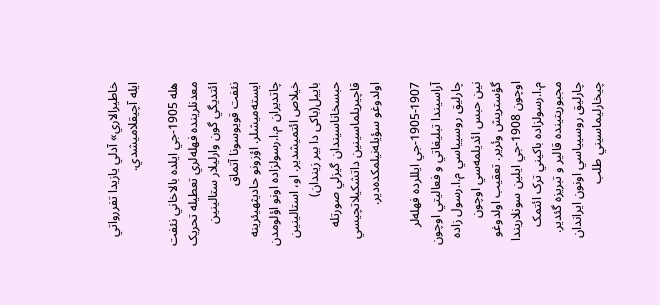خاطيرالاري» آدلي يازيدا تفررواتي ايله آچيقلاميشدي.

هله 1905-جي ايلده بالاخاني نئفت معدنلرينده فهله‌لري تعطيله تحريک ائتديگي گون وارليلار ستالينين نئفت قويوسونا آتماق ايسته‌ميشلر. اؤزونو حاديثهيئرينه چاتديران م.ا.رسولزاده اونو اؤلومدن خيلاص ائتميشدير. او، استالينين باييل(باکی دا بیر زیندان) حبسخاناسيندان گيزلي صورتله قاچيريلماسينين داتشکيلاتچيسي اولدوغو سؤيله‌نيلمکده‌دير.

1905-1907-جي ايللرده فهله‌لر آراسيندا تبليغاتي و فعاليتي اوچون چارليق روسيياسي م.ا.رسول زاده نين حبس ائديلمه‌سي اوچون گؤستريش وئرير. تعقيب اولدوغو اوچون 1908-جي ايلين سونلاريندا م.ا.رسولزاده باکيني ترک ائتمک مجبوريتينده قالير و تبريزه گئدير. چارليق روسيياسي اونون ايراندان چيخارليماسيني طلب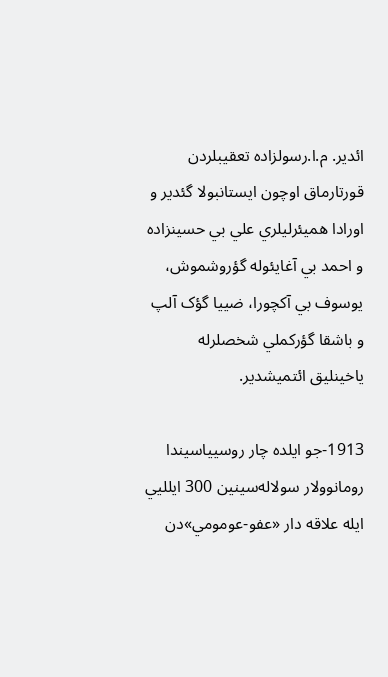ائدير. م.ا.رسولزاده تعقيبلردن قورتارماق اوچون ايستانبولا گئدير و اورادا هميئرليلري علي بي حسينزاده و احمد بي آغايئوله گؤروشموش، يوسوف بي آکچورا، ضييا گؤک آلپ و باشقا گؤرکملي شخصلرله ياخينليق ائتميشدير.

1913-جو ايلده چار روسيياسيندا رومانوولار سولاله‌سينين 300 ايلليي ايله علاقه دار «عفو-عومومي»دن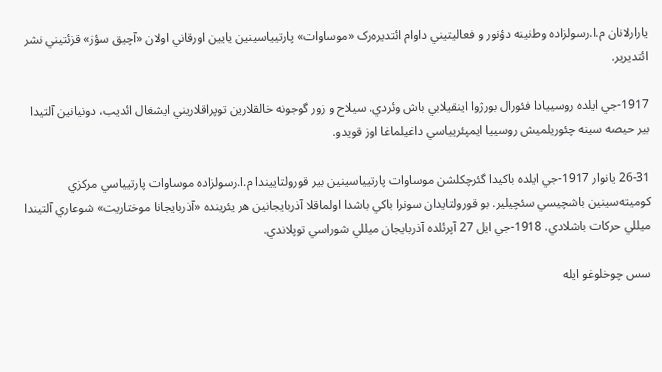يارارلانان م.ا.رسولزاده وط‌نينه دؤنور و فعاليتيني داوام ائتديره‌رک «موساوات» پارتيياسينين يايين اورقاني اولان «آچيق سؤز» قزئتيني نشر ائتديرير.

1917-جي ايلده روسييادا فئورال بورژوا اينقيلابي باش وئردي. سيلاح و زور گوجونه خالقلارين توپراقلاريني ايشغال ائديب، دونيانين آلتيدا بير حيصه سينه چئوريلميش روسييا ايمپئريياسي داغيلماغا اوز قويدو.

26-31 يانوار 1917-جي ايلده باکيدا گئرچکلشن موساوات پارتيياسينين بير قورولتاييندا م.ا.رسولزاده موساوات پارتيياسي مرکزي کوميته‌سينين باشچيسي سئچيلير. بو قورولتايدان سونرا باکي باشدا اولماقلا آذربايجانين هر يئرينده «آذربايجانا موختاريت» شوعاري آلتيندا ميللي حرکات باشلادي. 1918-جي ايل 27 آپرئلده آذربايجان ميللي شوراسي توپلاندي.

سس چوخلوغو ايله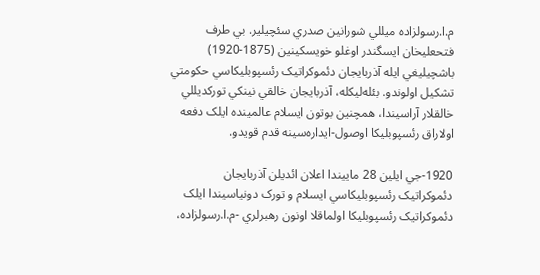م.ا.رسولزاده ميللي شورانين صدري سئچيلير. بي طرف فتحعليخان ايسگندر اوغلو خويسکينين (1875-1920) باشچيليغي ايله آذربايجان دئموکراتيک رئسپوبليکاسي حکومتي تشکيل اولوندو. بئله‌ليکله، آذربايجان خالقي نينکي تورکديللي خالقلار آراسيندا، همچنين بوتون ايسلام عالمينده ايلک دفعه اولاراق رئسپوبليکا اوصول-ايداره‌سينه قدم قويدو.

1920-جي ايلين 28 ماييندا اعلان ائديلن آذربايجان دئموکراتيک رئسپوبليکاسي ايسلام و تورک دونياسيندا ايلک دئموکراتيک رئسپوبليکا اولماقلا اونون رهبرلري -م.ا.رسولزاده،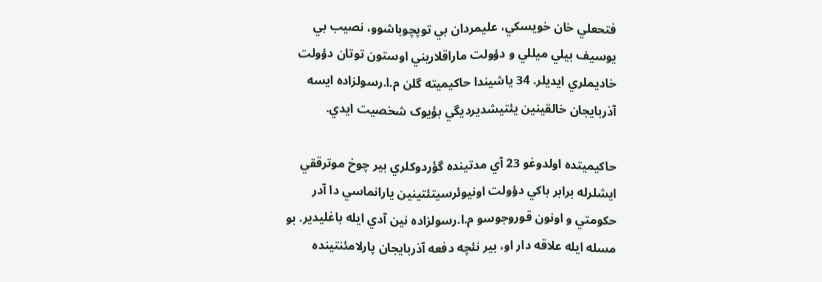فتحعلي خان خويسکي، عليمردان بي توپچوباشوو، نصيب بي يوسيف بيلي ميللي و دؤولت ماراقلاريني اوستون توتان دؤولت خاديملري ايديلر. 34 ياشيندا حاکيميته گلن م.ا.رسولزاده ايسه آذربايجان خالقينين يئتيشديرديگي بؤيوک شخصيت ايدي.

حاکيميتده اولدوغو 23 آي مدتينده گؤردوکلري بير چوخ موترققي ايشلرله برابر باکي دؤولت اونيوئرسيتئتينين يارانماسي دا آدر حکومتي و اونون قوروجوسو م.ا.رسولزاده نين آدي ايله باغليدير. بو مسله ايله علاقه دار او، بير نئچه دفعه آذربايجان پارلامئنتينده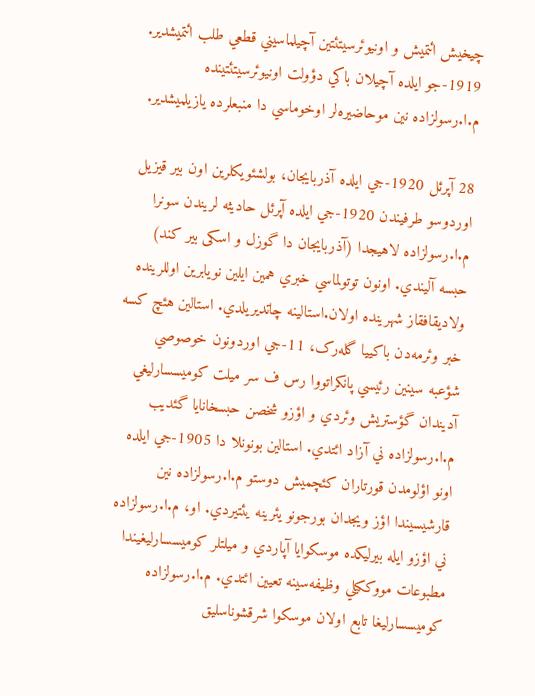چيخيش ائتميش و اونيوئرسيتئتين آچيلماسيني قطعي طلب ائتميشدير. 1919-جو ايلده آچيلان باکي دؤولت اونيوئرسيتئتينده م.ا.رسولزاده نين موحاضيره‌لر اوخوماسي دا منبعلرده يازيلميشدير.

28 آپرئل 1920-جي ايلده آذربايجان، بولشئويکلرين اون بير قيزيل اوردوسو طرفيندن 1920-جي ايلده آپرئل حاديثه لريندن سونرا م.ا.رسولزاده لاهيجدا (آذربایجان دا گوزل و اسکی بیر کند) حبسه آليندي. اونون توتولماسي خبري همين ايلين نويابرين اوللرينده ولاديقافقاز شهرينده اولان.استالينه چاتديريلدي. استالين هئچ کسه خبر وئرمه‌دن باکييا گله‌رک، 11-جي اوردونون خوصوصي شؤعبه سينين رئيسي پانکراتووا رس ف سر ميلت کوميسسارليغي آديندان گؤستريش وئردي و اؤزو شخصن حبسخانايا گئديب م.ا.رسولزاده ني آزاد ائتدي. استالين بونونلا دا 1905-جي ايلده اونو اؤلومدن قورتاران کئچميش دوستو م.ا.رسولزاده نين قارشيسيندا اؤز ويجدان بورجونو يئرينه يئتيردي. او، م.ا.رسولزاده ني اؤزو ايله بيرليکده موسکوايا آپاردي و ميلتلر کوميسسارليغيندا مطبوعات مووککيلي وظيفه‌سينه تعيين ائتدي. م.ا.رسولزاده کوميسسارليغا تابع اولان موسکوا شرقشوناسليق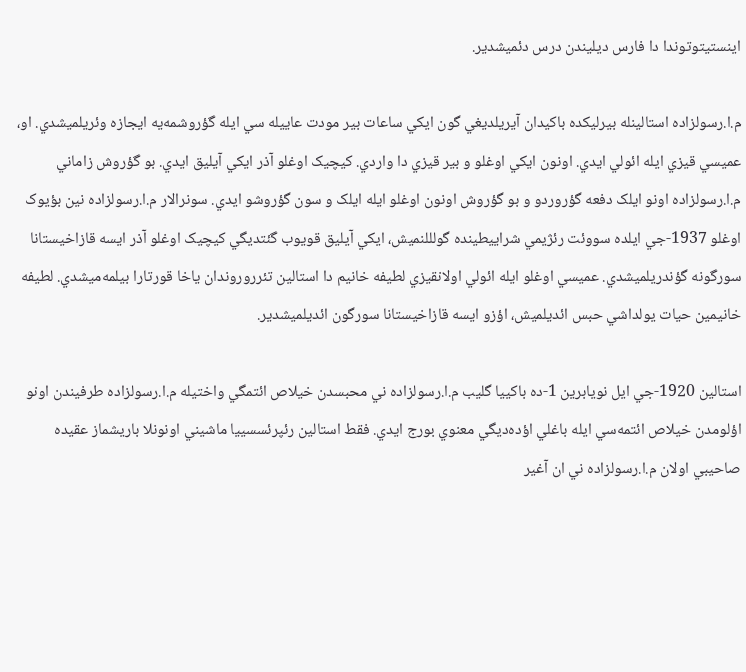اينستيتوتوندا دا فارس ديليندن درس دئميشدير.

م.ا.رسولزاده استالينله بيرليکده باکيدان آيريلديغي گون ايکي ساعات بير مودت عاييله سي ايله گؤروشمه‌يه ايجازه وئريلميشدي. او، عميسي قيزي ايله ائولي ايدي. اونون ايکي اوغلو و بير قيزي دا واردي. کيچيک اوغلو آذر ايکي آيليق ايدي. بو گؤروش زاماني م.ا.رسولزاده اونو ايلک دفعه گؤروردو و بو گؤروش اونون اوغلو ايله ايلک و سون گؤروشو ايدي. سونرالار م.ا.رسولزاده نين بؤيوک اوغلو 1937-جي ايلده سووئت رئژيمي شراييطينده گولللنميش، ايکي آيليق قويوب گئتديگي کيچيک اوغلو آذر ايسه قازاخيستانا سورگونه گؤندريلميشدي. عميسي اوغلو ايله ائولي اولانقيزي لطيفه خانيم دا استالين تئرروروندان ياخا قورتارا بيلمه‌ميشدي. لطيفه خانيمين حيات يولداشي حبس ائديلميش، اؤزو ايسه قازاخيستانا سورگون ائديلميشدير.

استالين 1920-جي ايل نويابرين 1-ده باکييا گليب م.ا.رسولزاده ني محبسدن خيلاص ائتمگي واختيله م.ا.رسولزاده طرفيندن اونو اؤلومدن خيلاص ائتمه‌سي ايله باغلي اؤده‌ديگي معنوي بورج ايدي. فقط استالين رئپرئسسييا ماشيني اونونلا باريشماز عقيده صاحيبي اولان م.ا.رسولزاده ني ان آغير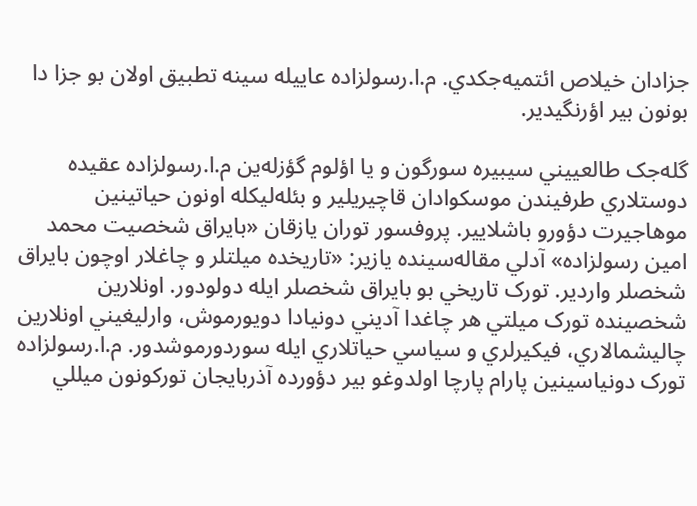جزادان خيلاص ائتميه‌جکدي. م.ا.رسولزاده عاييله سينه تطبيق اولان بو جزا دا بونون بير اؤرنگيدير.

گله‌جک طالعييني سيبيره سورگون و يا اؤلوم گؤزله‌ين م.ا.رسولزاده عقيده دوستلاري طرفيندن موسکوادان قاچيريلير و بئله‌ليکله اونون حياتينين موهاجيرت دؤورو باشلايير. پروفسور توران يازقان «بايراق شخصيت محمد امين رسولزاده» آدلي مقاله‌سينده يازير: «تاريخده ميلتلر و چاغلار اوچون بايراق شخصلر واردير. تورک تاريخي بو بايراق شخصلر ايله دولودور. اونلارين شخصينده تورک ميلتي هر چاغدا آديني دونيادا دويورموش، وارليغيني اونلارين چاليشمالاري، فيکيرلري و سياسي حياتلاري ايله سوردورموشدور. م.ا.رسولزاده تورک دونياسينين پارام پارچا اولدوغو بير دؤورده آذربايجان تورکونون ميللي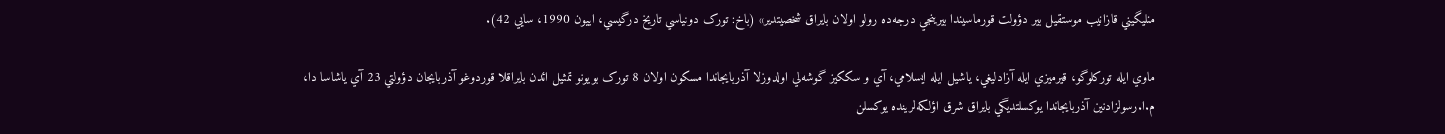منليگيني قازانيب موستقيل بير دؤولت قورماسيندا بيرينجي درجه‌ده رولو اولان بايراق شخصيتدير» (باخ: تورک دونياسي تاريخ درگيسي، اييون 1990، سايي 42).

ماوي ايله تورکلوگو، قيرميزي ايله آزادليغي، ياشيل ايله ايسلامي، آي و سککيز گوشه‌لي اولدوزلا آذربايجاندا مسکون اولان 8 تورک بويونو تمثيل ائدن بايراقلا قوردوغو آذربايجان دؤولتي 23 آي ياشاسا دا، م.ا.رسولزادنين آذربايجاندا يوکسلتديگي بايراق شرق اؤلکه‌لرينده يوکسلن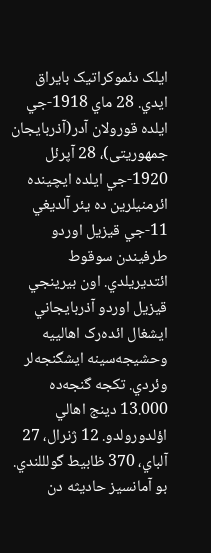ايلک دئموکراتيک بايراق ايدي. 28 ماي 1918-جي ايلده قورولان آدر(آذربایجان جمهوریتی)، 28 آپرئل 1920-جي ايلده ايچينده ائرمنيلرين ده يئر آلديغي 11-جي قيزيل اوردو طرفيندن سوقوط ائتديريلدي. اون بيرينجي قيزيل اوردو آذربايجاني ايشغال ائده‌رک اهالييه وحشيجه‌سينه ايشگنجه‌لر وئردي. تکجه گنجه‌ده 13.000 دينج اهالي اؤلدورولدو. 12 ژنرال، 27 آلباي، 370 ظابيط گولللندي. بو آمانسيز حاديثه دن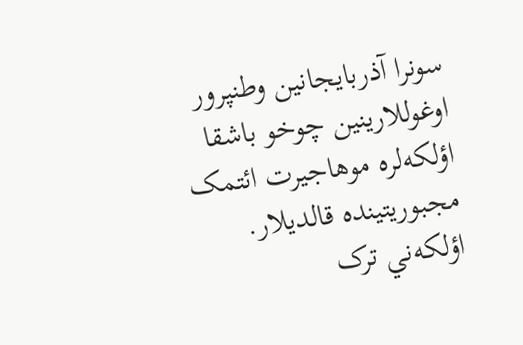سونرا آذربايجانين وطنپرور اوغوللارينين چوخو باشقا اؤلکه‌لره موهاجيرت ائتمک مجبوريتينده قالديلار. اؤلکه‌ني ترک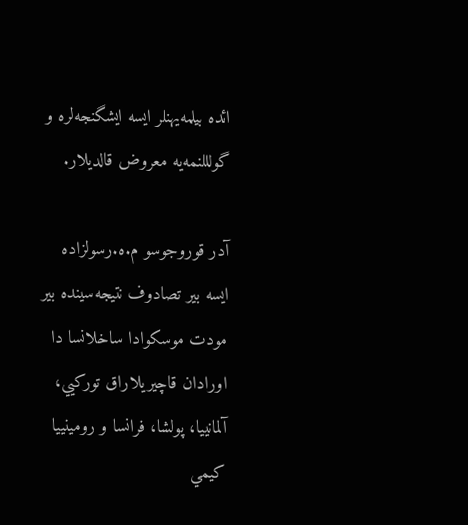ائده بيلمه‌يهنلر ايسه ايشگنجه‌لره و گولللنمه‌يه معروض قالديلار.

آدر قوروجوسو م.ه.رسولزاده ايسه بير تصادوف نتيجه‌سينده بير مودت موسکوادا ساخلانسا دا اورادان قاچيريلاراق تورکيي، آلمانييا، پولشا، فرانسا و رومينييا کيمي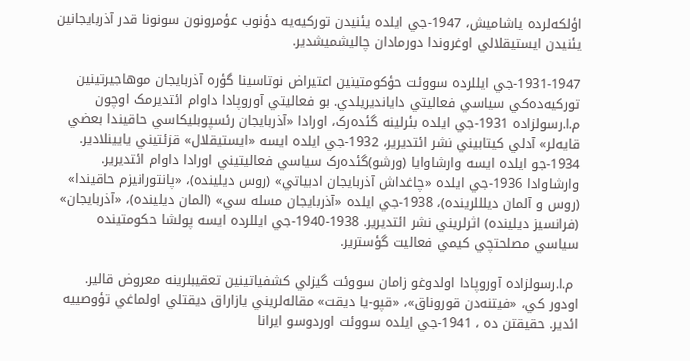اؤلکه‌لرده ياشاميش، 1947-جي ايلده يئنيدن تورکيه‌يه دؤنوب عؤمرونون سونونا قدر آذربايجانين يئنيدن ايستيقلالي اوغروندا دورمادان چاليشميشدير.

1931-1947-جي ايللرده سووئت حؤکومتينين اعتيراض نوتاسينا گؤره آذربايجان موهاجيرتينين تورکيه‌ده‌کي سياسي فعاليتي دايانديريلدي. بو فعاليتي آوروپادا داوام ائتديرمک اوچون م.ا.رسولزاده 1931-جي ايلده بئرلينه گئده‌رک، اورادا «آذربايجان رئسپوبليکاسي حاقيندا بعضي قايه‌لر» آدلي کيتابيني نشر ائتديرير، 1932-جي ايلده ايسه «ايستيقلال» قزئتيني يايينلادير. 1934-جو ايلده ايسه وارشاوايا (ورشو)گئده‌رک سياسي فعاليتيني اورادا داوام ائتديرير. وارشاوادا 1936-جي ايلده «چاغداش آذربايجان ادبياتي» (روس ديلينده)، «پانتورانيزم حاقيندا» (روس و آلمان ديلللرينده)، 1938-جي ايلده «آذربايجان مسله سي» (المان ديلينده)، «آذربايجان» (فرانسيز ديلينده) اثرلريني نشر ائتديرير. 1938-1940-جي ايللرده ايسه پولشا حکومتينده سياسي مصلحتچي کيمي فعاليت گؤسترير.

 م.ا.رسولزاده آوروپادا اولدوغو زامان سووئت گيزلي کشفياتينين تعقيبلرينه معروض قالير. اودور کي، «فيتنه‌دن قوروناق»، «قپو-يا ديقت» مقاله‌لريني يازاراق ديقتلي اولماغي تؤوصييه ائدير. حقيقتن ده ، 1941-جي ايلده سووئت اوردوسو ايرانا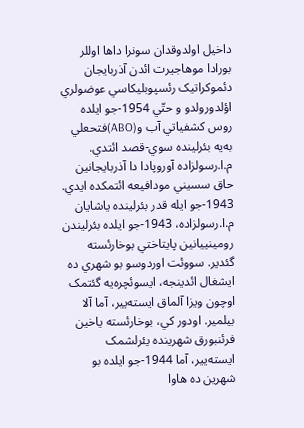داخيل اولدوقدان سونرا داها اوللر بورادا موهاجيرت ائدن آذربايجان دئموکراتيک رئسپوبليکاسي عوضولري اؤلدورولدو و حتّي 1954-جو ايلده روس کشفياتي آب و(ABO)فتحعلي به‌يه بئرلينده سوي-قصد ائتدي. م.ا.رسولزاده آوروپادا دا آذربايجانين حاق سسيني مودافيعه ائتمکده ايدي. 1943-جو ايله قدر بئرلينده ياشايان م.ا.رسولزاده، 1943-جو ايلده بئرليندن رومينييانين پايتاختي بوخارئسته گئدير. سووئت اوردوسو بو شهري ده ايشغال ائدينجه، ايسوئچره‌يه گئتمک اوچون ويزا آلماق ايسته‌يير، آما آلا بيلمير. اودور کي، بوخارئسته ياخين فرئنبورق شهرينده يئرلشمک ايسته‌يير، آما 1944-جو ايلده بو شهرين ده هاوا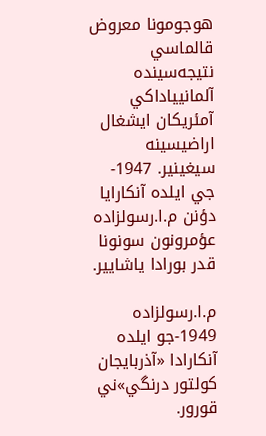هوجومونا معروض قالماسي نتيجه‌سينده آلمانيياداکي آمئريکان ايشغال اراضيسينه سيغينير. 1947-جي ايلده آنکارايا دؤنن م.ا.رسولزاده عؤمرونون سونونا قدر بورادا ياشايير.

م.ا.رسولزاده 1949-جو ايلده آنکارادا «آذربايجان کولتور درنگي»ني قورور.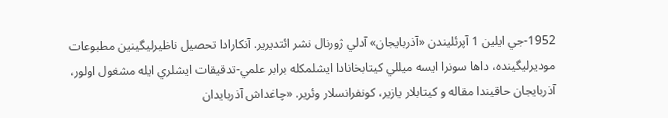1952-جي ايلين 1 آپرئليندن «آذربايجان» آدلي ژورنال نشر ائتديرير. آنکارادا تحصيل ناظيرليگينين مطبوعات موديرليگينده، داها سونرا ايسه ميللي کيتابخانادا ايشلمکله برابر علمي-تدقيقات ايشلري ايله مشغول اولور، آذربايجان حاقيندا مقاله و کيتابلار يازير، کونفرانسلار وئرير. «چاغداش آذربايدان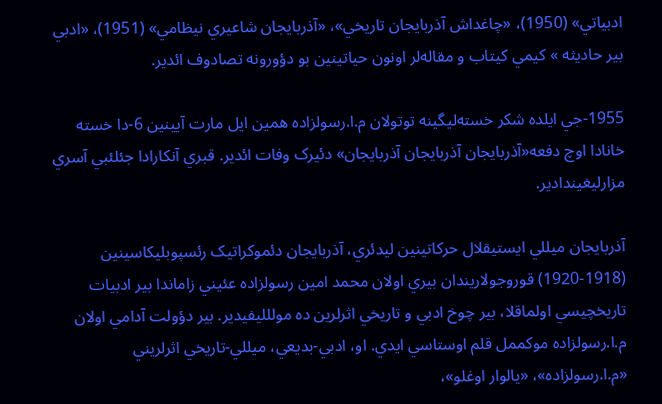ادبياتي» (1950)، «چاغداش آذربايجان تاريخي»، «آذربايجان شاعيري نيظامي» (1951)، «ادبي بير حاديثه » کيمي کيتاب و مقاله‌لر اونون حياتينين بو دؤورونه تصادوف ائدير.

1955-جي ايلده شکر خسته‌ليگينه توتولان م.ا.رسولزاده همين ايل مارت آيينين 6-دا خسته خانادا اوچ دفعه«آذربايجان آذربايجان آذربايجان» دئیرک وفات ائدير. قبري آنکارادا جئلئبي آسري مزارليغيندادير.

آذربايجان ميللي ايستيقلال حرکاتينين ليدئري، آذربايجان دئموکراتيک رئسپوبليکاسينين (1918-1920) قوروجولاريندان بيري اولان محمد امين رسولزاده عئيني زاماندا بير ادبيات تاريخچيسي اولماقلا، بير چوخ ادبي و تاريخي اثرلرين ده موللليفيدير. بير دؤولت آدامي اولان م.ا.رسولزاده موکممل قلم اوستاسي ايدي. او، ادبي-بديعي، ميللي-تاريخي اثرلريني «م.ا.رسولزاده»، «يالوار اوغلو»،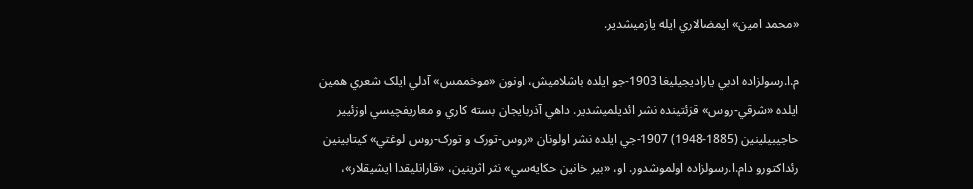«محمد امين» ايمضالاري ايله يازميشدير.

م.ا.رسولزاده ادبي ياراديجيليغا 1903-جو ايلده باشلاميش، اونون «موخممس» آدلي ايلک شعري همين ايلده «شرقي-روس» قزئتينده نشر ائديلميشدير. داهي آذربايجان بسته کاري و معاريفچيسي اوزئيير حاجيبيلينين (1885-1948) 1907-جي ايلده نشر اولونان «روس-تورک و تورک-روس لوغتي» کيتابينين رئداکتورو دام.ا.رسولزاده اولموشدور. او، «بير خانين حکايه‌سي» نثر اثرينين، «قارانليقدا ايشيقلار»،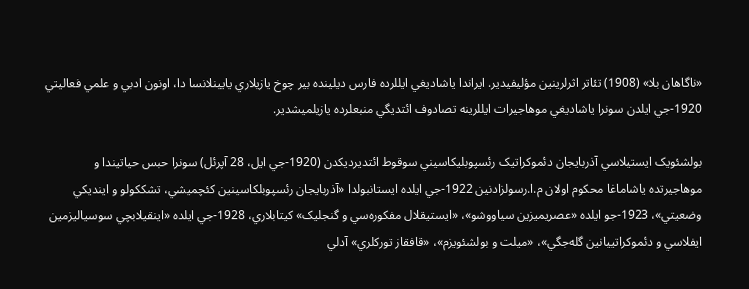«ناگاهان بلا» (1908) تئاتر اثرلرينين مؤليفيدير. ايراندا ياشاديغي ايللرده فارس ديلينده بير چوخ يازيلاري يايينلانسا دا، اونون ادبي و علمي فعاليتي 1920-جي ايلدن سونرا ياشاديغي موهاجيرات ايللرينه تصادوف ائتديگي منبعلرده يازيلميشدير.

بولشئويک ايستيلاسي آذربايجان دئموکراتيک رئسپوبليکاسيني سوقوط ائتديرديکدن (1920-جي ايل، 28 آپرئل) سونرا حبس حياتيندا و موهاجيرتده ياشاماغا محکوم اولان م.ا.رسولزادنين 1922-جي ايلده ايستانبولدا «آذربايجان رئسپوبلکاسينين کئچميشي، تشککولو و اينديکي وضعيتي»، 1923-جو ايلده «عصريميزين سياووشو»، «ايستيقلال مفکوره‌سي و گنجليک» کيتابلاري، 1928-جي ايلده «اينقيلابچي سوسياليزمين ايفلاسي و دئموکراتييانين گله‌جگي»، «ميلت و بولشئويزم»، «قافقاز تورکلري» آدلي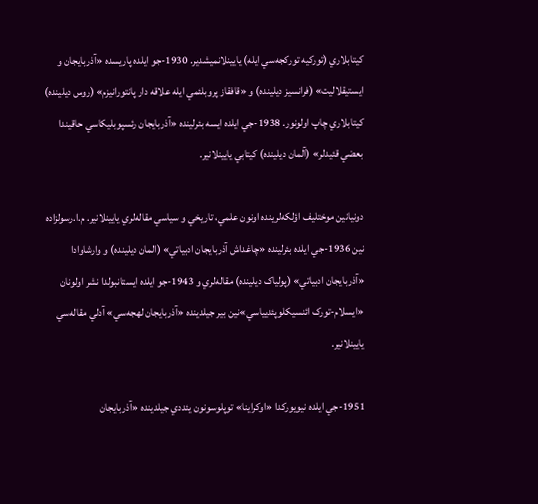کيتابلاري (تورکيه تورکجه‌سي ايله) يايينلانميشدير. 1930-جو ايلده پاريسده «آذربايجان و ايستيقلاليت» (فرانسيز ديلينده) و «قافقاز پروبلئمي ايله علاقه دار پانتورانيزم» (روس ديلينده) کيتابلاري چاپ اولونور. 1938-جي ايلده ايسه بئرلينده «آذربايجان رئسپوبليکاسي حاقيندا بعضي قئيدلر» (آلمان ديلينده) کيتابي يايينلانير.

دونيانين موختليف اؤلکه‌لرينده اونون علمي، تاريخي و سياسي مقاله‌لري يايينلانير. م.ا.رسولزاده نين 1936-جي ايلده بئرلينده «چاغداش آذربايجان ادبياتي» (المان ديلينده) و وارشاوادا «آذربايجان ادبياتي» (پولياک ديلينده) مقاله‌لري و 1943-جو ايلده ايستانبولدا نشر اولونان «ايسلام-تورک ائنسيکلوپئديياسي»نين بير جيلدينده «آذربايجان لهجه‌سي» آدلي مقاله‌سي يايينلانير.

1951-جي ايلده نيويورکدا «اوکراينا» توپلوسونون يئددي جيلدينده «آذربايجان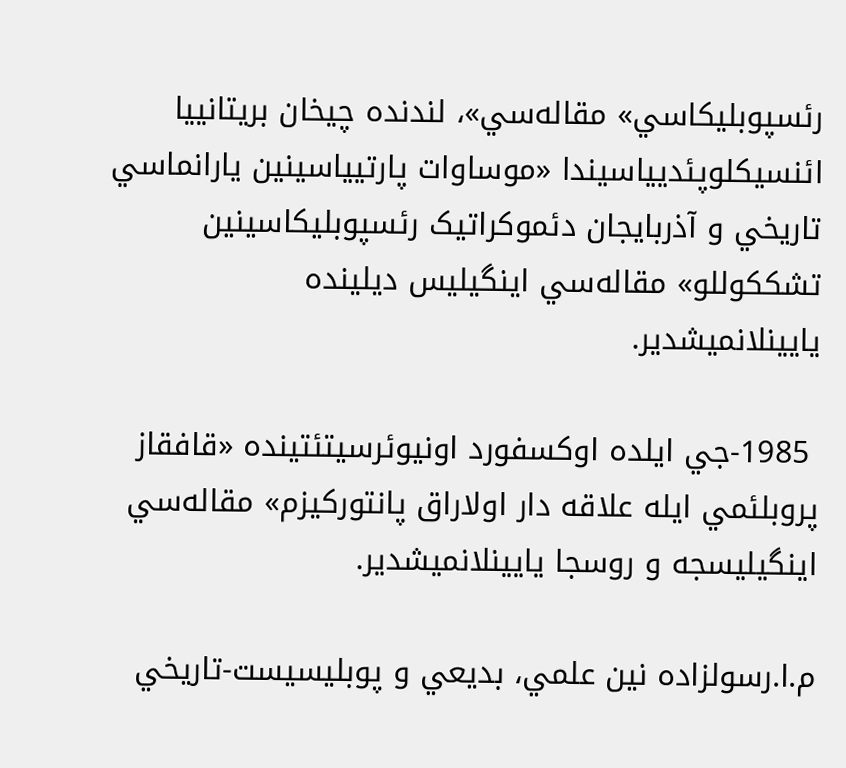رئسپوبليکاسي» مقاله‌سي»، لندنده چيخان بريتانييا ائنسيکلوپئديياسيندا «موساوات پارتيياسينين يارانماسي تاريخي و آذربايجان دئموکراتيک رئسپوبليکاسينين تشککوللو» مقاله‌سي اينگيليس ديلينده يايينلانميشدير.

 1985-جي ايلده اوکسفورد اونيوئرسيتئتينده «قافقاز پروبلئمي ايله علاقه دار اولاراق پانتورکيزم» مقاله‌سي اينگيليسجه و روسجا يايينلانميشدير.

م.ا.رسولزاده نين علمي، بديعي و پوبليسيست-تاريخي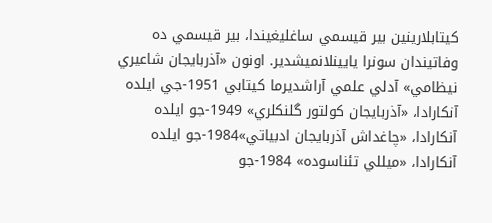کيتابلارينين بير قيسمي ساغليغيندا، بير قيسمي ده وفاتيندان سونرا يايينلانميشدير. اونون «آذربايجان شاعيري نيظامي» آدلي علمي آراشديرما کيتابي 1951-جي ايلده آنکارادا، «آذربايجان کولتور گلنکلري» 1949-جو ايلده آنکارادا، «چاغداش آذربايجان ادبياتي»1984-جو ايلده آنکارادا، «ميللي تئناسوده» 1984-جو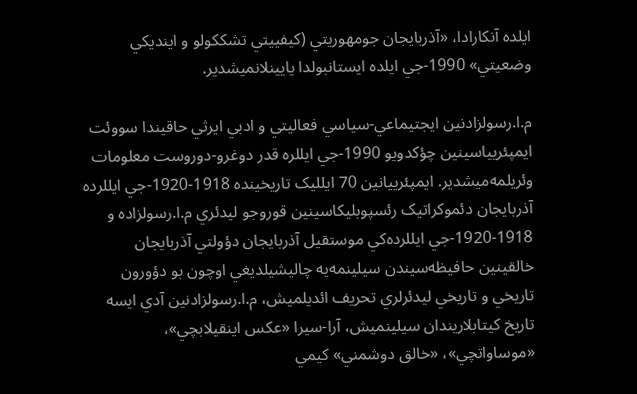ايلده آنکارادا، «آذربايجان جومهوريتي (کيفييتي تشککولو و اينديکي وضعيتي» 1990-جي ايلده ايستانبولدا يايينلانميشدير.

م.ا.رسولزادنين ايجتيماعي-سياسي فعاليتي و ادبي ايرثي حاقيندا سووئت ايمپئريياسينين چؤکدويو 1990-جي ايللره قدر دوغرو-دوروست معلومات وئريلمه‌ميشدير. ايمپئرييانين 70 ايلليک تاريخينده 1918-1920-جي ايللرده آذربايجان دئموکراتيک رئسپوبليکاسينين قوروجو ليدئري م.ا.رسولزاده و 1918-1920-جي ايللرده‌کي موستقيل آذربايجان دؤولتي آذربايجان خالقينين حافيظه‌سيندن سيلينمه‌يه چاليشيلديغي اوچون بو دؤورون تاريخي و تاريخي ليدئرلري تحريف ائديلميش، م.ا.رسولزادنين آدي ايسه تاريخ کيتابلاريندان سيلينميش، آرا-سيرا «عکس اينقيلابچي»، «موساواتچي»، «خالق دوشمني» کيمي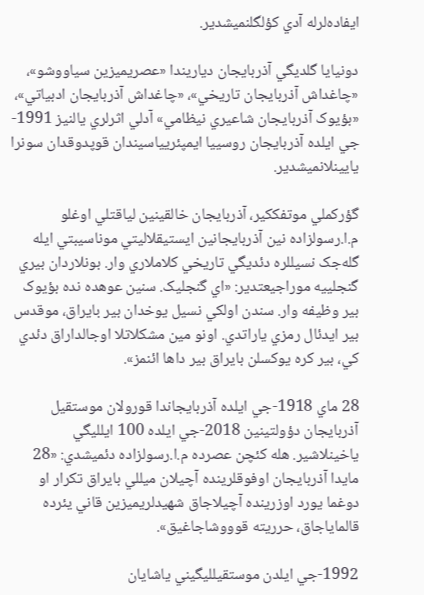ايفاده‌لرله آدي کؤلگلنميشدير.

دونيايا گلديگي آذربايجان دياريندا «عصريميزين سياووشو»، «چاغداش آذربايجان تاريخي»، «چاغداش آذربايجان ادبياتي»، «بؤيوک آذربايجان شاعيري نيظامي» آدلي اثرلري يالنيز 1991-جي ايلده آذربايجان روسييا ايمپئريياسيندان قوپدوقدان سونرا يايينلانميشدير.

گؤرکملي موتفککير، آذربايجان خالقينين لياقتلي اوغلو م.ا.رسولزاده نين آذربايجانين ايستيقلاليتي موناسيبتي ايله گله‌جک نسيللره دئديگي تاريخي کلاملاري وار. بونلاردان بيري گنجلييه موراجيعتدير: «اي گنجليک. سنين عوهده نده بؤيوک بير وظيفه وار. سندن اولکي نسيل يوخدان بير بايراق، موقدس بير ايدئال رمزي ياراتدي. اونو مين مشکلاتلا اوجالداراق دئدي کي، بير کره يوکسلن بايراق بير داها ائنمز».

28 ماي 1918-جي ايلده آذربايجاندا قورولان موستقيل آذربايجان دؤولتينين 2018-جي ايلده 100 ايلليگي ياخينلاشير. هله کئچن عصرده م.ا.رسولزاده دئميشدي: «28 مايدا آذربايجان اوفوقلرينده آچيلان ميللي بايراق تکرار او دوغما يورد اوزرينده آچيلاجاق شهيدلريميزين قاني يئرده قالماياجاق، حرريته قوووشاجاغيق».

1992-جي ايلدن موستقيلليگيني ياشايان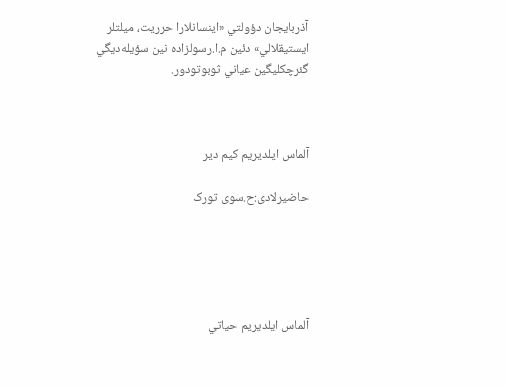آذربايجان دؤولتي «اينسانلارا حرريت، ميلتلر ايستيقلالي» دئين م.ا.رسولزاده نين سؤيله‌ديگي گئرچکليگين عياني ثوبوتودور.



آلماس ایلدیریم کیم دیر

حاضیرلادی:ح.سوی تورک





آلماس ايلديريم حياتي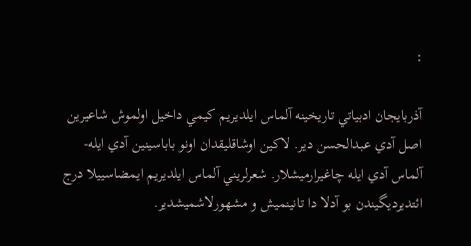:

آذربايجان ادبياتي تاريخينه آلماس ايلديريم کيمي داخيل اولموش شاعيرين اصل آدي عبدالحسن دیر. لاکين اوشاقليقدان اونو باباسينين آدي ايله-آلماس آدي ايله چاغيرارميشلار. شعرلريني آلماس ايلديريم ايمضاسييلا درج ائتديرديگيندن بو آدلا دا تانينميش و مشهورلاشميشدير.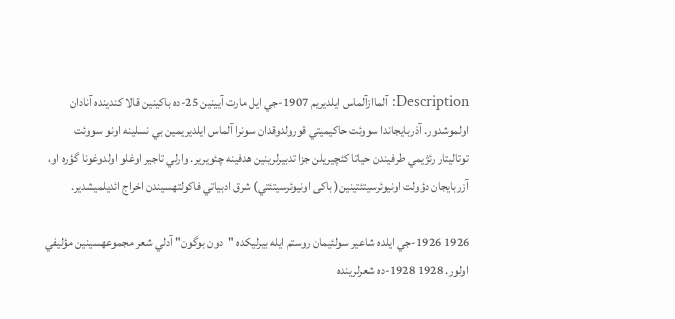Description: آلماازآلماس ايلديريم 1907-جي ايل مارت آيينين 25-ده باکينين قالا کندينده آنادان اولموشدور. آذربايجاندا سووئت حاکيميتي قورولدوقدان سونرا آلماس ايلديريمين بي نسلينه اونو سووئت توتاليتار رئژيمي طرفيندن حياتا کئچيريلن جزا تدبيرلرينين هدفينه چئويرير. وارلي تاجير اوغلو اولدوغونا گؤره او، آزربايجان دؤولت اونيوئرسيتئتينين( باکی اونيوئرسيتئتي) شرق ادبياتي فاکولتهسيندن اخراج ائديلميشدير.

1926 1926-جي ايلده شاعير سولئيمان روستم ايله بيرليکده "دون بوگون" آدلي شعر مجموعهسينين مؤليفي اولور. 1928 1928-ده شعرلرينده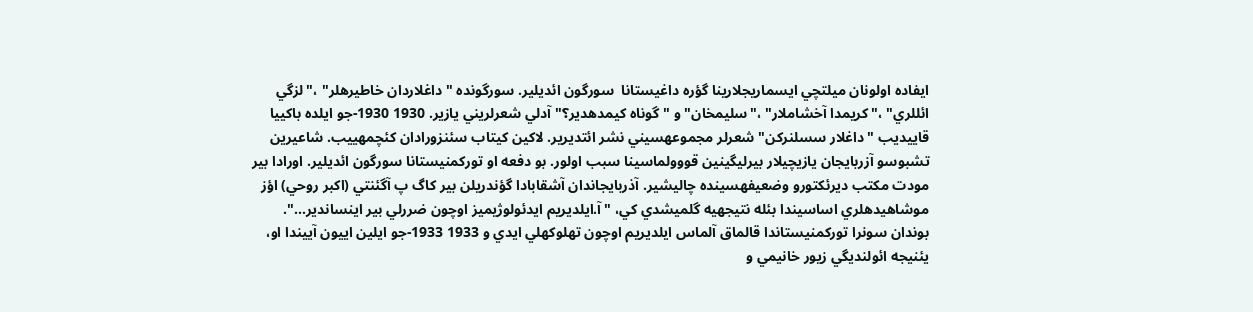ايفاده اولونان ميلتچي ايسماريجلارينا گؤره داغيستانا  سورگون ائديلير. سورگونده "داغلاردان خاطيرهلر" ،"لزگي ائللري" ،"کريمدا آخشاملار" ،"سليمخان" و "گوناه کيمدهدير؟" آدلي شعرلريني يازير. 1930 1930-جو ايلده باکييا قاييديب "داغلار سسلنرکن" شعرلر مجموعهسيني نشر ائتديرير. لاکين کيتاب سئنزورادان کئچمهييب. شاعيرين تشبوسو آزربايجان يازيچيلار بيرليگينین قووولماسينا سبب اولور. بو دفعه او تورکمنيستانا سورگون ائديلير. اورادا بير مودت مکتب ديرئکتورو وضعيفهسينده چاليشير. آذربايجاندان آشقابادا گؤندريلن بير کاگ پ آگئنتي (اکبر روحي) اؤز موشاهيدهلري اساسيندا بئله نتيجهيه گلميشدي کي، "آ.ايلديريم ايدئولوژيميز اوچون ضررلي بير اينساندير...". بوندان سونرا تورکمنيستاندا قالماق آلماس ايلديريم اوچون تهلوکهلي ايدي و 1933 1933-جو ايلين اييون آييندا او، يئنيجه ائولنديگي زيور خانيمي و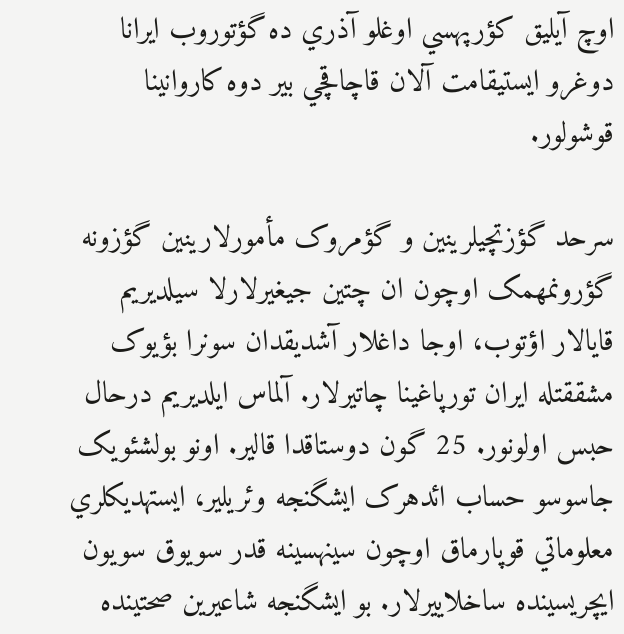اوچ آيليق کؤرپهسي اوغلو آذري ده گؤتوروب ايرانا دوغرو ايستيقامت آلان قاچاقچي بير دوه کاروانينا قوشولور.

سرحد گؤزتچيلرينين و گؤمروک مأمورلارينين گؤزونه گؤرونمهمک اوچون ان چتين جيغيرلارلا سيلديريم قايالار اؤتوب، اوجا داغلار آشديقدان سونرا بؤيوک مشققتله ايران تورپاغينا چاتيرلار. آلماس ايلديريم درحال حبس اولونور. 25 گون دوستاقدا قالير. اونو بولشئويک جاسوسو حساب ائدهرک ايشگنجه وئريلير، ايستهديکلري معلوماتي قوپارماق اوچون سينهسينه قدر سويوق سويون ايچريسينده ساخلاييرلار. بو ايشگنجه شاعيرين صحتينده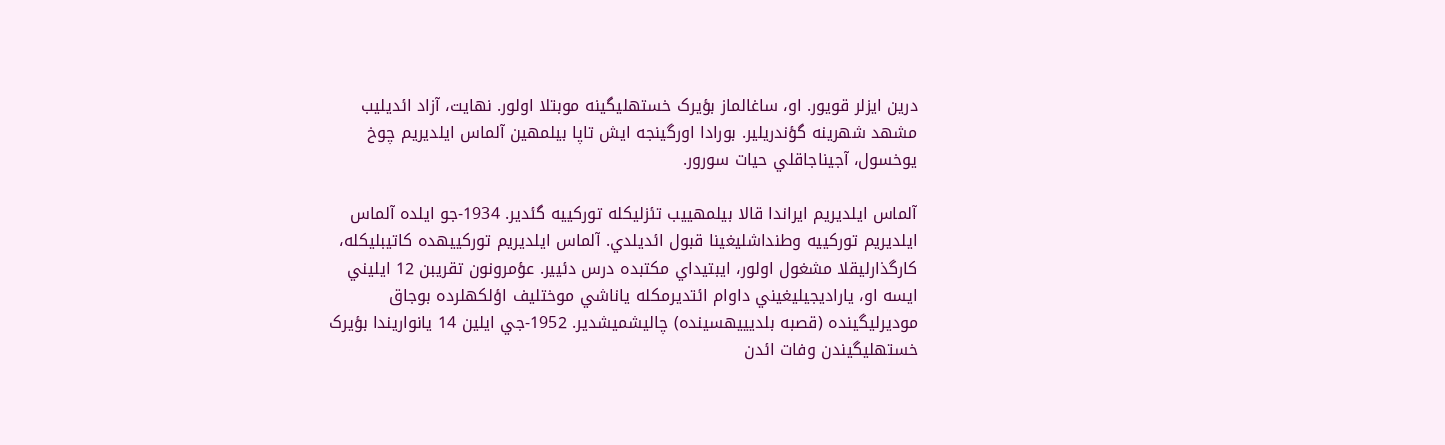درين ايزلر قويور. او، ساغالماز بؤيرک خستهليگينه موبتلا اولور. نهايت، آزاد ائديليب مشهد شهرينه گؤندريلير. بورادا اورگينجه ايش تاپا بيلمهين آلماس ايلديريم چوخ يوخسول، آجيناجاقلي حيات سورور.

آلماس ايلديريم ايراندا قالا بيلمهييب تئزليکله تورکييه گئدير. 1934-جو ايلده آلماس ايلديريم تورکييه وطنداشليغينا قبول ائديلدي. آلماس ايلديريم تورکييهده کاتيبليکله، کارگذارليقلا مشغول اولور، ايبتيداي مکتبده درس دئيير. عؤمرونون تقريبن 12 ايليني ايسه او، ياراديجيليغيني داوام ائتديرمکله ياناشي موختليف اؤلکهلرده بوجاق موديرليگينده (قصبه بلديييهسينده) چاليشميشدير. 1952-جي ايلين 14 يانواريندا بؤيرک خستهليگيندن وفات ائدن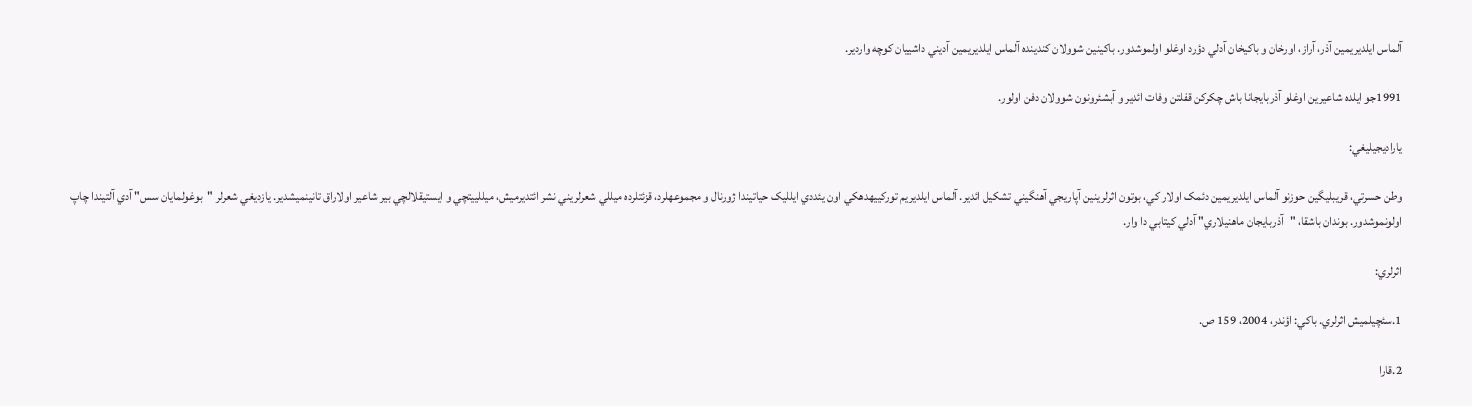آلماس ايلديريمين آذر، آراز، اورخان و باکيخان آدلي دؤرد اوغلو اولموشدور. باکينين شوولان کندينده آلماس ايلديريمين آديني داشييان کوچه واردير.

1991جو ايلده شاعيرين اوغلو آذربايجانا باش چکرکن قفلتن وفات ائدير و آبشئرونون شوولان دفن اولور.

ياراديجيليغي:

وطن حسرتي، قريبليگين حوزنو آلماس ايلديريمين دئمک اولار کي، بوتون اثرلرينين آپاريجي آهنگيني تشکيل ائدير. آلماس ايلديريم تورکييهدهکي اون يئددي ايلليک حياتيندا ژورنال و مجموعهلرد، قزئتلرده ميللي شعرلريني نشر ائتديرميش، ميللييتچي و ايستيقلالچي بير شاعير اولاراق تانينميشدير. يازديغي شعرلر "بوغولمايان سس" آدي آلتيندا چاپ اولونموشدور. بوندان باشقا، "آذربايجان ماهنيلاري" آدلي کيتابي دا وار.

اثرلري:

1.سئچيلميش اثرلري. باکي: اؤندر، 2004، 159 ص.

2.قارا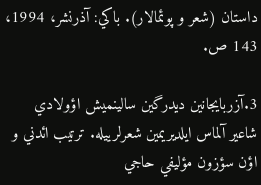داستان (شعر و پوئمالار). باکي: آذرنشر، 1994، 143 ص.

3.آزربايجانين ديدرگين سالينميش اؤولادي شاعير آلماس ايلديريمين شعرلرييله. ترتيب ائدني و اؤن سؤزون مؤليفي حاجي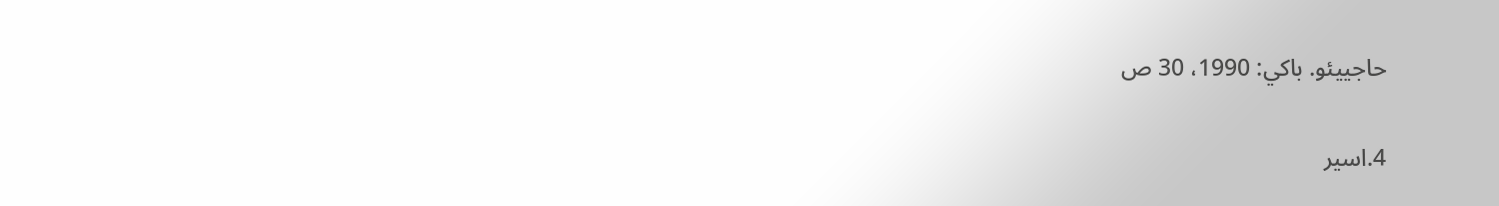حاجييئو. باکي: 1990، 30 ص

4.اسير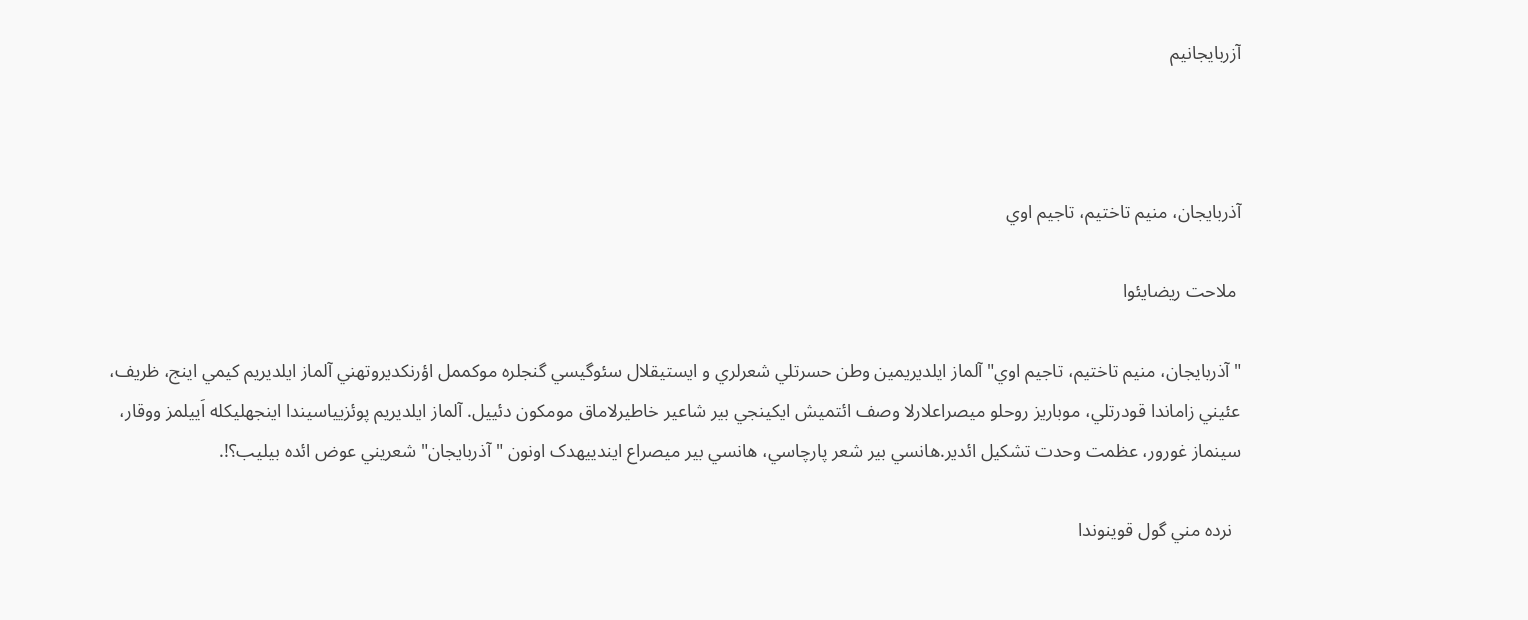آزربايجانيم



آذربايجان، منيم تاختيم، تاجيم اوي

 ملاحت ريضايئوا

"آذربايجان، منيم تاختيم، تاجيم اوي" آلماز ايلديريمين وطن حسرتلي شعرلري و ايستيقلال سئوگيسي گنجلره موکممل اؤرنکديروتهني آلماز ايلديريم کيمي اينج، ظريف، عئيني زاماندا قودرتلي، موباريز روحلو ميصراعلارلا وصف ائتميش ايکينجي بير شاعير خاطيرلاماق مومکون دئييل. آلماز ايلديريم پوئزيياسيندا اينجهليکله اَييلمز ووقار، سينماز غورور، عظمت وحدت تشکيل ائدير.هانسي بير شعر پارچاسي، هانسي بير ميصراع ايندييهدک اونون "آذربايجان" شعريني عوض ائده بيليب؟!.

  نرده مني گول قوينوندا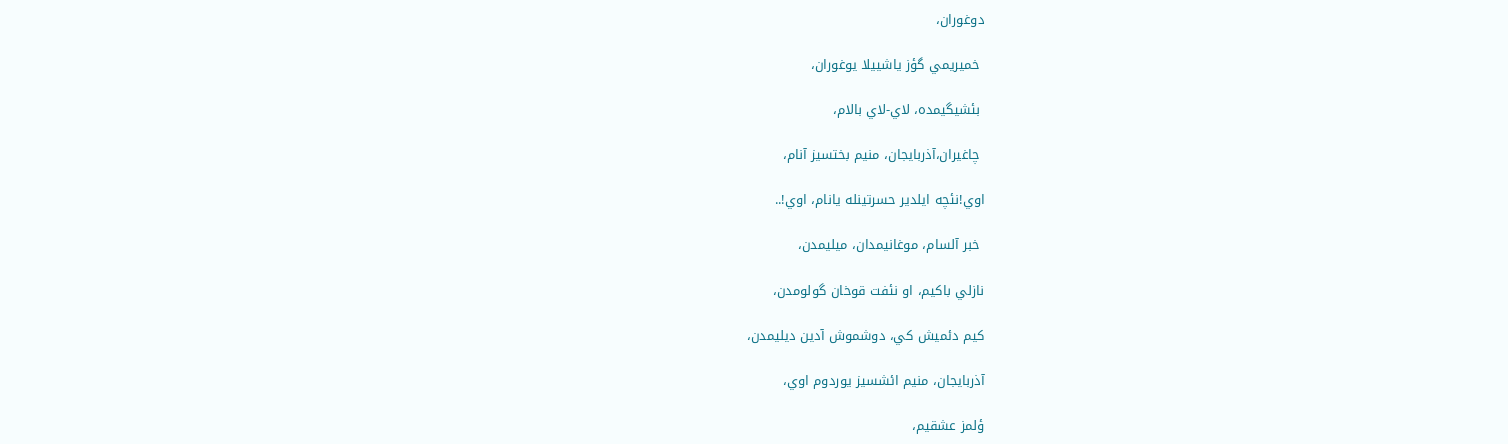دوغوران،

 خميريمي گؤز ياشييلا يوغوران،

 بئشيگيمده، لاي-لاي بالام،

 چاغيران،آذربايجان، منيم بختسيز آنام،

اوي!نئچه ايلدير حسرتينله يانام، اوي!..

 خبر آلسام، موغانيمدان، ميليمدن،

نازلي باکيم، او نئفت قوخان گولومدن،

کيم دئميش کي، دوشموش آدين ديليمدن،

آذربايجان، منيم ائشسيز يوردوم اوي،

ؤلمز عشقيم،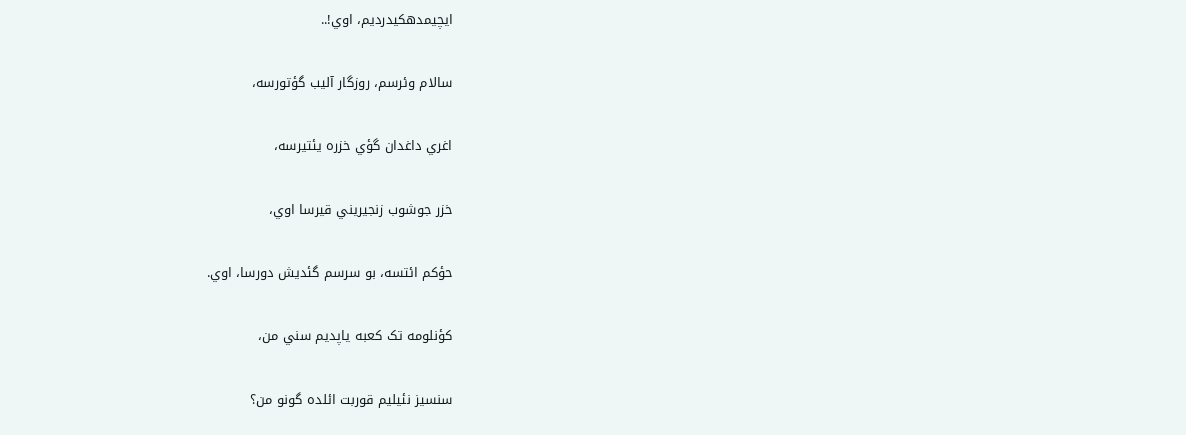ايچيمدهکيدرديم، اوي!..

سالام وئرسم، روزگار آليب گؤتورسه،

اغري داغدان گؤي خزره يئتيرسه،

خزر جوشوب زنجيريني قيرسا اوي،

حؤکم ائتسه، بو سرسم گئديش دورسا، اوي.

کؤنلومه تک کعبه ياپديم سني من،

سنسيز نئيليم قوربت ائلده گونو من؟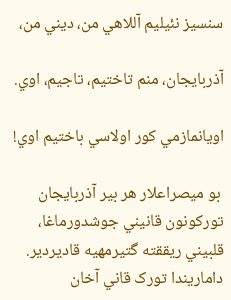سنسيز نئيليم آللاهي من، ديني من،

آذربايجان، منم تاختيم، تاجيم، اوي.

اويانمازمي کور اولاسي باختيم اوي!

 بو ميصراعلار هر بير آذربايجان تورکونون قانيني جوشدورماغا، قلبيني ريققته گتيرمهيه قاديردير. داماريندا تورک قاني آخان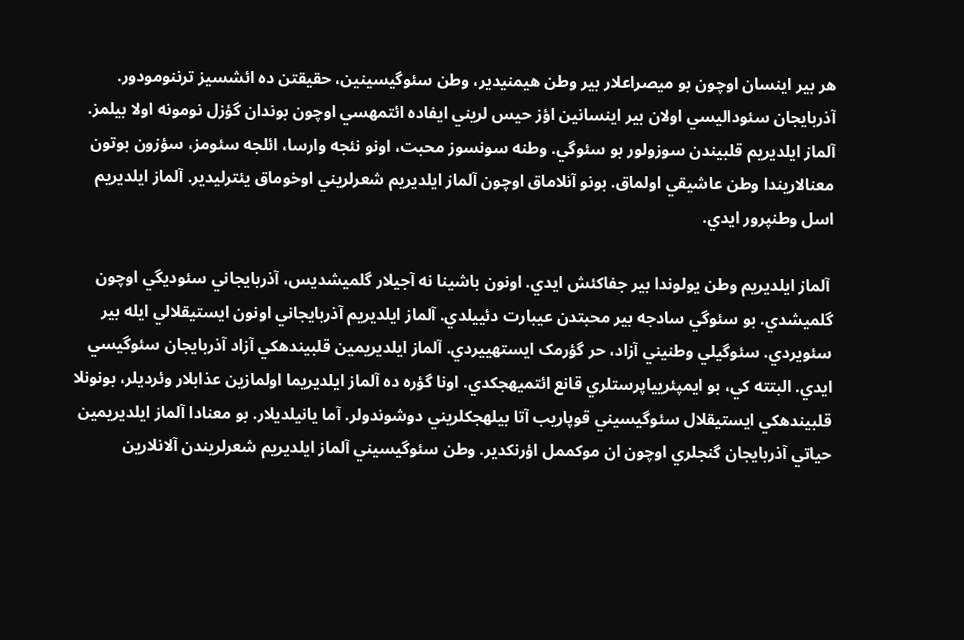هر بير اينسان اوچون بو ميصراعلار بير وطن هيمنيدير، وطن سئوگيسينين، حقيقتن ده ائشسيز ترننومودور. آذربايجان سئوداليسي اولان بير اينسانين اؤز حيس لريني ايفاده ائتمهسي اوچون بوندان گؤزل نومونه اولا بيلمز. آلماز ايلديريم قلبيندن سوزولور بو سئوگي. وطنه سونسوز محبت، اونو نئجه وارسا، ائلجه سئومز، سؤزون بوتون معنالاريندا وطن عاشيقي اولماق. بونو آنلاماق اوچون آلماز ايلديريم شعرلريني اوخوماق يئترليدير. آلماز ايلديريم اسل وطنپرور ايدي.

 آلماز ايلديريم وطن يولوندا بير جفاکئش ايدي. اونون باشينا نه آجيلار گلميشديس، آذربايجاني سئوديگي اوچون گلميشدي. بو سئوگي سادجه بير محبتدن عيبارت دئييلدي. آلماز ايلديريم آذربايجاني اونون ايستيقلالي ايله بير سئويردي. سئوگيلي وطنيني آزاد، حر گؤرمک ايستهييردي. آلماز ايلديريمين قلبيندهکي آزاد آذربايجان سئوگيسي ايدي. البتته کي، بو ايمپئريياپرستلري قانع ائتميهجکدي. اونا گؤره ده آلماز ايلديريما اولمازين عذابلار وئرديلر، بونونلا قلبيندهکي ايستيقلال سئوگيسيني قوپاريب آتا بيلهجکلريني دوشوندولر. آما يانيلديلار. بو معنادا آلماز ايلديريمين حياتي آذربايجان گنجلري اوچون ان موکممل اؤرنکدير. وطن سئوگيسيني آلماز ايلديريم شعرلريندن آلانلارين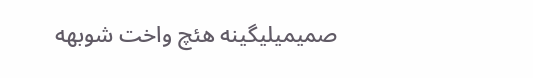صميميليگينه هئچ واخت شوبهه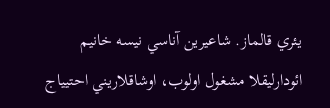يئري قالماز. شاعيرين آناسي نيسه خانيم ائودارليقلا مشغول اولوب، اوشاقلاريني احتيياج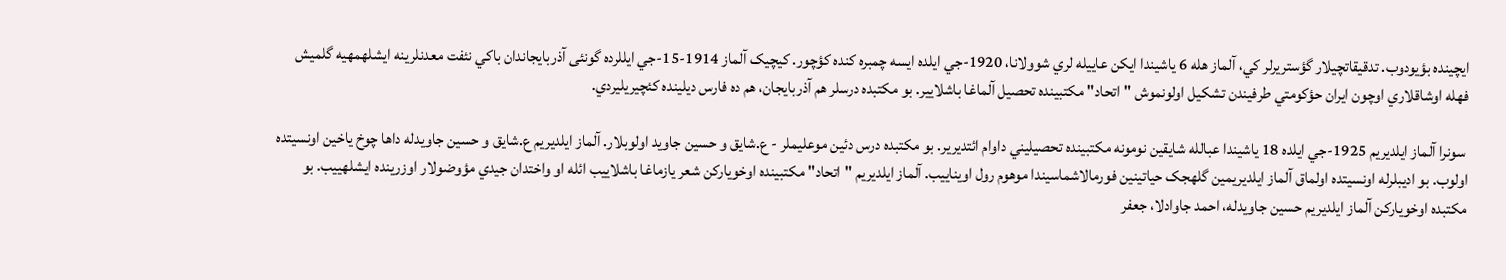ايچينده بؤيودوب. تدقيقاتچيلار گؤستريرلر کي، آلماز هله 6 ياشيندا ايکن عاييله لري شوولانا، 1920-جي ايلده ايسه چمبره کنده کؤچور. کيچيک آلماز 1914-15-جي ايللرده گونئی آذربايجاندان باکي نئفت معدنلرينه ايشلهمهيه گلميش فهله اوشاقلاري اوچون ايران حؤکومتي طرفيندن تشکيل اولونموش "اتحاد" مکتبينده تحصيل آلماغا باشلايير. بو مکتبده درسلر هم آذربايجان، هم ده فارس ديلينده کئچيريليردي.

 سونرا آلماز ايلديريم 1925-جي ايلده 18 ياشيندا عبالله شايقين نومونه مکتبينده تحصيليني داوام ائتديرير. بو مکتبده درس دئين موعليملر - ع.شايق و حسين جاويد اولوبلار. آلماز ايلديريم ع.شايق و حسين جاويدله داها چوخ ياخين اونسيتده اولوب. بو اديبلرله اونسيتده اولماق آلماز ايلديريمين گلهجک حياتينين فورمالاشماسيندا موهوم رول اويناييب. آلماز ايلديريم "اتحاد" مکتبينده اوخويارکن شعر يازماغا باشلاييب ائله او واختدان جيدي مؤوضولار اوزرينده ايشلهييب. بو مکتبده اوخويارکن آلماز ايلديريم حسين جاويدله، احمد جاوادلا، جعفر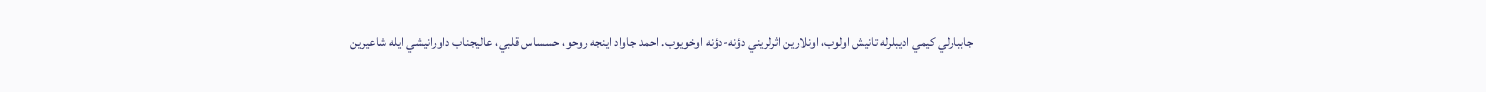جاببارلي کيمي اديبلرله تانيش اولوب، اونلارين اثرلريني دؤنه-دؤنه اوخويوب. احمد جاواد اينجه روحو، حسساس قلبي، عاليجناب داورانيشي ايله شاعيرين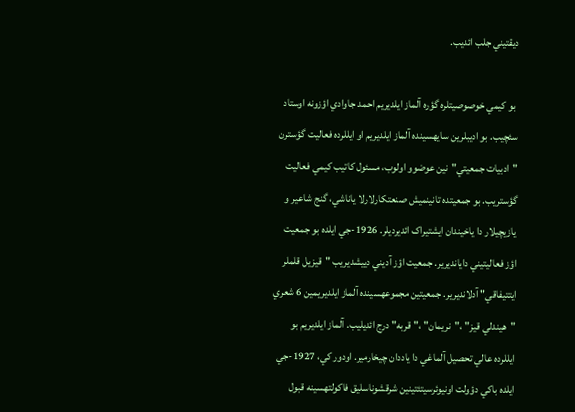ديقتيني جلب ائديب.

 بو کيمي خوصوصيتلره گؤره آلماز ايلديريم احمد جاوادي اؤزونه اوستاد سئچيب. بو اديبلرين سايهسينده آلماز ايلديريم او ايللرده فعاليت گؤسترن "ادبيات جمعيتي"نين عوضوو اولوب، مسئول کاتيب کيمي فعاليت گؤستريب. بو جمعيتده تانينميش صنعتکارلارلا ياناشي، گنج شاعير و يازيچيلار دا ياخيندان ايشتيراک ائديرديلر. 1926-جي ايلده بو جمعيت اؤز فعاليتيني دايانديرير. جمعيت اؤز آديني دييشديريب "قيزيل قلملر ايتتيفاقي" آدلانديرير. جمعيتين مجموعهسينده آلماز ايلديريمين 6 شعري "هيندلي قيز" ،"نريمان" ،"قربه" درج ائديليب. آلماز ايلديريم بو ايللرده عالي تحصيل آلماغي دا ياددان چيخارمير. اودور کي، 1927-جي ايلده باکي دؤولت اونيوئرسيتئتينين شرقشوناسليق فاکولتهسينه قبول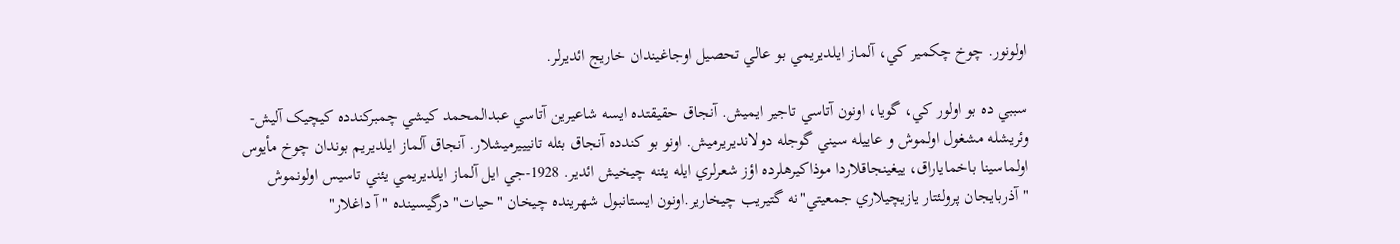اولونور. چوخ چکمير کي، آلماز ايلديريمي بو عالي تحصيل اوجاغيندان خاريج ائديرلر.

سببي ده بو اولور کي، گويا، اونون آتاسي تاجير ايميش. آنجاق حقيقتده ايسه شاعيرين آتاسي عبدالمحمد کيشي چمبرکندده کيچيک آليش- وئريشله مشغول اولموش و عاييله سيني گوجله دولانديريرميش. اونو بو کندده آنجاق بئله تانيييرميشلار. آنجاق آلماز ايلديريم بوندان چوخ مأيوس اولماسينا باخماياراق، ييغينجاقلاردا موذاکيرهلرده اؤز شعرلري ايله يئنه چيخيش ائدير. 1928-جي ايل آلماز ايلديريمي يئني تاسيس اولونموش "آذربايجان پرولئتار يازيچيلاري جمعيتي"نه گتيريب چيخارير.اونون ايستانبول شهرينده چيخان "حيات" درگيسينده "آ داغلار"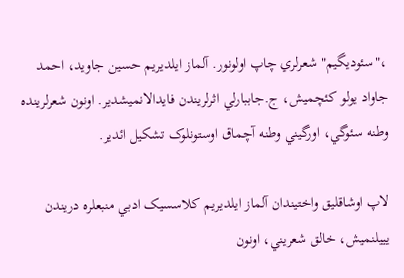،"سئوديگيم" شعرلري چاپ اولونور. آلماز ايلديريم حسين جاويد، احمد جاواد يولو کئچميش، ج.جاببارلي اثرلريندن فايدالانميشدير. اونون شعرلرينده وطنه سئوگي، اورگيني وطنه آچماق اوستونلوک تشکيل ائدير.

لاپ اوشاقليق واختيندان آلماز ايلديريم کلاسسيک ادبي منبعلره دريندن يييلنميش، خالق شعريني، اونون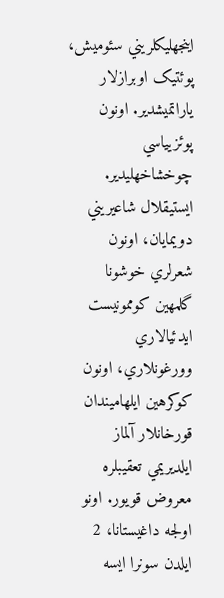اينجهليکلريني سئوميش، پوئتيک اوبرازلار ياراتميشدير. اونون پوئزيياسي چوخشاخهليدير. ايستيقلال شاعيريني دويمايان، اونون شعرلري خوشونا گلمهين کوممونيست ايدئيالاري وورغونلاري، اونون کوکرهين ايلهاميندان قورخانلار آلماز ايلديريمي تعقيبلره معروض قويور. اونو اولجه داغيستانا، 2 ايلدن سونرا ايسه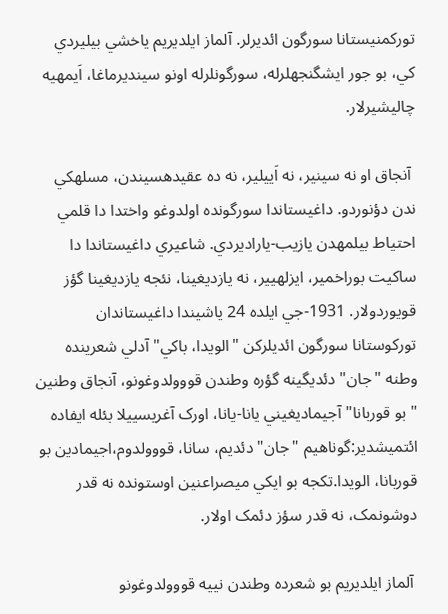تورکمنيستانا سورگون ائديرلر. آلماز ايلديريم ياخشي بيليردي کي، بو جور ايشگنجهلرله، سورگونلرله اونو سينديرماغا، اَيمهيه چاليشيرلار.

 آنجاق او نه سينير، نه اَييلير، نه ده عقيدهسيندن، مسلهکي ندن دؤنوردو. داغيستاندا سورگونده اولدوغو واختدا دا قلمي احتياط بيلمهدن يازيب-ياراديردي. شاعيري داغيستاندا دا ساکيت بوراخمير، ايزلهيير، نه يازديغينا، نئجه يازديغينا گؤز قويوردولار. 1931-جي ايلده 24 ياشيندا داغيستاندان تورکوستانا سورگون ائديلرکن "الويدا، باکي" آدلي شعرينده وطنه "جان" دئديگينه گؤره وطندن قووولدوغونو، آنجاق وطنين "بو قوربانا" آجيماديغيني يانا-يانا، اورک آغريسييلا بئله ايفاده ائتميشدير:گوناهيم "جان" دئديم، سانا، قووولدوم،اجيمادين بو قوربانا، الويدا.تکجه بو ايکي ميصراعنين اوستونده نه قدر دوشونمک، نه قدر سؤز دئمک اولار.

 آلماز ايلديريم بو شعرده وطندن نييه قووولدوغونو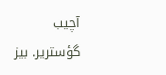آچيب گؤسترير. بيز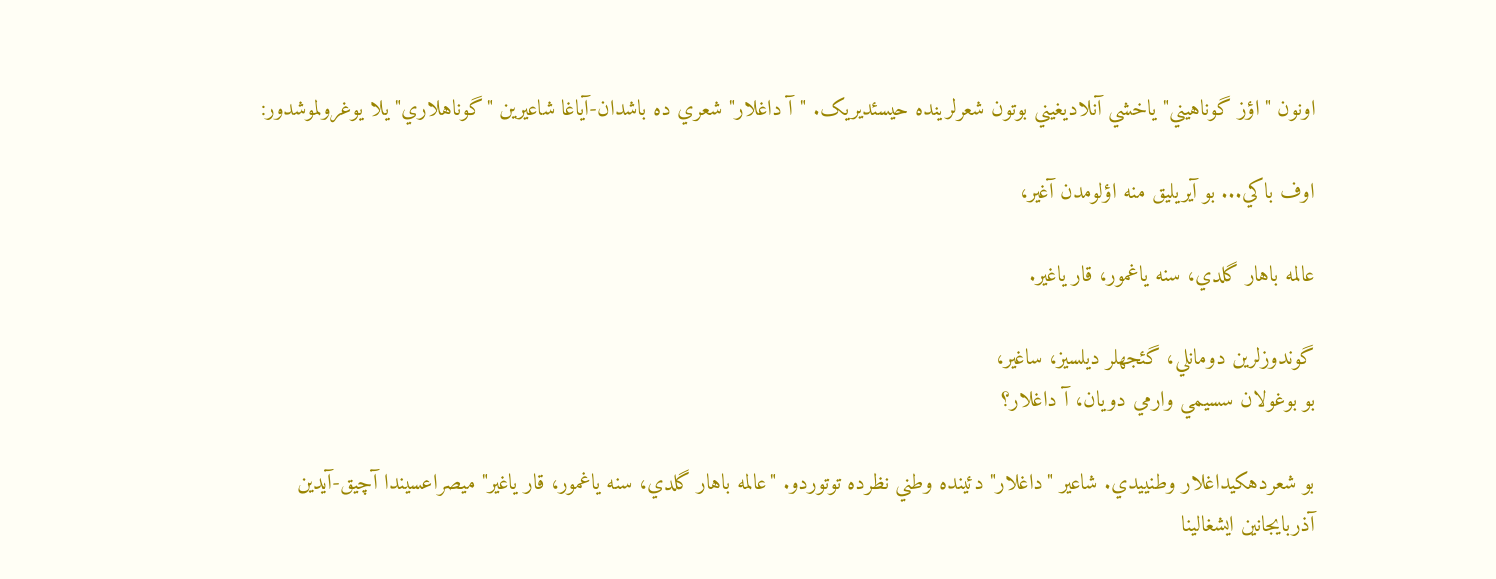اونون "اؤز گوناهيني" ياخشي آنلاديغيني بوتون شعرلرينده حيسئديريک. "آ داغلار" شعري ده باشدان-آياغا شاعيرين "گوناهلاري"يلا يوغرولموشدور:

اوف باکي... بو آيريليق منه اؤلومدن آغير،

عالمه باهار گلدي، سنه ياغمور، قار ياغير.

گوندوزلرين دومانلي، گئجهلر ديلسيز، ساغير،
بو بوغولان سسيمي وارمي دويان، آ داغلار؟

بو شعردهکيداغلار وطنييدي. شاعير "داغلار" دئينده وطني نظرده توتوردو. "عالمه باهار گلدي، سنه ياغمور، قار ياغير" ميصراعسيندا آچيق-آيدين آذربايجانين ايشغالينا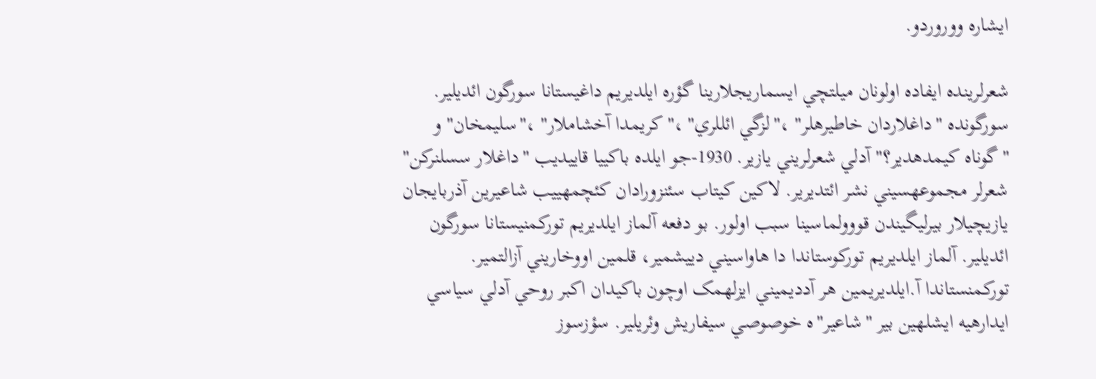ايشاره ووروردو.

شعرلرينده ايفاده اولونان ميلتچي ايسماريجلارينا گؤره ايلديريم داغيستانا سورگون ائديلير. سورگونده "داغلاردان خاطيرهلر" ،"لزگي ائللري" ،"کريمدا آخشاملار" ،"سليمخان" و "گوناه کيمدهدير؟" آدلي شعرلريني يازير. 1930-جو ايلده باکييا قاييديب "داغلار سسلنرکن" شعرلر مجموعهسيني نشر ائتديرير. لاکين کيتاب سئنزورادان کئچمهييب شاعيرين آذربايجان يازيچيلار بيرليگيندن قووولماسينا سبب اولور. بو دفعه آلماز ايلديريم تورکمنيستانا سورگون ائديلير. آلماز ايلديريم تورکوستاندا دا هاواسيني دييشمير، قلمين اووخاريني آزالتمير. تورکمنستاندا آ.ايلديريمين هر آدديميني ايزلهمک اوچون باکيدان اکبر روحي آدلي سياسي ايدارهيه ايشلهين بير "شاعير"ه خوصوصي سيفاريش وئريلير. سؤزسوز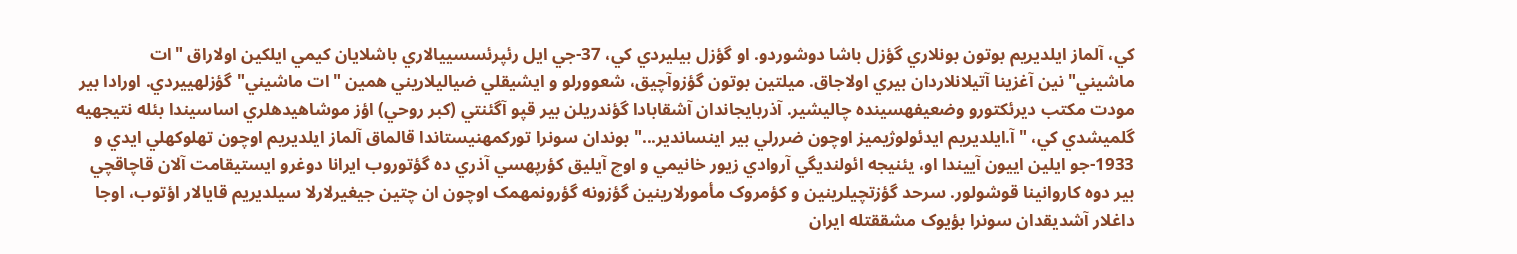کي، آلماز ايلديريم بوتون بونلاري گؤزل باشا دوشوردو. او گؤزل بيليردي کي، 37-جي ايل رئپرئسسييالاري باشلايان کيمي ايلکين اولاراق "ات ماشيني"نين آغزينا آتيلانلاردان بيري اولاجاق. ميلتين بوتون گؤزوآچيق، شعوورلو و ايشيقلي ضياليلاريني همين "ات ماشيني" گؤزلهييردي. اورادا بير مودت مکتب ديرئکتورو وضعيفهسينده چاليشير. آذربايجاندان آشقابادا گؤندريلن بير قپو آگئنتي (کبر روحي) اؤز موشاهيدهلري اساسيندا بئله نتيجهيه گلميشدي کي، "آ.ايلديريم ايدئولوژيميز اوچون ضررلي بير اينساندير..." بوندان سونرا تورکمهنيستاندا قالماق آلماز ايلديريم اوچون تهلوکهلي ايدي و 1933-جو ايلين اييون آييندا او، يئنيجه ائولنديگي آروادي زيور خانيمي و اوچ آيليق کؤرپهسي آذري ده گؤتوروب ايرانا دوغرو ايستيقامت آلان قاچاقچي بير دوه کاروانينا قوشولور. سرحد گؤزتچيلرينين و کؤمروک مأمورلارينين گؤزونه گؤرونمهمک اوچون ان چتين جيغيرلارلا سيلديريم قايالار اؤتوب، اوجا داغلار آشديقدان سونرا بؤيوک مشققتله ايران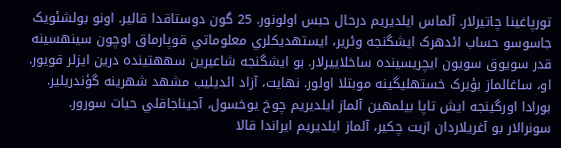تورپاغينا چاتيرلار. آلماس ايلديريم درحال حبس اولونور. 25 گون دوستاقدا قالير. اونو بولشئويک جاسوسو حساب ائدهرک ايشگنجه وئرير، ايستهديکلري معلوماتي قوپارماق اوچون سينهسينه قدر سويوق سويون ايچريسينده ساخلاييرلار. بو ايشگنجه شاعيرين سههتينده درين ايزلر قويور. او، ساغالماز بؤيرک خستهليگينه موبتلا اولور. نهايت، آزاد ائديليب مشهد شهرينه گؤندريلير. بورادا اورگينجه ايش تاپا بيلمهين آلماز ايلديريم چوخ يوخسول، آجيناجاقلي حيات سورور. سونرالار بو آغريلاردان ازيت چکير، آلماز ايلديريم ايراندا قالا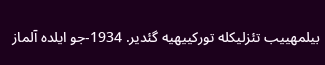بيلمهييب تئزليکله تورکييهيه گئدير. 1934-جو ايلده آلماز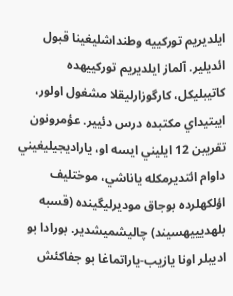ايلديريم تورکييه وطنداشليغينا قبول ائديلير. آلماز ايلديريم تورکييهده کاتيبليکل، کارگوزارليقلا مشغول اولور، ايبتيداي مکتبده درس دئيير. عؤمرونون تقريبن 12 ايليني ايسه او، ياراديجيليغيني داوام ائتديرمکله ياناشي، موختليف اؤلکهلرده بوجاق موديرليگينده (قسبه بلهديييهسيند) چاليشميشدير. بورادا بو اديبلر اونا يازيب-ياراتماغا بو جفاکئش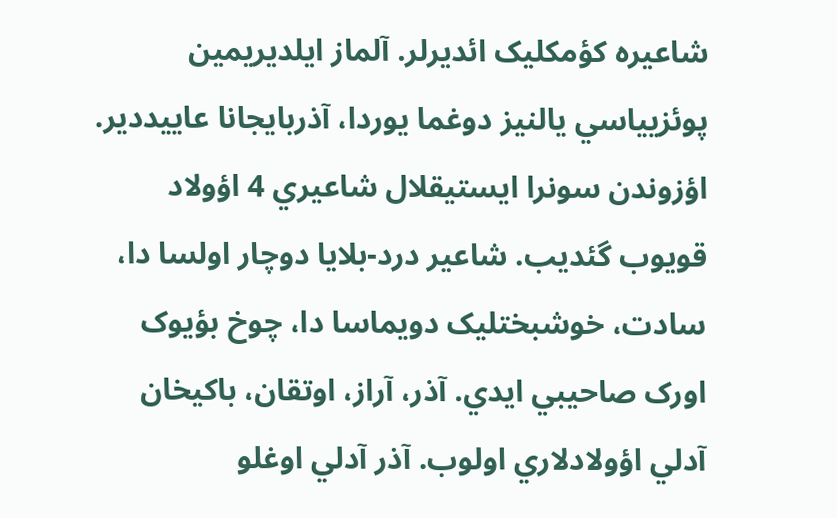شاعيره کؤمکليک ائديرلر. آلماز ايلديريمين پوئزيياسي يالنيز دوغما يوردا، آذربايجانا عاييددير. اؤزوندن سونرا ايستيقلال شاعيري 4 اؤولاد قويوب گئديب. شاعير درد-بلايا دوچار اولسا دا، سادت، خوشبختليک دويماسا دا، چوخ بؤيوک اورک صاحيبي ايدي. آذر، آراز، اوتقان، باکيخان آدلي اؤولادلاري اولوب. آذر آدلي اوغلو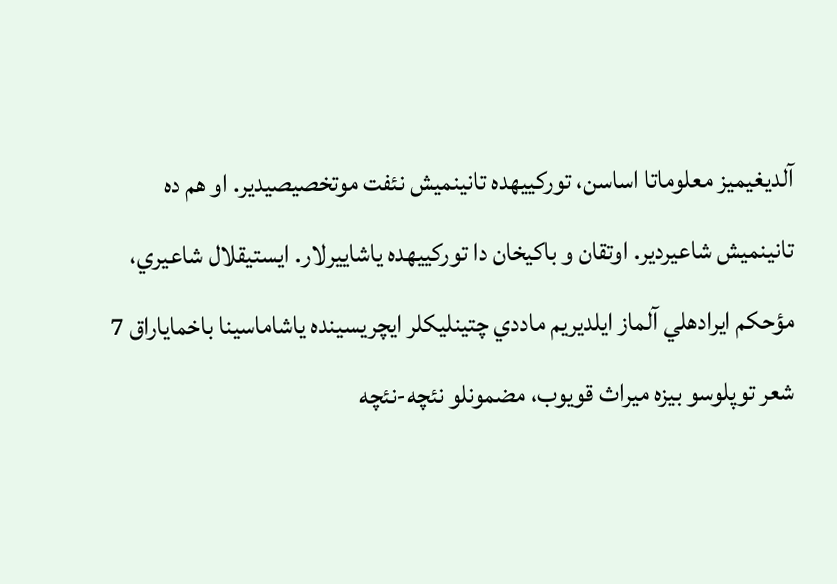آلديغيميز معلوماتا اساسن، تورکييهده تانينميش نئفت موتخصيصيدير. او هم ده تانينميش شاعيردير. اوتقان و باکيخان دا تورکييهده ياشاييرلار. ايستيقلال شاعيري، مؤحکم ايرادهلي آلماز ايلديريم ماددي چتينليکلر ايچريسينده ياشاماسينا باخماياراق 7 شعر توپلوسو بيزه ميراث قويوب، مضمونلو نئچه-نئچه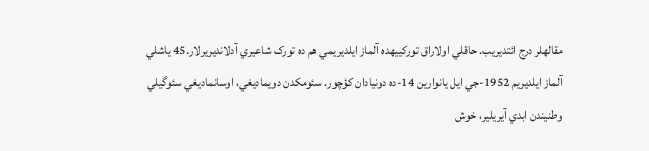مقالهلر درج ائتديريب. حاقلي اولاراق تورکييهده آلماز ايلديريمي هم ده تورک شاعيري آدلانديريرلار.45 ياشلي آلماز ايلديريم 1952-جي ايل يانوارين 14-ده دونيادان کؤچور. سئومکدن دويماديغي، اوسانماديغي سئوگيلي وطنيندن ابدي آيريلير، خوش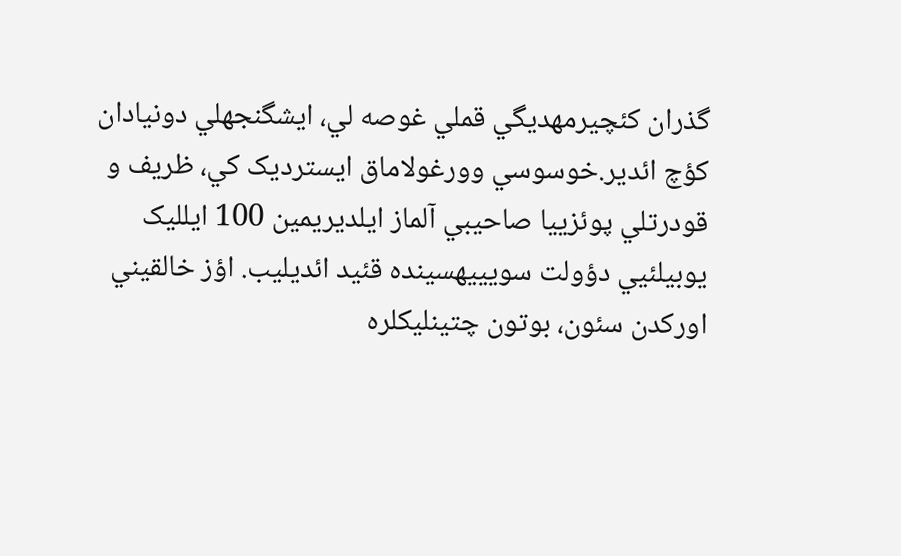گذران کئچيرمهديگي قملي غوصه لي، ايشگنجهلي دونيادان کؤچ ائدير.خوسوسي وورغولاماق ايسترديک کي، ظريف و قودرتلي پوئزييا صاحيبي آلماز ايلديريمين 100 ايلليک يوبيلئيي دؤولت سويييهسينده قئيد ائديليب. اؤز خالقيني اورکدن سئون، بوتون چتينليکلره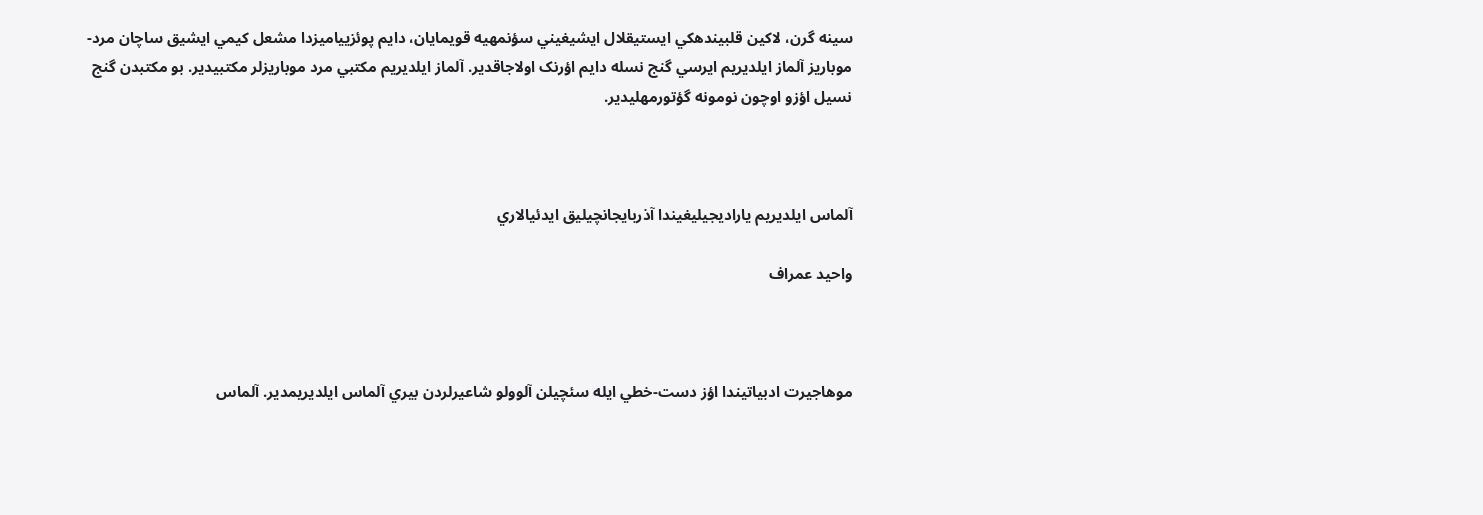سينه گرن، لاکين قلبيندهکي ايستيقلال ايشيغيني سؤنمهيه قويمايان، دايم پوئزيياميزدا مشعل کيمي ايشيق ساچان مرد-موباريز آلماز ايلديريم ايرسي گنج نسله دايم اؤرنک اولاجاقدير. آلماز ايلديريم مکتبي مرد موباريزلر مکتبيدير. بو مکتبدن گنج نسيل اؤزو اوچون نومونه گؤتورمهليدير.



آلماس ایلدیریم ياراديجيليغيندا آذربايجانچيليق ايدئيالاري

واحيد عمراف



موهاجيرت ادبياتيندا اؤز دست-خطي ايله سئچيلن آلوولو شاعيرلردن بيري آلماس ایلدیریمدير. آلماس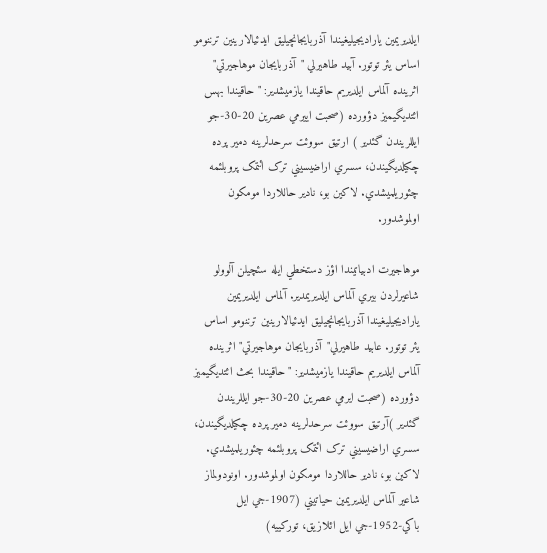ایلدیریمين ياراديجيليغيندا آذربايجانچيليق ايدئيالارينين ترننومو اساس يئر توتور. آبيد طاهيرلي "آذربايجان موهاجيرتي" اثرينده آلماس ایلدیریم حاقيندا يازميشدير: "حاقيندا بهس ائتديگيميز دؤورده (صحبت اييرمي عصرين 20-30-جو ايللريندن گئدير ) ارتيق سووئت سرحدلرينه دمير پرده چکيلديگيندن، سسري اراضيسيني ترک ائتمک پروبلئمه چئوريلميشدي. لاکين بو، نادير حاللاردا مومکون اولموشدور.

موهاجيرت ادبياتيندا اؤز دستخطي ايله سئچيلن آلوولو شاعيرلردن بيري آلماس ايلديريمدير. آلماس ايلديريمين ياراديجيليغيندا آذربايجانچيليق ايدئيالارينين ترننومو اساس يئر توتور. عابيد طاهيرلي"آذربايجان موهاجيرتي" اثرينده آلماس ایلدیریم حاقيندا يازميشدير: "حاقيندا بحث ائتديگيميز دؤورده (صحبت ايرمي عصرين 20-30-جو ايللريندن گئدير )آرتيق سووئت سرحدلرينه دمير پرده چکيلديگيندن، سسري اراضيسيني ترک ائتمک پروبلئمه چئوريلميشدي. لاکين بو، نادير حاللاردا مومکون اولموشدور. اونودولماز شاعير آلماس ایلدیریمين حياتيني (1907-جي ايل باکي-1952-جي ايل ائلازيق، تورکييه)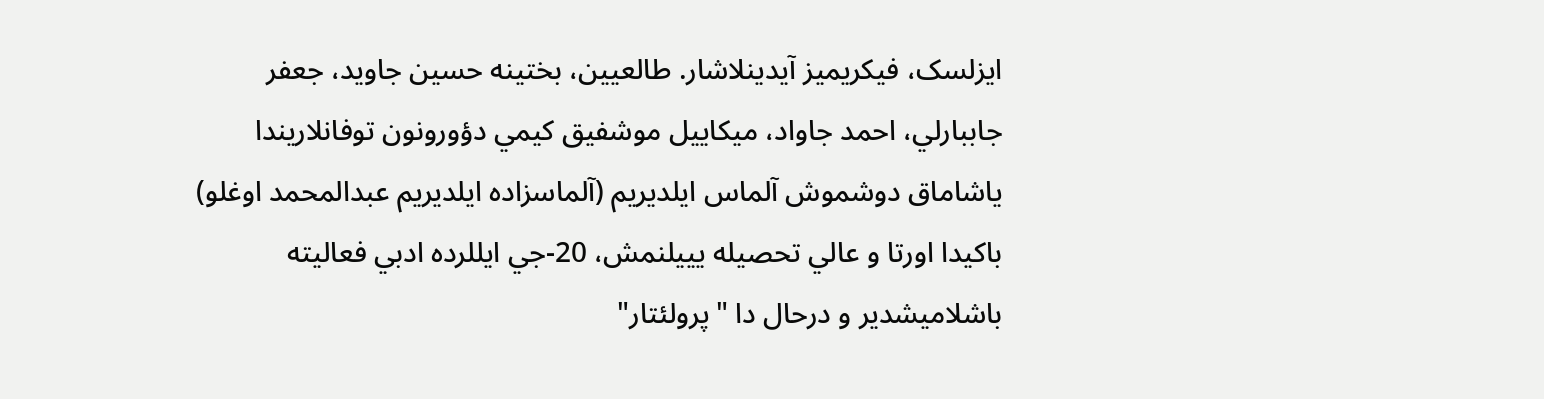ايزلسک، فيکريميز آيدينلاشار. طالعيين، بختينه حسین جاويد، جعفر جاببارلي، احمد جاواد، ميکاييل موشفيق کيمي دؤورونون توفانلاريندا ياشاماق دوشموش آلماس ایلدیریم (آلماسزاده ایلدیریم عبدالمحمد اوغلو) باکيدا اورتا و عالي تحصيله يييلنمش، 20-جي ايللرده ادبي فعاليته باشلاميشدير و درحال دا "پرولئتار"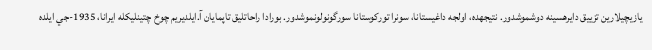يازيچيلارين تزييق دايرهسينه دوشموشدور. نتيجهده، اولجه داغيستانا، سونرا تورکوستانا سورگونولونموشدور. بورادا راحاتليق تاپمايان آ.ایلدیریم چوخ چتينليکله ايرانا، 1935-جي ايلده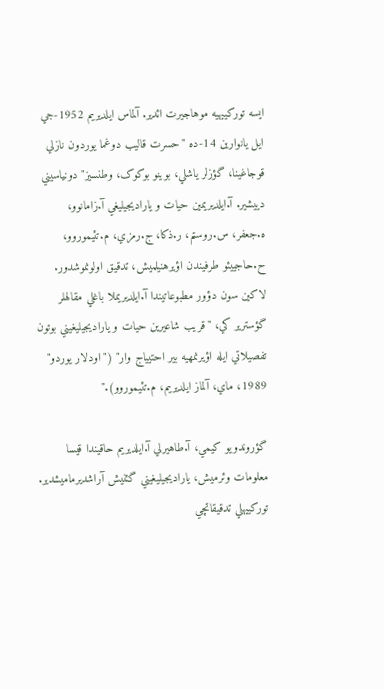ايسه تورکييهيه موهاجيرت ائدير. آلماس ایلدیریم 1952-جي ايل يانوارين 14-ده "حسرت قاليب دوغما يوردون نازلي قوجاغينا، گؤزلر ياشلي، بوينو بوکوک، وطنسيز" دونياسيني دييشير. آ.ایلدیریمين حيات و ياراديجيليغي آ.زامانوو، ه.جعفر، س.روستم، ر.ذکا، ج.رمزي، م.تئيموروو، ح.حاجييئو طرفيندن اؤيرهنيلميش، تدقيق اولونموشدور. لاکين سون دؤور مطبوعاتيندا آ.ایلدیریملا باغلي مقالهلر گؤسترير کي، "قريب شاعيرين حيات و ياراديجيليغيني بوتون تفصيلاتي ايله اؤيرنمهيه بير احتيياج وار" ("اودلار يوردو" 1989، ماي، آلماز ایلدیریم، م.تئيموروو)."

گؤروندويو کيمي، آ.طاهيرلي آ.ایلدیریم حاقيندا قيسا معلومات وئرميش، ياراديجيليغيني گئنيش آراشديرماميشدير. تورکييهلي تدقيقاتچي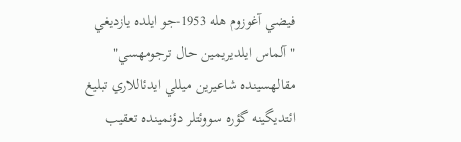فيضي آغوزوم هله 1953-جو ايلده يازديغي "آلماس ایلدیریمين حال ترجومهسي" مقالهسينده شاعيرين ميللي ايدئاللاري تبليغ ائتديگينه گؤره سووئتلر دؤنمينده تعقيب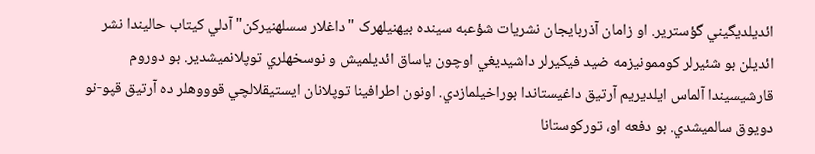ائديلديگيني گؤسترير. او زامان آذربايجان نشريات شؤعبه سينده بيهنيلهرک "داغلار سسلهنيرکن" آدلي کيتاب حاليندا نشر ائديلن بو شئيرلر کوممونيزمه ضيد فيکيرلر داشيديغي اوچون ياساق ائديلميش و نوسخهلري توپلانميشدير. بو دوروم قارشيسيندا آلماس ایلدیریم آرتيق داغيستاندا بوراخيلمازدي. اونون اطرافينا توپلانان ايستيقلالچي قوووهلر ده آرتيق قپو-نو دويوق سالميشدي. بو دفعه او، تورکوستانا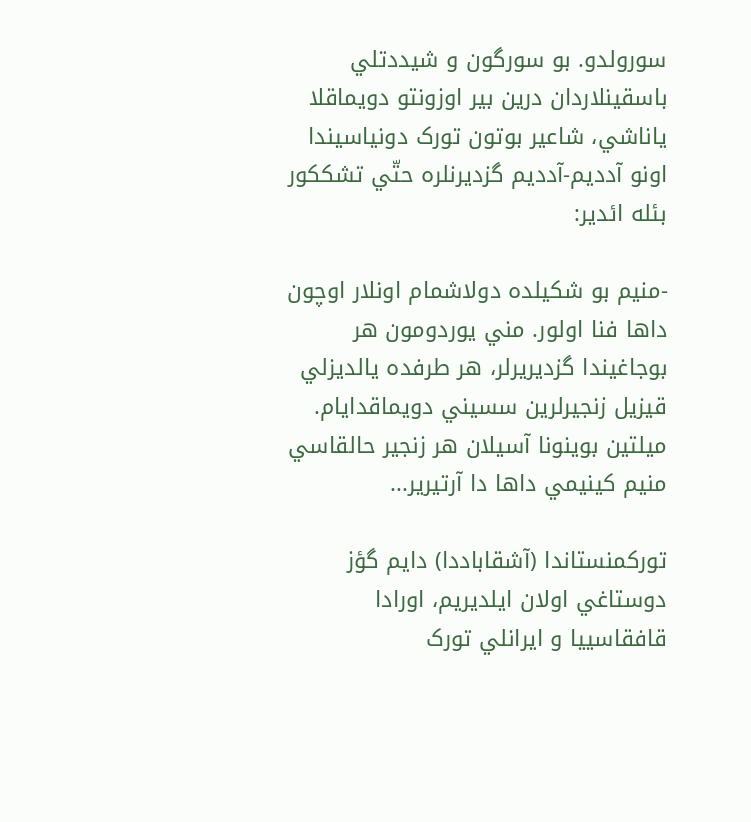سورولدو. بو سورگون و شيددتلي باسقينلاردان درين بير اوزونتو دويماقلا ياناشي، شاعير بوتون تورک دونياسيندا اونو آدديم-آدديم گزديرنلره حتّي تشککور بئله ائدير:

-منيم بو شکيلده دولاشمام اونلار اوچون داها فنا اولور. مني يوردومون هر بوجاغيندا گزديريرلر، هر طرفده يالديزلي قيزيل زنجيرلرين سسيني دويماقدايام. ميلتين بوينونا آسيلان هر زنجير حالقاسي منيم کينيمي داها دا آرتيرير...

تورکمنستاندا (آشقاباددا) دايم گؤز دوستاغي اولان ایلدیریم، اورادا قافقاسييا و ايرانلي تورک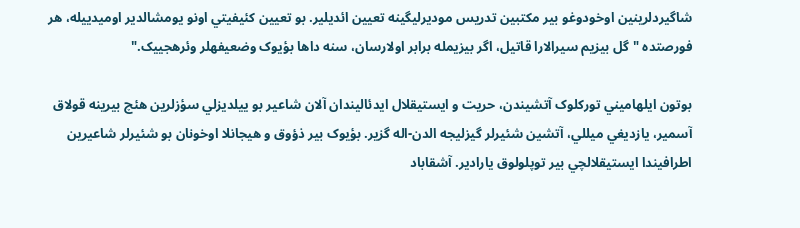شاگيردلرينين اوخودوغو بير مکتبين تدريس موديرليگينه تعيين ائديلير. بو تعيين کئيفيتي اونو يومشالدير اوميدييله، هر فورصتده "گل بيزيم سيرالارا قاتيل، اگر بيزيمله برابر اولارسان، سنه داها بؤيوک وضعيفهلر وئرهجیيک."

بوتون ايلهاميني تورکلوک آتشيندن، حريت و ايستيقلال ايدئاليندان آلان شاعير بو ييلديزلي سؤزلرين هئچ بيرينه قولاق آسمير، يازديغي ميللي، آتشين شئيرلر گيزليجه الدن-اله گزير. بؤيوک بير ذؤوق و هيجانلا اوخونان بو شئيرلر شاعيرين اطرافيندا ايستيقلالچي بير توپلولوق يارادير. آشقاباد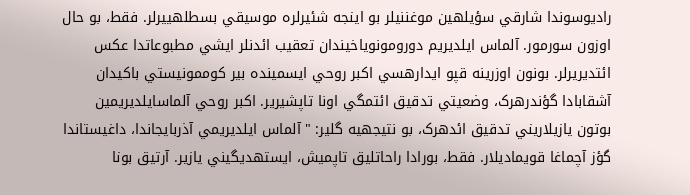راديوسوندا شارقي سؤيلهين موغننيلر بو اينجه شئيرلره موسيقي بسطلهييرلر. فقط، بو حال اوزون سورمور. آلماس ایلدیریم دورومونوياخيندان تعقيب ائدنلر ايشي مطبوعاتدا عکس ائتديريرلر. بونون اوزرينه قپو ايدارهسي اکبر روحي ايسمينده بير کوممونيستي باکيدان آشقابادا گؤندرهرک، وضعيتي تدقيق ائتمگي اونا تاپشيرير. اکبر روحي آلماسایلدیریمين بوتون يازيلاريني تدقيق ائدهرک، بو نتيجهيه گلير: "آلماس ایلدیریمي آذربايجاندا، داغيستاندا گؤز آچماغا قويماديلار. فقط، بورادا راحاتليق تاپميش، ايستهديگيني يازير. آرتيق بونا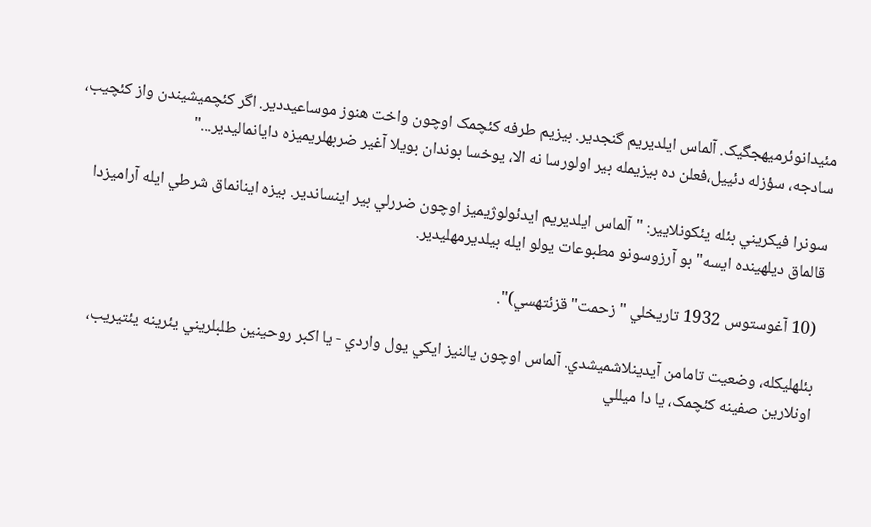مئيدانوئرميهجگيک. آلماس ایلدیریم گنجدير. بيزيم طرفه کئچمک اوچون واخت هنوز موساعيددير. اگر کئچميشيندن واز کئچيب، سادجه، سؤزله دئييل،فعلن ده بيزيمله بير اولورسا نه الا، يوخسا بوندان بويلا آغير ضربهلريميزه دايانماليدير..."

سونرا فيکريني بئله يئکونلايير: "آلماس ایلدیریم ايدئولوژيميز اوچون ضررلي بير اينساندير. بيزه اينانماق شرطي ايله آراميزدا قالماق ديلهينده ايسه" بو آرزوسونو مطبوعات يولو ايله بيلديرمهليدير.

 (10 آغوستوس 1932 تاريخلي "زحمت" قزئتهسي)".

بئلهليکله، وضعيت تامامن آيدينلاشميشدي. آلماس اوچون يالنيز ايکي يول واردي - يا اکبر روحينين طلبلريني يئرينه يئتيريب، اونلارين صفينه کئچمک، يا دا ميللي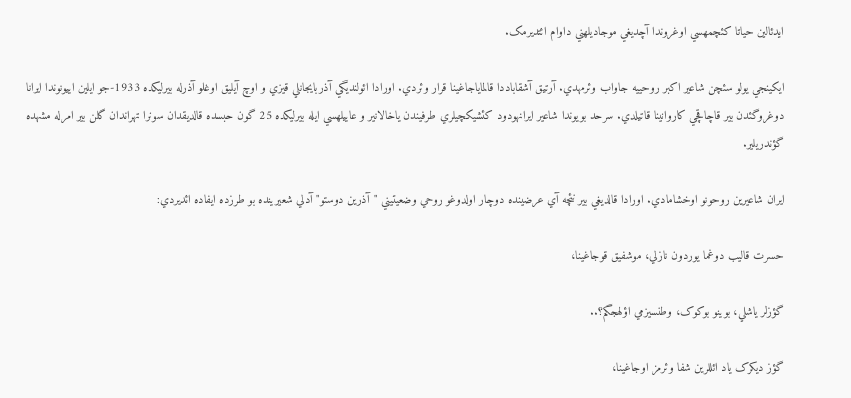ايدئالين حياتا کئچمهسي اوغروندا آچديغي موجاديلهني داوام ائتديرمک.

ايکينجي يولو سئچن شاعير اکبر روحييه جاواب وئرمهدي. آرتيق آشقاباددا قالماياجاغينا قرار وئردي. اورادا ائولنديگي آذربايجانلي قيزي و اوچ آيليق اوغلو آذرله بيرليکده 1933-جو ايلين اييونوندا ايرانا دوغروگئدن بير قاچاقچي کاروانينا قاتيلدي. سرحد بويوندا شاعير ايرانهودود کئشيکچيلري طرفيندن ياخالانير و عاييلهسي ايله بيرليکده 25 گون حبسده قالديقدان سونرا تهراندان گلن بير امرله مشهده گؤندريلير.

ايران شاعيرين روحونو اوخشامادي. اورادا قالديغي بير نئچه آي عرضينده دوچار اولدوغو روحي وضعيتيني "آذرين دوستو" آدلي شعيرينده بو طرزده ايفاده ائديردي:

حسرت قاليب دوغما يوردون نازلي، موشفيق قوجاغينا،

گؤزلر ياشلي، بوينو بوکوک، وطنسيزمي اؤلهجگم؟..

گؤز ديکرک ياد ائللرين شفا وئرمز اوجاغينا،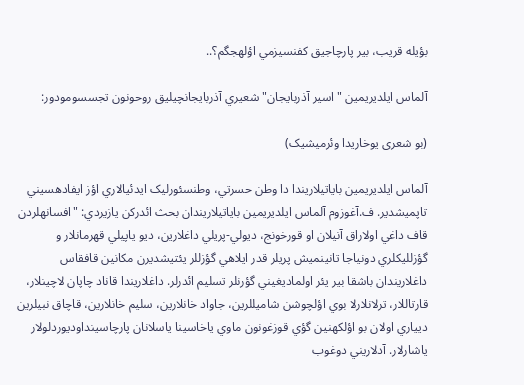بؤيله قريب، بير پارچاجيق کفنسيزمي اؤلهجگم؟..

آلماس ایلدیریمين "اسير آذربايجان" شعيري آذربايجانچيليق روحونون تجسسومودور:

(بو شعری یوخاریدا وئرمیشیک)

آلماس ایلدیریمين باياتيلاريندا دا وطن حسرتي، وطنسئورليک ايدئيالاري اؤز ايفادهسيني تاپميشدير. ف.آغوزوم آلماس ایلدیریمين باياتيلاريندان بحث ائدرکن يازيردي: "افسانهلردن قاف داغي اولاراق آنيلان او قورخونج، ديولي-پريلي داغلارين، ديو ياپيلي قهرمانلار و گؤزلليکلري دونياجا تانينميش پريلر قدر ايلاهي گؤزللر يئتيشديرن مکانين قافقاس داغلاريندان باشقا بير يئر اولماديغيني گؤرنلر تسليم ائدرلر. داغلاريندا قاناد چاپان لاچينلار، قارتاللار، ترلانلارلا بوي اؤلچوشن شاميللرين، جاواد خانلارين، سليم خانلارين، قاچاق نبيلرين ديياري اولان بو اؤلکهنين گؤي قوزغونون ماوي ياخاسينا ياسلانان پارچاسينداوديوردلولار ياشارلار. آدلاريني دوغوب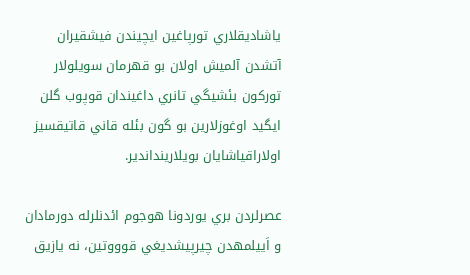ياشاديقلاري تورپاغين ايچيندن فيشقيران آتشدن آلميش اولان بو قهرمان سويلولار تورکون بئشيگي تانري داغيندان قوپوب گلن ايگيد اوغوزلارين بو گون بئله قاني قاتيقسيز اولاراقياشايان بويلارينداندير.

عصرلردن بري يوردونا هوجوم ائدنلرله دورمادان و اَييلمهدن چيرپيشديغي قوووتين، نه يازيق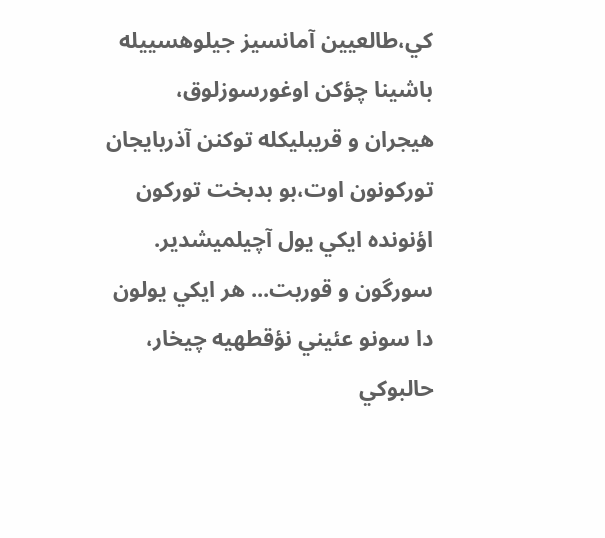کي،طالعيين آمانسيز جيلوهسييله باشينا چؤکن اوغورسوزلوق، هيجران و قريبليکله توکنن آذربایجان تورکونون اوت،بو بدبخت تورکون اؤنونده ايکي يول آچيلميشدير. سورگون و قوربت... هر ايکي يولون دا سونو عئيني نؤقطهيه چيخار، حالبوکي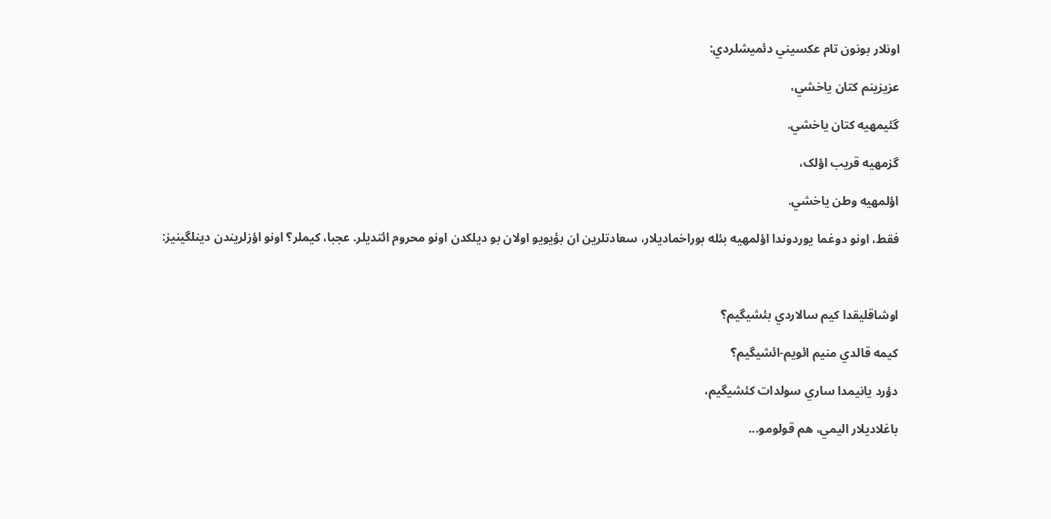اونلار بونون تام عکسيني دئميشلردي:

عزيزينم کتان ياخشي،

گئيمهيه کتان ياخشي.

گزمهيه قريب اؤلک،

اؤلمهيه وطن ياخشي.

فقط، اونو دوغما يوردوندا اؤلمهيه بئله بوراخماديلار، سعادتلرين ان بؤيويو اولان بو ديلکدن اونو محروم ائتديلر. عجبا، کيملر؟ اونو اؤزلريندن دينلگينيز:



اوشاقليقدا کيم سالاردي بئشيگيم؟

کيمه قالدي منيم ائويم-ائشيگيم؟

دؤرد يانيمدا ساري سولدات کئشيگيم،

باغلاديلار اليمي، هم قولومو...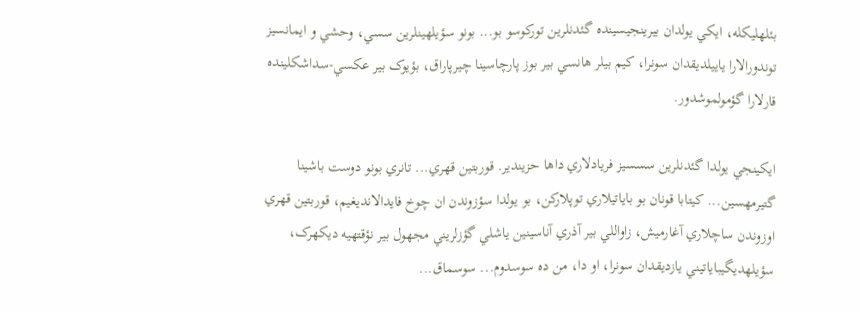بئلهليکله، ايکي يولدان بيرينجيسينده گئدنلرين تورکوسو بو... بونو سؤيلهينلرين سسي، وحشي و ايمانسيز توندورالارا ياييلديقدان سونرا، کيم بيلر هانسي بير بوز پارچاسينا چيرپاراق، بؤيوک بير عکسي-سداشکلينده قارلارا گؤمولموشدور.

ايکينجي يولدا گئدنلرين سسسيز فريادلاري داها حزيندير. قوربتين قهري... تانري بونو دوست باشينا گتيرمهسين... کيتابا قونان بو باياتيلاري توپلارکن، بو يولدا سؤزوندن ان چوخ فايدالانديغيم، قوربتين قهري اوزوندن ساچلاري آغارميش، زاواللي بير آذري آناسينين ياشلي گؤزلريني مجهول بير نؤقتهيه ديکهرک، سؤيلهديگيباياتيني يازديقدان سونرا، او دا، من ده سوسدوم... سوسماق...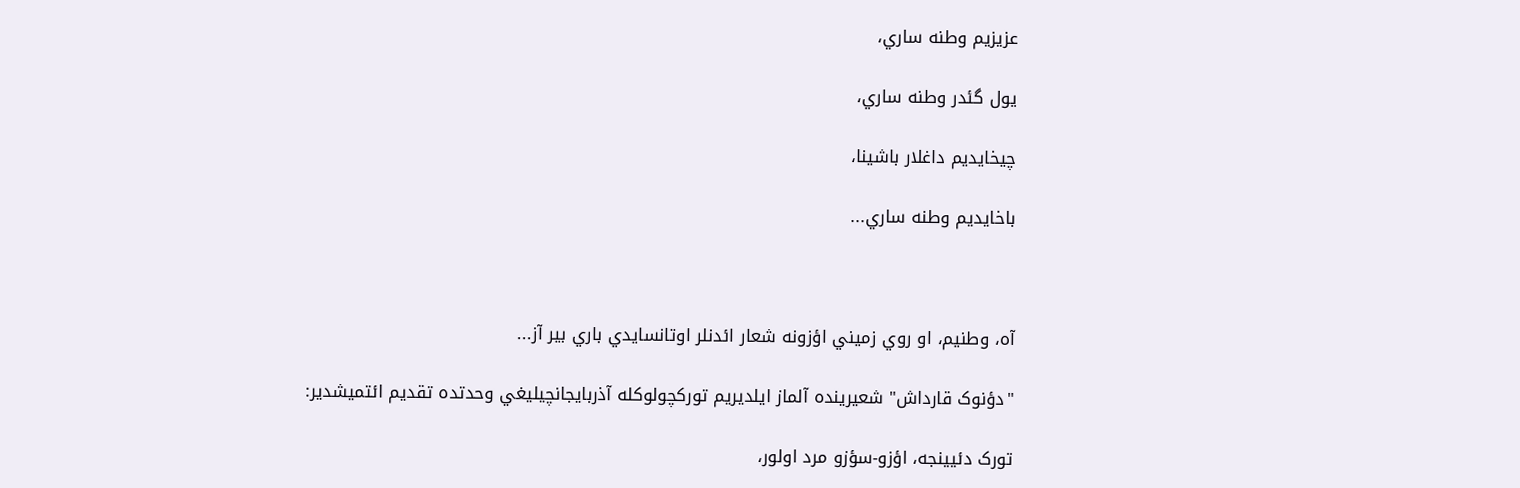عزيزيم وطنه ساري،

يول گئدر وطنه ساري،

چيخايديم داغلار باشينا،

باخايديم وطنه ساري...



آه، وطنيم، او روي زميني اؤزونه شعار ائدنلر اوتانسايدي باري بير آز...

"دؤنوک قارداش" شعيرينده آلماز ایلدیریم تورکچولوکله آذربايجانچيليغي وحدتده تقديم ائتميشدير:

تورک دئيينجه، اؤزو-سؤزو مرد اولور،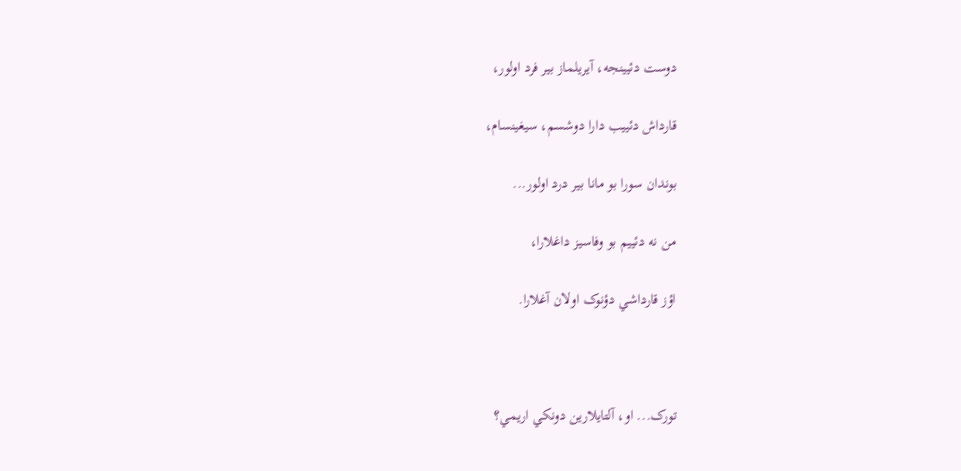دوست دئيينجه، آيريلماز بير فرد اولور،

قارداش دئييب دارا دوشسم، سيغينسام،

بوندان سورا بو مانا بير درد اولور...

من نه دئييم بو وفاسيز داغلارا،

اؤز قارداشي دؤنوک اولان آغلارا.



تورک... او، آلتايلارين دونکي اريمي؟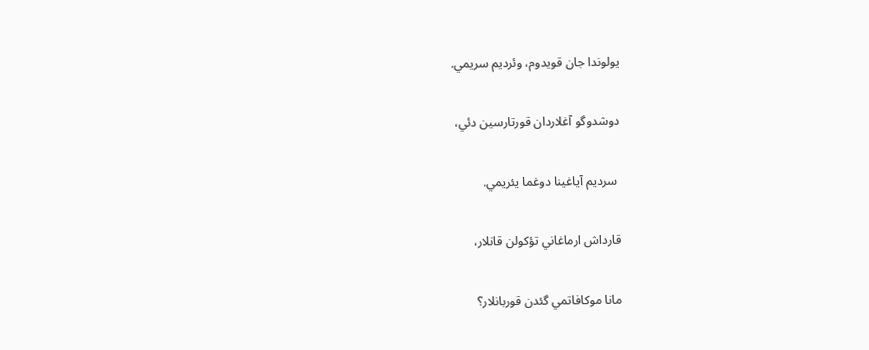يولوندا جان قويدوم، وئرديم سريمي.

دوشدوگو آغلاردان قورتارسين دئي،

 سرديم آياغينا دوغما يئريمي.

قارداش ارماغاني تؤکولن قانلار،

مانا موکافاتمي گئدن قوربانلار؟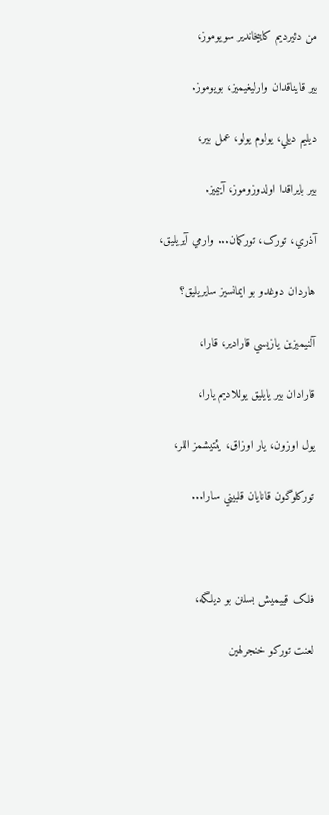من دئيرديم کاييخاندير سويوموز،

بير قايناقدان وارليغيميز، بويوموز.

ديليم ديلي، يولوم يولو، عمل بير،

بير بايراقدا اولدوزوموز، آييميز.

آذري، تورک، تورکمان... وارمي آيريليق،

هاردان دوغدو بو ايمانسيز سايريليق؟

آلنيميزين يازيسي قارادير، قارا،

قارادان بير يايليق يوللاديم يارا،

يول اوزون، يار اوزاق، يئتيشمز اللر،

تورکلوگون قانايان قلبيني سارا...



فلک قييميش بسلنن بو ديلگه،

لعنت تورکو خنجرلهين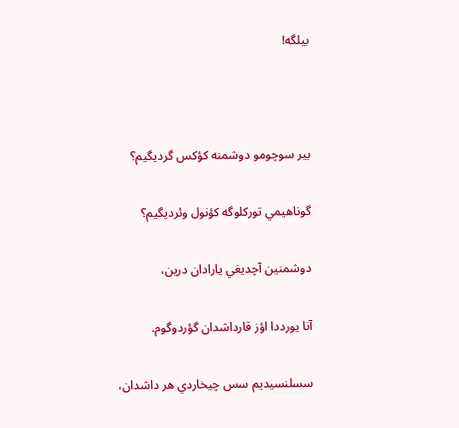بيلگه!



بير سوچومو دوشمنه کؤکس گرديگيم؟

گوناهيمي تورکلوگه کؤنول وئرديگيم؟

دوشمنين آچديغي يارادان درين،

آنا يورددا اؤز قارداشدان گؤردوگوم.

سسلنسيديم سس چيخاردي هر داشدان،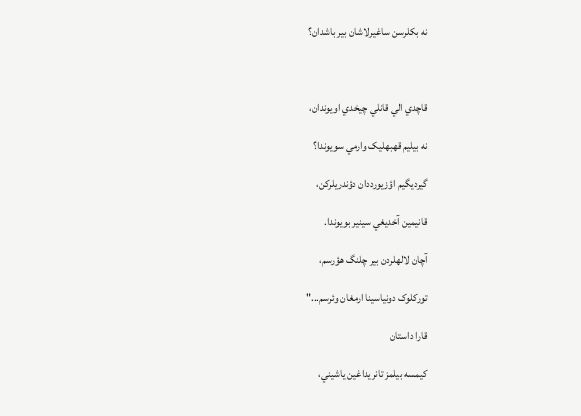نه بکلرسن ساغيرلاشان بير باشدان؟



قاچدي الي قانلي چيخدي اويوندان،

نه بيليم قهبهليک وارمي سويوندا؟

گيرديگيم اؤزيورددان دؤندريلرکن،

قانيمين آخديغي سينير بويوندا.

آچان لالهلردن بير چلنگ هؤرسم،

تورکلوک دونياسينا ارمغان وئرسم..."

قارا داستان

کيمسه بيلمز تانريداغين ياشيني،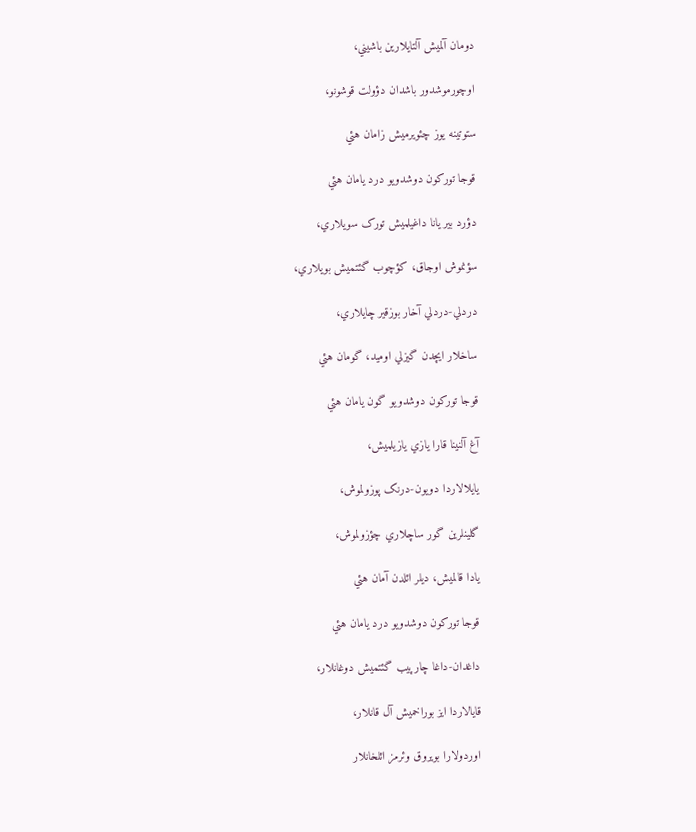دومان آلميش آلتايلارين باشيني،

اوچورموشدور باشدان دؤولت قوشونو،

ستوتينه يوز چئويرميش زامان هئي

قوجا تورکون دوشدويو درد يامان هئي

دؤرد بير يانا داغيلميش تورک سويلاري،

سؤنموش اوجاق، کؤچوب گئتميش بويلاري،

دردلي-دردلي آخار بوزقير چايلاري،

ساخلار ايچدن گيزلي اوميد، گومان هئي

قوجا تورکون دوشدويو گون يامان هئي

آغ آلنينا قارا يازي يازيلميش،

يايلالاردا دويون-درنک پوزولموش،

گلينلرين گور ساچلاري چؤزولموش،

يادا قالميش، ديلر ائلدن آمان هئي

قوجا تورکون دوشدويو درد يامان هئي

داغدان-داغا چارپيب گئتميش دوغانلار،

قايالاردا ايز بوراخميش آل قانلار،

اوردولارا بويروق وئرمز ائلخانلار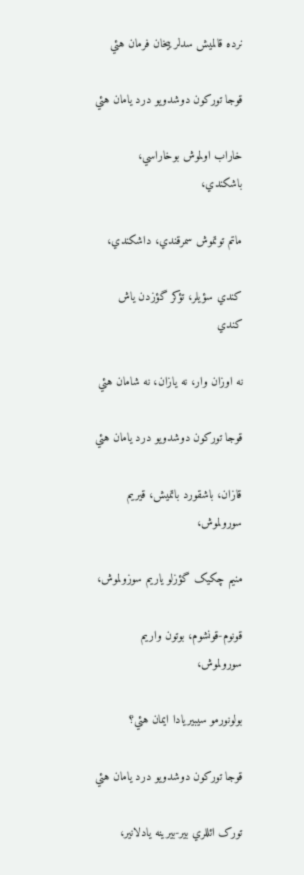نرده قالميش سدلر ييخان فرمان هئي

قوجا تورکون دوشدويو درد يامان هئي

خاراب اولموش بوخاراسي، باشکندي،

ماتم توتموش سمرقندي، داشکندي،

کندي سؤيلر، تؤکر گؤزدن ياش کندي

نه اوزان وار، نه يازان، نه شامان هئي

قوجا تورکون دوشدويو درد يامان هئي

قازان، باشقورد باتميش، قيريم سورولموش،

منيم چکيک گؤزلو ياريم سوزولموش،

قونوم-قونشوم، بوتون واريم سورولموش،

بولونورمو سيبيريادا ايمان هئي؟

قوجا تورکون دوشدويو درد يامان هئي

تورک ائللري بير-بيرينه يادلانير،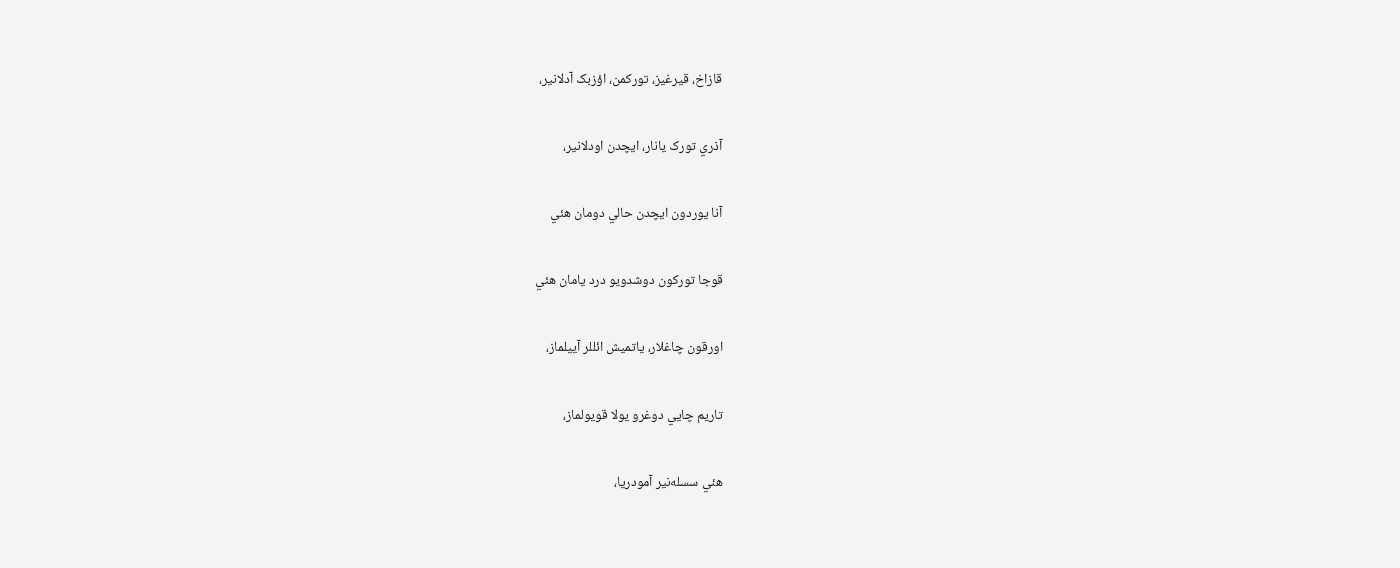قازاخ، قيرغيز، تورکمن، اؤزبک آدلانير،

آذري تورک يانار، ايچدن اودلانير،

آنا يوردون ايچدن حالي دومان هئي

قوجا تورکون دوشدويو درد يامان هئي

اورقون چاغلار، ياتميش ائللر آييلماز،

تاريم چايي دوغرو يولا قويولماز،

هئي سسله‌نير آمودريا،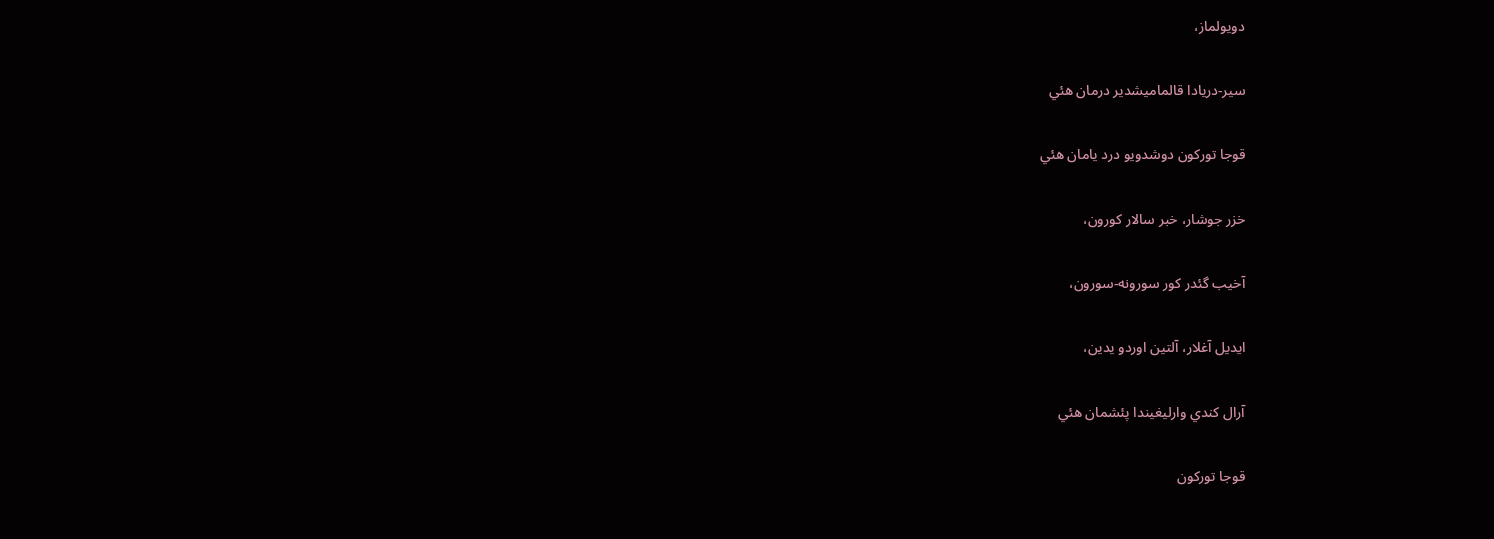دويولماز،

سير-دريادا قالماميشدير درمان هئي

قوجا تورکون دوشدويو درد يامان هئي

خزر جوشار، خبر سالار کورون،

آخيب گئدر کور سورونه-سورون،

ايديل آغلار، آلتين اوردو يدين،

آرال کندي وارليغيندا پئشمان هئي

قوجا تورکون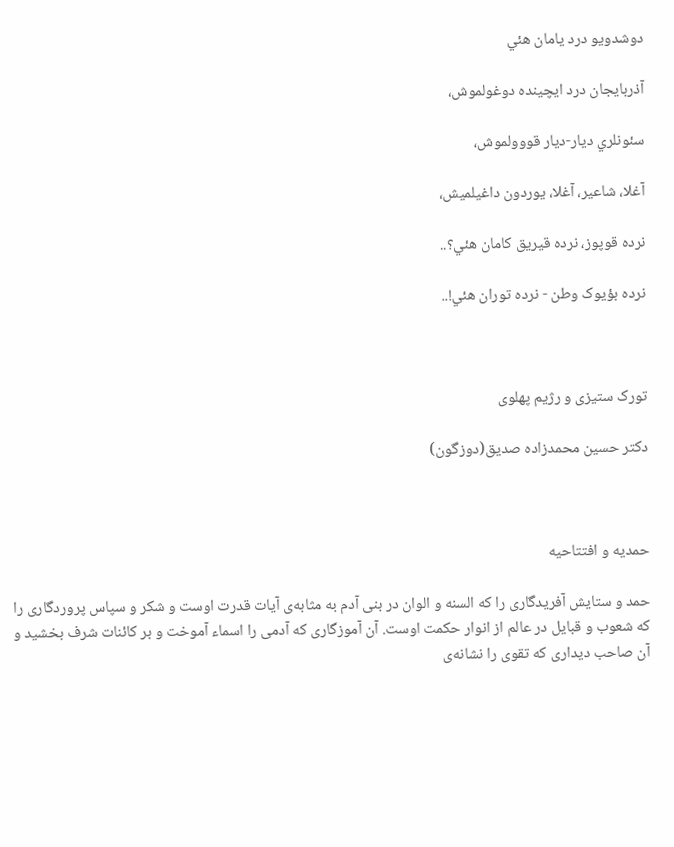دوشدويو درد يامان هئي

آذربايجان درد ايچينده دوغولموش،

سئونلري ديار-ديار قووولموش،

آغلا، شاعير، آغلا، يوردون داغيلميش،

نرده قوپوز، نرده قيريق کامان هئي؟..

نرده بؤيوک وطن - نرده توران هئي!..



تورک ستیزی و رژیم پهلوی

دکتر حسین محمدزاده صدیق(دوزگون)



حمدیه و افتتاحیه

حمد و ستایش آفریدگاری را که السنه و الوان در بنی آدم به مثابه‌ی آیات قدرت اوست و شکر و سپاس پروردگاری را که شعوب و قبایل در عالم از انوار حکمت اوست. آن آموزگاری که آدمی را اسماء آموخت و بر کائنات شرف بخشید و آن صاحب دیداری که تقوی را نشانه‌ی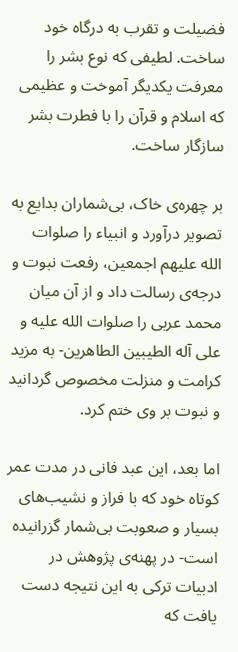فضیلت و تقرب به درگاه خود ساخت. لطیفی که نوع بشر را معرفت یکدیگر آموخت و عظیمی که اسلام و قرآن را با فطرت بشر سازگار ساخت.

بر چهره‌ی خاک، بی‌شماران بدایع به تصویر درآورد و انبیاء را صلوات الله علیهم اجمعین، رفعت نبوت و درجه‌ی رسالت داد و از آن میان محمد عربی را صلوات الله علیه و علی آله الطیبین الطاهرین- به مزید کرامت و منزلت مخصوص گردانید و نبوت بر وی ختم کرد.

اما بعد، این عبد فانی در مدت عمر کوتاه خود که با فراز و نشیب‌های بسیار و صعوبت بی‌شمار گزرانیده است- در پهنه‌ی پژوهش در ادبیات ترکی به این نتیجه دست یافت که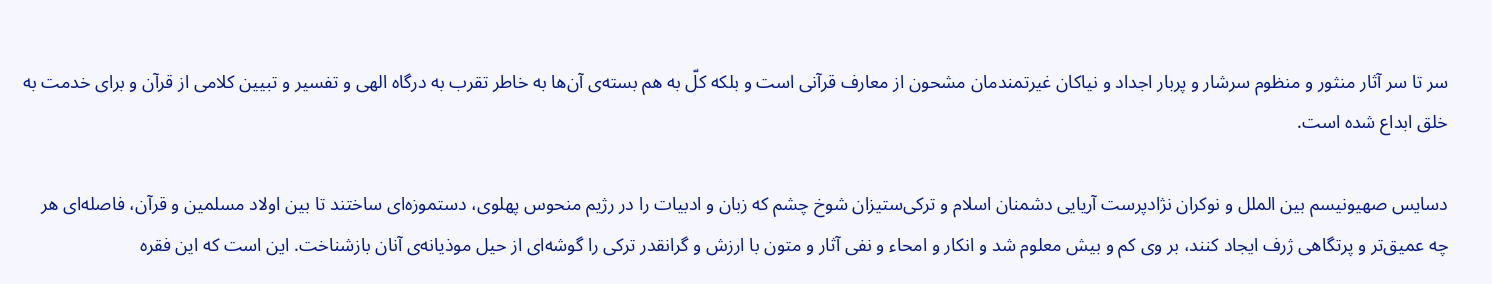سر تا سر آثار منثور و منظوم سرشار و پربار اجداد و نیاکان غیرتمندمان مشحون از معارف قرآنی است و بلکه کلّ‌ به هم بسته‌ی آن‌ها به خاطر تقرب به درگاه الهی و تفسیر و تبیین کلامی از قرآن و برای خدمت به خلق ابداع شده است.

دسایس صهیونیسم بین الملل و نوکران نژادپرست آریایی دشمنان اسلام و ترکی‌ستیزان شوخ چشم که زبان و ادبیات را در رژیم منحوس پهلوی، دستموزه‌ای ساختند تا بین اولاد مسلمین و قرآن، فاصله‌ای هر چه عمیق‌تر و پرتگاهی ژرف ایجاد کنند، بر وی کم و بیش معلوم شد و انکار و امحاء و نفی آثار و متون با ارزش و گرانقدر ترکی را گوشه‌ای از حیل موذیانه‌ی آنان بازشناخت. این است که این فقره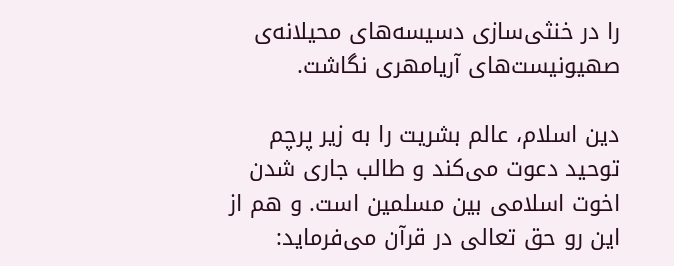را در خنثی‌سازی دسیسه‌های محیلانه‌ی صهیونیست‌های آریامهری نگاشت.

دین اسلام، عالم بشریت را به زیر پرچم توحید دعوت می‌کند و طالب جاری شدن اخوت اسلامی بین مسلمین است. و هم از این رو حق تعالی در قرآن می‌فرماید: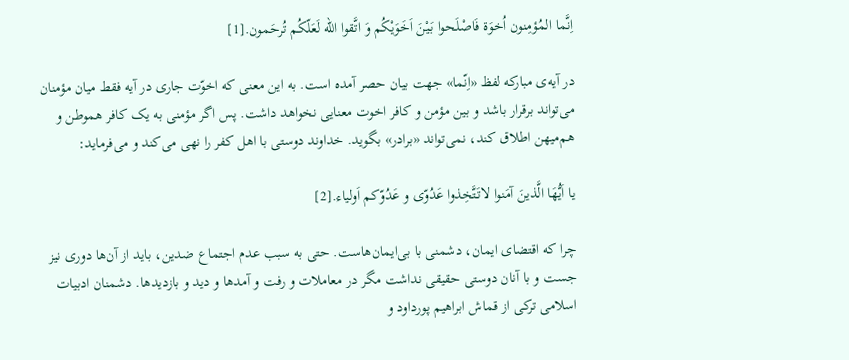اِنَّما المُؤمِنون اُخوَة فَاصْلَحوا بَیْنَ اَخَوَیْکُم وَ اتَّقوا الله لَعَلّکُم تُرحَمون.[1]

در آیه‌ی مبارکه‌ لفظ «اِنّما» جهت بیان حصر آمده است. به این معنی که اخوّت جاری در آیه‌ فقط میان مؤمنان می‌تواند برقرار باشد و بین مؤمن و کافر اخوت معنایی نخواهد داشت. پس اگر مؤمنی به یک کافر هموطن و هم‌میهن اطلاق کند، نمی‌تواند «برادر» بگوید. خداوند دوستی با اهل کفر را نهی می‌کند و می‌فرماید:

یا اَیُّهَا الَّذینَ آمَنوا لاتَتَّخِذوا عَدُوّی و عَدُوّکم اَولیاء.[2]

چرا که اقتضای ایمان، دشمنی با بی‌ایمان‌هاست. حتی به سبب عدم اجتماع ضدین، باید از آن‌ها دوری نیز جست و با آنان دوستی حقیقی نداشت مگر در معاملات و رفت و آمدها و دید و بازدیدها. دشمنان ادبیات اسلامی ترکی از قماش ابراهیم پورداود و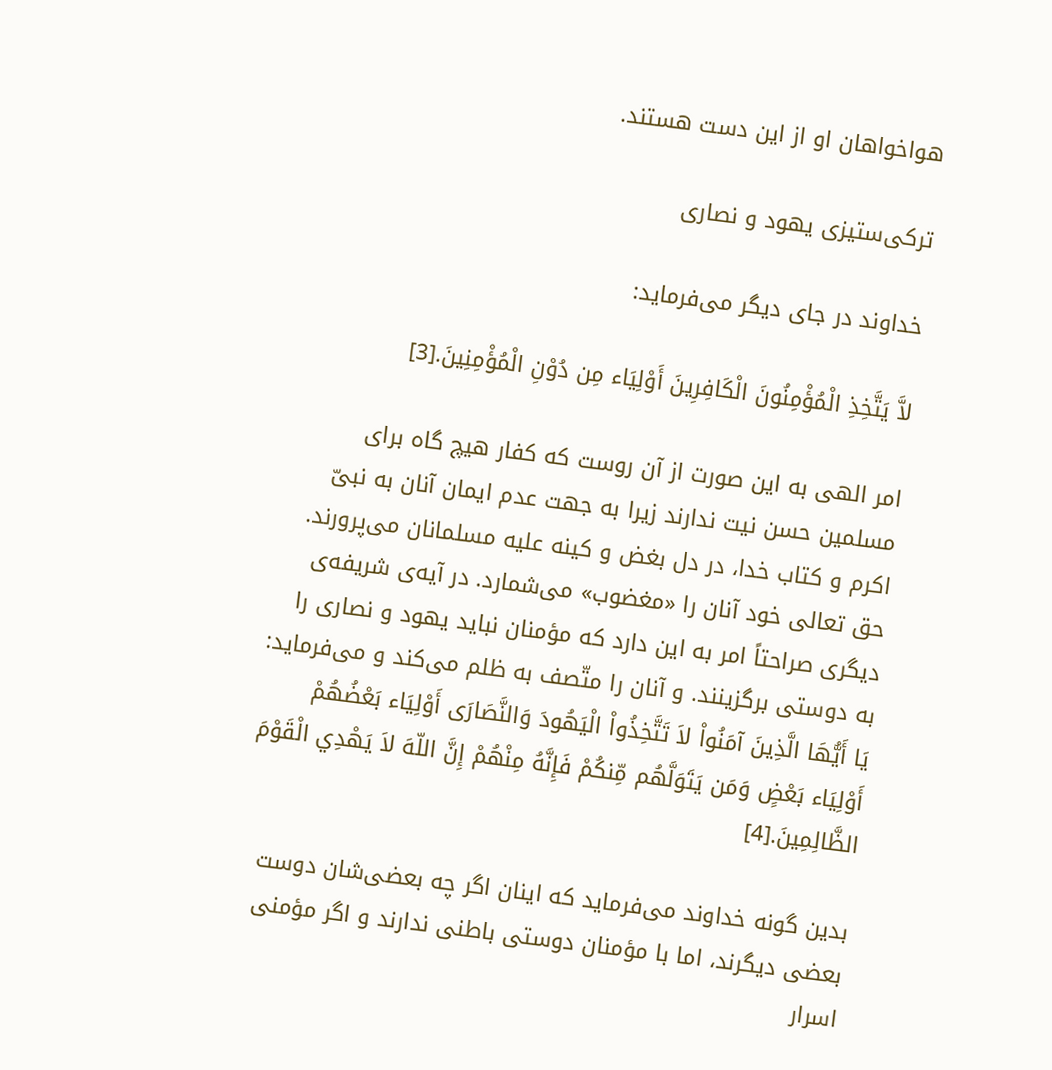هواخواهان او از این دست هستند.

ترکی‌ستیزی یهود و نصاری

خداوند در جای دیگر می‌فرماید:

لاَّ يَتَّخِذِ الْمُؤْمِنُونَ الْكَافِرِينَ أَوْلِيَاء مِن دُوْنِ الْمُؤْمِنِينَ.[3]

امر الهی به این صورت از آن روست که کفار هیچ گاه برای مسلمین حسن نیت ندارند زیرا به جهت عدم ایمان آنان به نبیّ اکرم و کتاب خدا، در دل بغض و کینه علیه مسلمانان می‌پرورند. حق تعالی خود آنان را «مغضوب» می‌شمارد. در آیه‌ی شریفه‌ی دیگری صراحتاً امر به این دارد که مؤمنان نباید یهود و نصاری را به دوستی برگزینند. و آنان را متّصف به ظلم می‌کند و می‌فرماید: يَا أَيُّهَا الَّذِينَ آمَنُواْ لاَ تَتَّخِذُواْ الْيَهُودَ وَالنَّصَارَى أَوْلِيَاء بَعْضُهُمْ أَوْلِيَاء بَعْضٍ وَمَن يَتَوَلَّهُم مِّنكُمْ فَإِنَّهُ مِنْهُمْ إِنَّ اللّهَ لاَ يَهْدِي الْقَوْمَ الظَّالِمِينَ.[4]

بدین گونه خداوند می‌فرماید که اینان اگر چه بعضی‌شان دوست بعضی دیگرند، اما با مؤمنان دوستی باطنی ندارند و اگر مؤمنی اسرار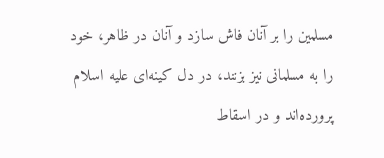مسلمین را بر آنان فاش سازد و آنان در ظاهر، خود را به مسلمانی نیز بزنند، در دل کینه‌ای علیه اسلام پرورده‌اند و در اسقاط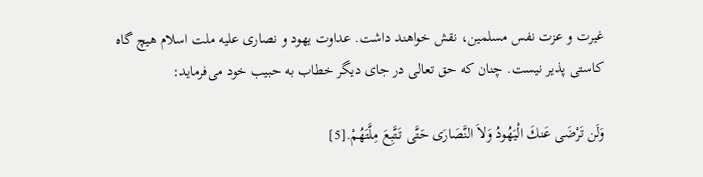غیرت و عزت نفس مسلمین، نقش خواهند داشت. عداوت یهود و نصاری علیه ملت اسلام هیچ گاه کاستی پذیر نیست. چنان که حق تعالی در جای دیگر خطاب به حبیب خود می‌فرماید:

وَلَن تَرْضَى عَنكَ الْيَهُودُ وَلاَ النَّصَارَى حَتَّى تَتَّبِعَ مِلَّتَهُمْ.[5]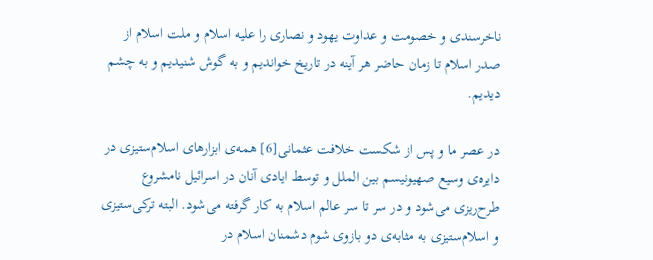ناخرسندی و خصومت و عداوت یهود و نصاری را علیه اسلام و ملت اسلام از صدر اسلام تا زمان حاضر هر آینه در تاریخ خواندیم و به گوش شنیدیم و به چشم دیدیم.

در عصر ما و پس از شکست خلافت عثمانی[6] همه‌ی ابزارهای اسلام‌ستیزی در دایره‌ی وسیع صهیونیسم بین الملل و توسط ایادی آنان در اسرائیل نامشروع طرح‌ریزی می‌شود و در سر تا سر عالم اسلام به کار گرفته می‌شود. البته ترکی‌ستیزی و اسلام‌ستیزی به مثابه‌ی دو بازوی شوم دشمنان اسلام در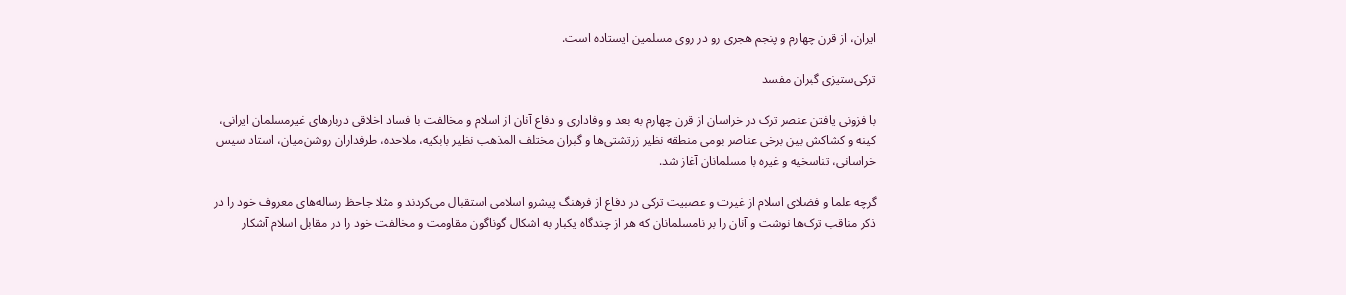ایران، از قرن چهارم و پنجم هجری رو در روی مسلمین ایستاده است.

ترکی‌ستیزی گبران مفسد

با فزونی یافتن عنصر ترک در خراسان از قرن چهارم به بعد و وفاداری و دفاع آنان از اسلام و مخالفت با فساد اخلاقی دربارهای غیرمسلمان ایرانی، کینه و کشاکش بین برخی عناصر بومی منطقه نظیر زرتشتی‌ها و گبران مختلف المذهب نظیر بابکیه،‌ ملاحده، طرفداران روشن‌میان، استاد سیس خراسانی،‌ تناسخیه و غیره با مسلمانان آغاز شد.

گرچه علما و فضلای اسلام از غیرت و عصبیت ترکی در دفاع از فرهنگ پیشرو اسلامی استقبال می‌کردند و مثلا جاحظ رساله‌های معروف خود را در ذکر مناقب ترک‌ها نوشت و آنان را بر نامسلمانان که هر از چندگاه یکبار به اشکال گوناگون مقاومت و مخالفت خود را در مقابل اسلام آشکار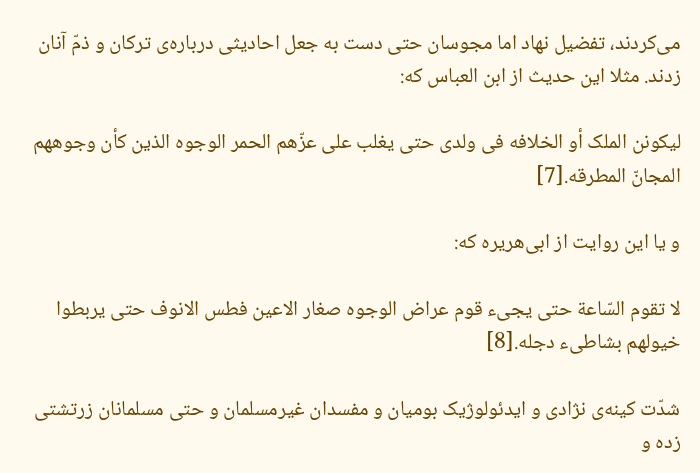می‌کردند، تفضیل نهاد اما مجوسان حتی دست به جعل احادیثی درباره‌ی ترکان و ذمّ آنان زدند. مثلا این حدیث از ابن العباس که:

لیکونن الملک أو الخلافه فی ولدی حتی یغلب علی عزّهم الحمر الوجوه الذین کأن وجوههم المجانّ المطرقه.[7]

و یا این روایت از ابی‌هریره که:

لا تقوم السّاعة حتی یجی‌ء قوم عراض الوجوه صغار الاعین فطس الانوف حتی یربطوا خیولهم بشاطی‌ء دجله.[8]

شدّت کینه‌ی نژادی و ایدئولوژیک بومیان و مفسدان غیرمسلمان و حتی مسلمانان زرتشتی زده و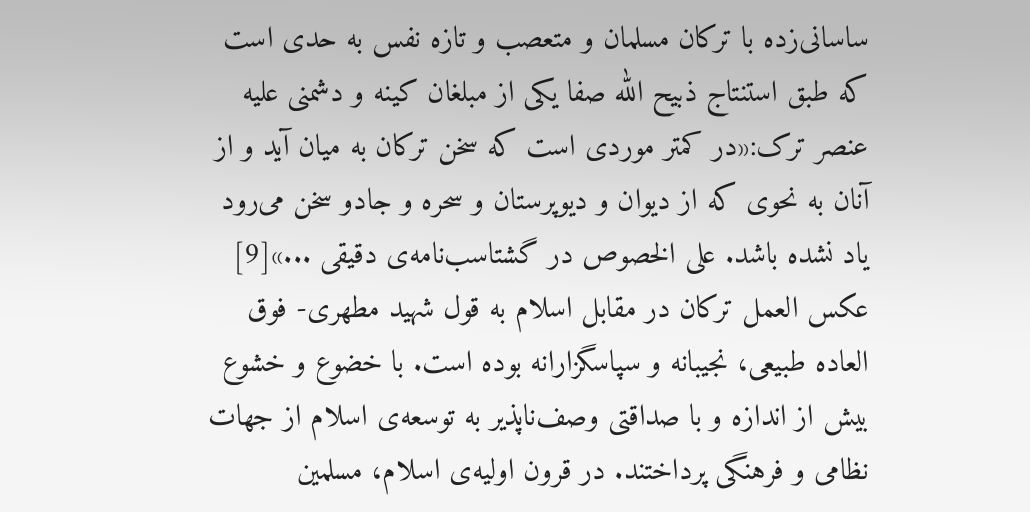ساسانی‌زده با ترکان مسلمان و متعصب و تازه نفس به حدی است که طبق استنتاج ذبیح الله صفا یکی از مبلغان کینه و دشمنی علیه عنصر ترک:«در کمتر موردی است که سخن ترکان به میان آید و از آنان به نحوی که از دیوان و دیوپرستان و سحره و جادو سخن می‌رود یاد نشده باشد. علی الخصوص در گشتاسب‌نامه‌ی دقیقی ...»[9] عکس العمل ترکان در مقابل اسلام به قول شهید مطهری- فوق العاده طبیعی، نجیبانه و سپاسگزارانه بوده است. با خضوع و خشوع بیش از اندازه و با صداقتی وصف‌ناپذیر به توسعه‌ی اسلام از جهات نظامی و فرهنگی پرداختند. در قرون اولیه‌ی اسلام، مسلمین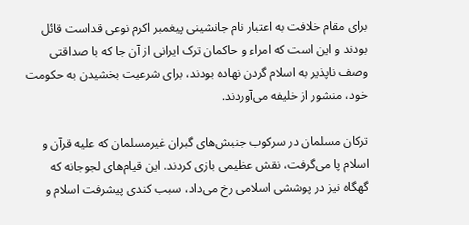برای مقام خلافت به اعتبار نام جانشینی پیغمبر اکرم نوعی قداست قائل بودند و این است که امراء و حاکمان ترک ایرانی از آن جا که با صداقتی وصف ناپذیر به اسلام گردن نهاده بودند، برای شرعیت بخشیدن به حکومت خود، منشور از خلیفه می‌آوردند.

ترکان مسلمان در سرکوب جنبش‌های گبران غیرمسلمان که علیه قرآن و اسلام پا می‌گرفت، نقش عظیمی بازی کردند. این قیام‌های لجوجانه که گهگاه نیز در پوششی اسلامی رخ می‌داد، سبب کندی پیشرفت اسلام و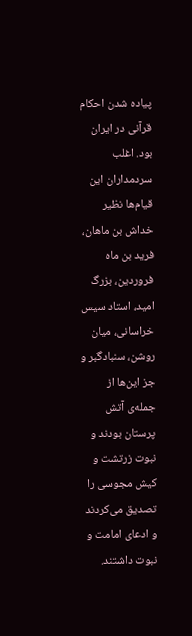پیاده شدن احکام قرآنی در ایران بود. اغلب سردمداران این قیام‌ها نظیر خداش بن ماهان، فرید بن ماه فروردین، بزرگ امید، استاد سیس خراسانی، میان روشن، سنبادگبر و جز این‌ها از جمله‌ی آتش پرستان بودند و نبوت زرتشت و کیش مجوسی را تصدیق می‌کردند و ادعای امامت و نبوت داشتند.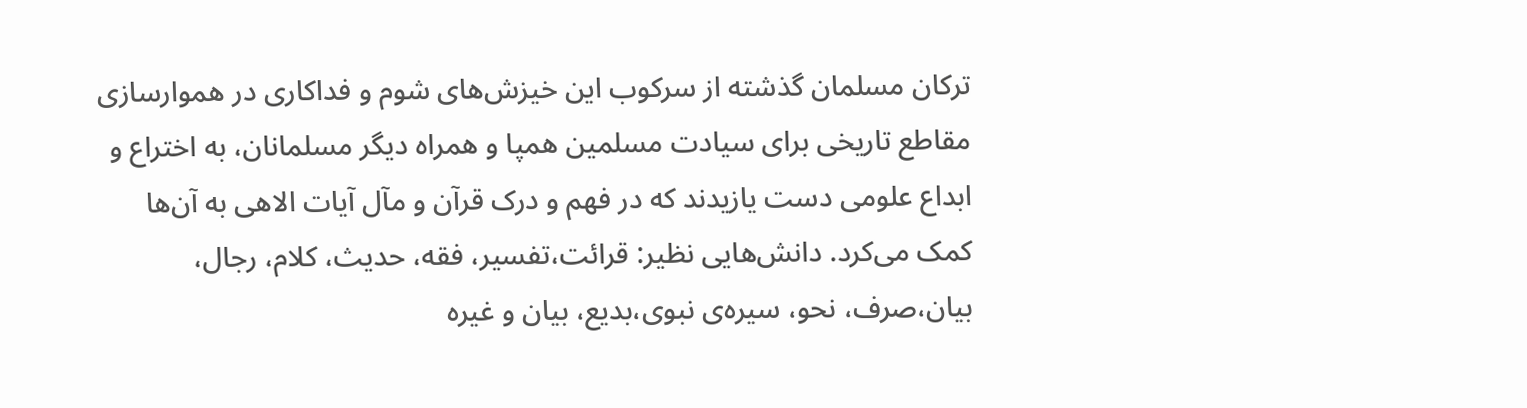ترکان مسلمان گذشته از سرکوب این خیزش‌های شوم و فداکاری در هموارسازی مقاطع تاریخی برای سیادت مسلمین همپا و همراه دیگر مسلمانان، به اختراع و ابداع علومی دست یازیدند که در فهم و درک قرآن و مآل آیات الاهی به آن‌ها کمک می‌کرد. دانش‌هایی نظیر: قرائت،‌تفسیر، فقه، حدیث، کلام، رجال، بیان،‌صرف، نحو، سیره‌ی نبوی،‌بدیع، بیان و غیره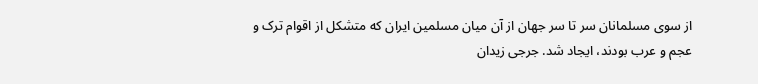از سوی مسلمانان سر تا سر جهان از آن میان مسلمین ایران که متشکل از اقوام ترک و عجم و عرب بودند، ایجاد شد. جرجی زیدان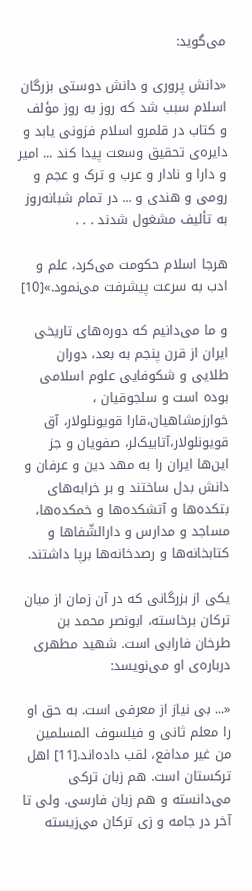می‌گوید:

«دانش پروری و دانش دوستی بزرگان اسلام سبب شد که روز به روز مؤلف و کتاب در قلمرو اسلام فزونی یابد و دایره‌ی تحقیق وسعت پیدا کند ... امیر و دارا و نادار و عرب و ترک و عجم و رومی و هندی و ... در تمام شبانه‌روز به تألیف مشغول شدند . . .

هرجا اسلام حکومت می‌کرد، علم و ادب به سرعت پیشرفت می‌نمود.»[10]

و ما می‌دانیم که دوره‌های تاریخی ایران از قرن پنجم به بعد، دوران طلایی و شکوفایی علوم اسلامی بوده است و سلجوقیان ، خوارزمشاهیان،‌قارا قویونلولار،‌ آق قویونلولار،‌آتابیک‌لر،‌ صفویان و جز این‌ها ایران را به مهد دین و عرفان و دانش بدل ساختند و بر خرابه‌های بتکده‌ها و آتشکده‌ها و خمکده‌ها، مساجد و مدارس و دارالشّفاها و کتابخانه‌ها و رصدخانه‌ها برپا داشتند.

یکی از بزرگانی که در آن زمان از میان ترکان برخاسته، ابونصر محمد بن طرخان فارابی است. شهید مطهری درباره‌ی او می‌نویسد:

«... بی نیاز از معرفی است. به حق او را معلم ثانی و فیلسوف المسلمین من غیر مدافع، لقب داده‌اند.[11] اهل ترکستان است. هم زبان ترکی می‌دانسته و هم زبان فارسی. ولی تا آخر در جامه‌ و زی ترکان می‌زیسته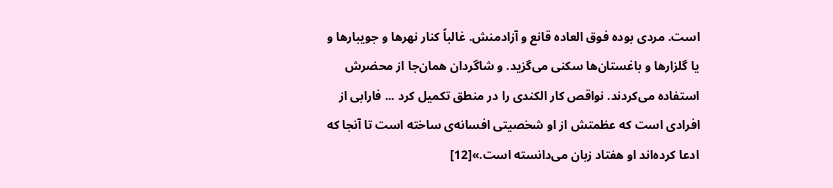است. مردی بوده فوق العاده قانع و آزادمنش. غالباً کنار نهرها و جویبارها و یا گلزارها و باغستان‌ها سکنی می‌گزید. و شاگردان همان‌جا از محضرش استفاده می‌کردند. نواقص کار الکندی را در منطق تکمیل کرد ... فارابی از افرادی است که عظمتش از او شخصیتی افسانه‌ی ساخته است تا آنجا که ادعا کرده‌‌اند او هفتاد زبان می‌دانسته است.»[12]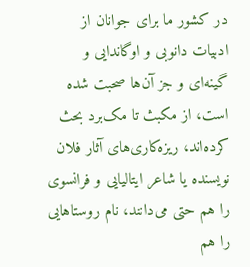در کشور ما برای جوانان از ادبیات دانوبی و اوگاندایی و گینه‌ای و جز آن‌ها صحبت شده است، از مکبث تا مک‌برد بحث کرده‌اند، ریزه‌کاری‌های آثار فلان نویسنده یا شاعر ایتالیایی و فرانسوی را هم حتی می‌دانند، نام روستاهایی را هم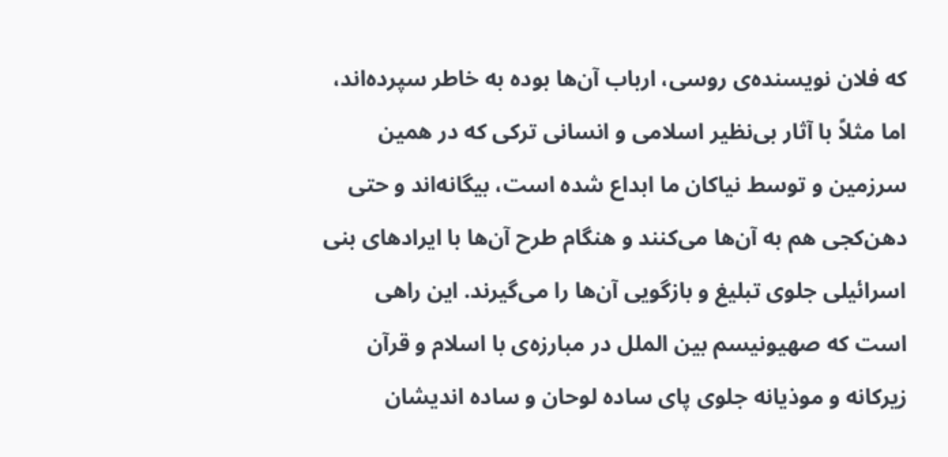که فلان نویسنده‌ی روسی، ارباب آن‌ها بوده به خاطر سپرده‌اند، اما مثلاً با آثار بی‌نظیر اسلامی و انسانی ترکی که در همین سرزمین و توسط نیاکان ما ابداع شده است، بیگانه‌اند و حتی دهن‌کجی هم به ‌آن‌ها می‌کنند و هنگام طرح آن‌ها با ایرادهای بنی اسرائیلی جلوی تبلیغ و بازگویی آن‌ها را می‌گیرند. این راهی است که صهیونیسم بین الملل در مبارزه‌ی با اسلام و قرآن زیرکانه و موذیانه جلوی پای ساده‌ لوحان و ساده اندیشان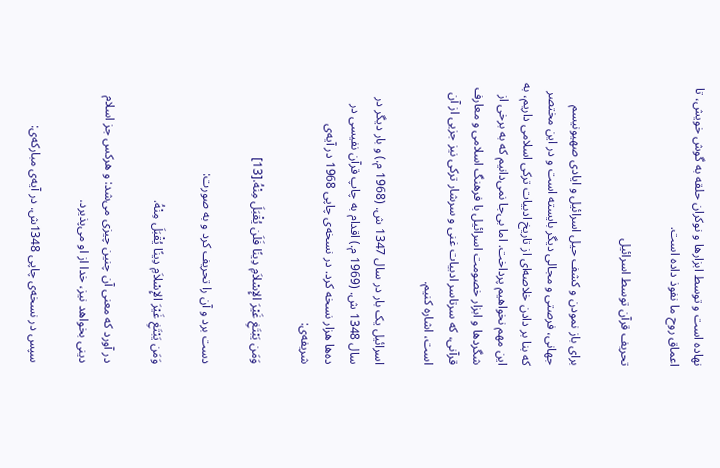نهاده است و توسط ابزارها و نوکران حلقه به گوش خویش، تا اعماق روح ما نفوذ داده است.

تحریف قرآن توسط اسرائیل

برای باز نمودن و کشف حیل اسرائیل و ایادی صهیونیسم جهانی، فرصتی و مجالی دیگر بایسته است و در این مختصر که بنا بر دادن خلاصه‌ای از تاریخ ادبیات ترکی اسلامی داریم، به این مهم نخواهیم پرداخت. اما بی‌جا نمی‌دانیم که به برخی از شگردها و ابزار خصومت اسرائیل با فرهنگ اسلامی و معارف قرآنی، که سرتاسر ادبیات غنی و سرشار ترکی نیز جزیی از آن است، اشاره کنیم.

اسرائیل یک بار در سال 1347 ش. (1968 م.) و بار دیگر در سال 1348 ش. (1969 م.) اقدام به چاپ قرآن نفیسی در ده‌ها هزار نسخه کرد. در نسخه‌ی چاپی 1968 در آیه‌ی شریفه‌ی:

وَمَن يَبْتَغِ غَيْرَ الإِسْلاَمِ دِينًا فَلَن يُقْبَلَ مِنْهُ.[13]

دست برد و آن را تحریف کرد و به صورت:

وَمَن يَبْتَغِ غَيْرَ الإِسْلاَمِ دِينًا يُقْبَلَ مِنْهُ.

در آورد که معنی آن چنین چیزی می‌شد: و هرکس جز اسلام دینی بخواهد نیز، خدا از او می‌پذیرد.

سپس در نسخه‌ی چاپی 1348ش. در آیه‌ی مبارکه‌ی: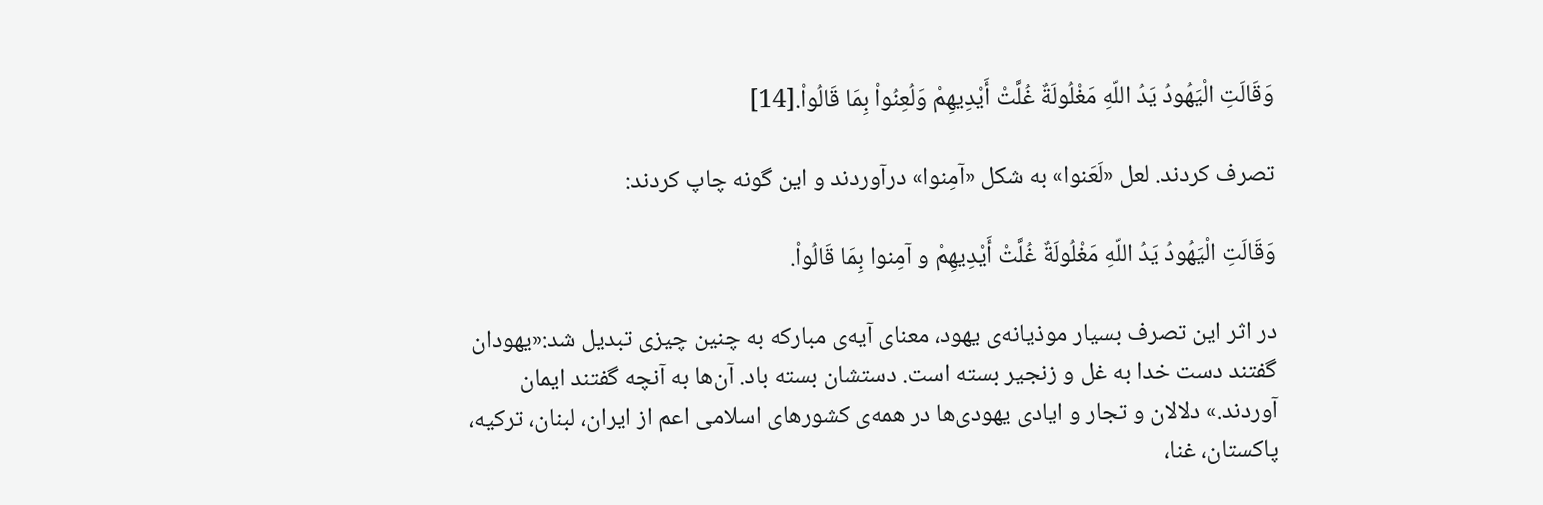وَقَالَتِ الْيَهُودُ يَدُ اللّهِ مَغْلُولَةٌ غُلَّتْ أَيْدِيهِمْ وَلُعِنُواْ بِمَا قَالُواْ.[14]

تصرف کردند. لعل «لَعَنوا» به شکل «آمِنوا» درآوردند و این گونه چاپ کردند:

وَقَالَتِ الْيَهُودُ يَدُ اللّهِ مَغْلُولَةٌ غُلَّتْ أَيْدِيهِمْ و آمِنوا بِمَا قَالُواْ.

در اثر این تصرف بسیار موذیانه‌ی یهود، معنای آیه‌ی مبارکه‌ به چنین چیزی تبدیل شد:«یهودان گفتند دست خدا به غل و زنجیر بسته است. دستشان بسته باد. آن‌ها به آنچه گفتند ایمان آوردند.» دلالان و تجار و ایادی یهودی‌ها در همه‌ی کشورهای اسلامی اعم از ایران، لبنان، ترکیه،‌ پاکستان، غنا،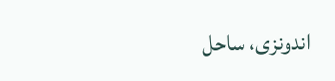اندونزی، ساحل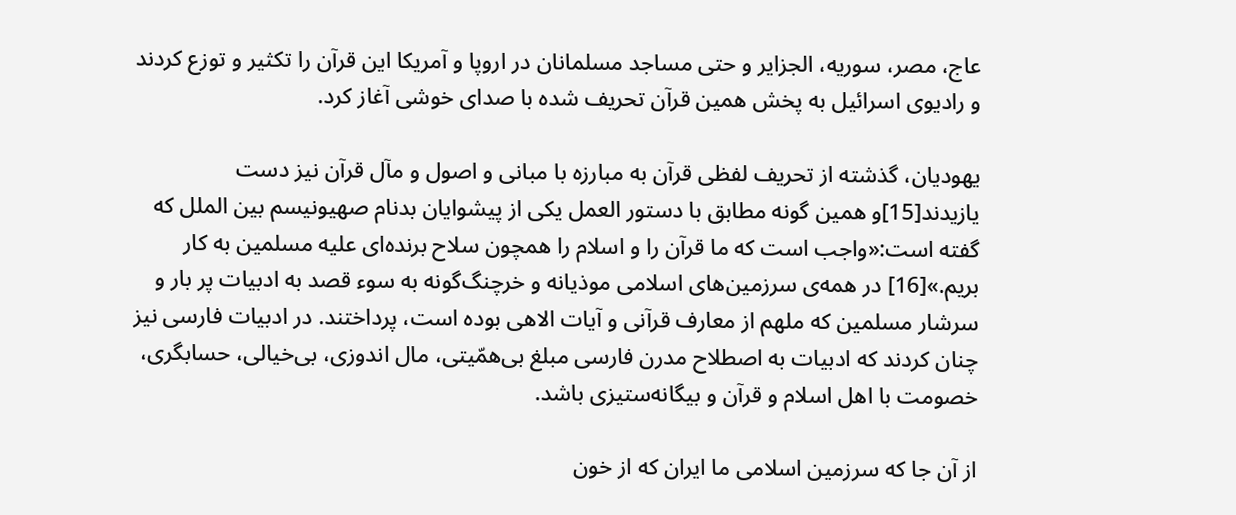عاج، مصر، سوریه، الجزایر و حتی مساجد مسلمانان در اروپا و آمریکا این قرآن را تکثیر و توزع کردند و رادیوی اسرائیل به پخش همین قرآن تحریف شده با صدای خوشی آغاز کرد.

یهودیان، گذشته از تحریف لفظی قرآن به مبارزه با مبانی و اصول و مآل قرآن نیز دست یازیدند[15]و همین گونه مطابق با دستور العمل یکی از پیشوایان بدنام صهیونیسم بین الملل که گفته است:«واجب است که ما قرآن را و اسلام را همچون سلاح برنده‌ای علیه مسلمین به کار بریم.»[16] در همه‌ی سرزمین‌های اسلامی موذیانه و خرچنگ‌گونه به سوء قصد به ادبیات پر بار و سرشار مسلمین که ملهم از معارف قرآنی و آیات الاهی بوده است، پرداختند. در ادبیات فارسی نیز چنان کردند که ادبیات به اصطلاح مدرن فارسی مبلغ بی‌همّیتی، مال اندوزی، بی‌خیالی، حسابگری، خصومت با اهل اسلام و قرآن و بیگانه‌ستیزی باشد.

از آن جا که سرزمین اسلامی ما ایران که از خون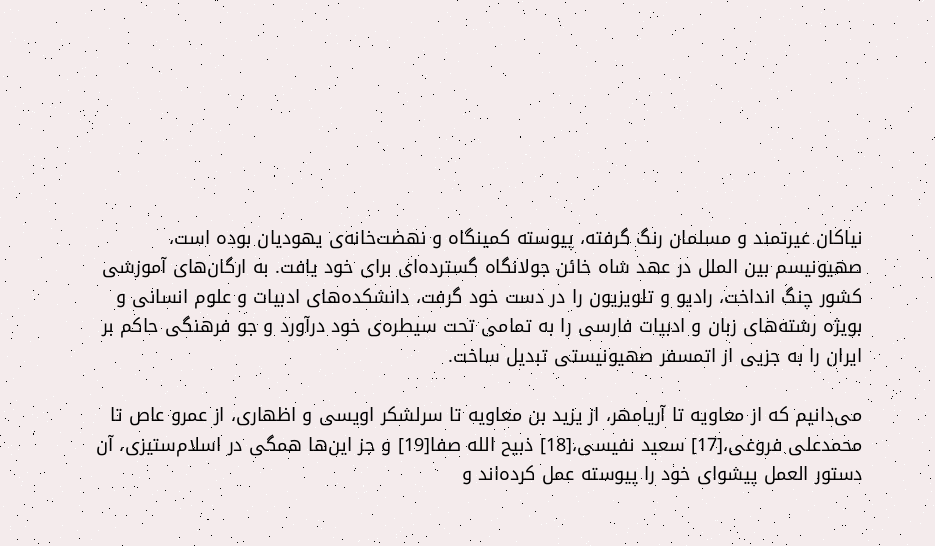نیاکان غیرتمند و مسلمان رنگ گرفته، پیوسته کمینگاه و نهضت‌خانه‌ی یهودیان بوده است، صهیونیسم بین الملل در عهد شاه خائن جولانگاه گسترده‌ای برای خود یافت. به ارگان‌های آموزشی کشور چنگ انداخت،‌ رادیو و تلویزیون را در دست خود گرفت،‌ دانشکده‌های ادبیات و علوم انسانی و بویژه رشته‌های زبان و ادبیات فارسی را به تمامی تحت سیطره‌ی خود درآورد و جو فرهنگی حاکم بر ایران را به جزیی از اتمسفر صهیونیستی تبدیل ساخت.

می‌دانیم که از معاویه تا آریامهر، از یزید بن معاویه تا سرلشکر اویسی و اظهاری، از عمرو عاص تا محمدعلی فروغی،[17] سعید نفیسی،[18] ذبیح الله صفا[19] و جز این‌ها همگی در اسلام‌ستیزی، آن دستور العمل پیشوای خود را پیوسته عمل کرده‌اند و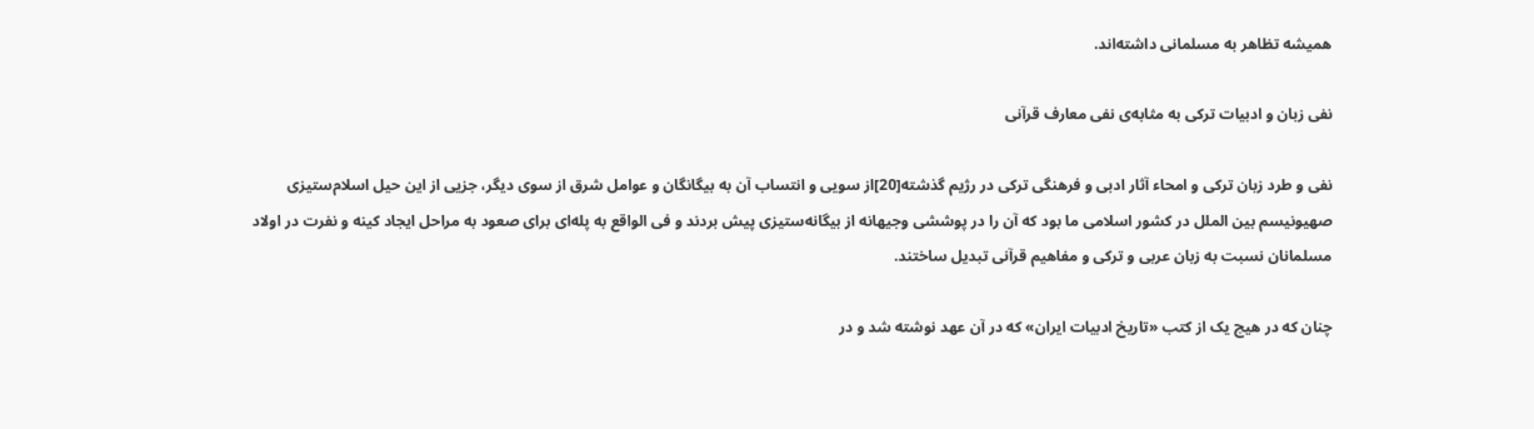همیشه تظاهر به مسلمانی داشته‌اند.

نفی زبان و ادبیات ترکی به مثابه‌ی نفی معارف قرآنی

نفی و طرد زبان ترکی و امحاء آثار ادبی و فرهنگی ترکی در رژیم گذشته[20]از سویی و انتساب آن به بیگانگان و عوامل شرق از سوی دیگر، جزیی از این حیل اسلام‌ستیزی صهیونیسم بین الملل در کشور اسلامی ما بود که آن را در پوششی وجیهانه از بیگانه‌ستیزی پیش بردند و فی الواقع به پله‌ای برای صعود به مراحل ایجاد کینه و نفرت در اولاد مسلمانان نسبت به زبان عربی و ترکی و مفاهیم قرآنی تبدیل ساختند.

چنان که در هیچ یک از کتب «تاریخ ادبیات ایران» که در آن عهد نوشته شد و در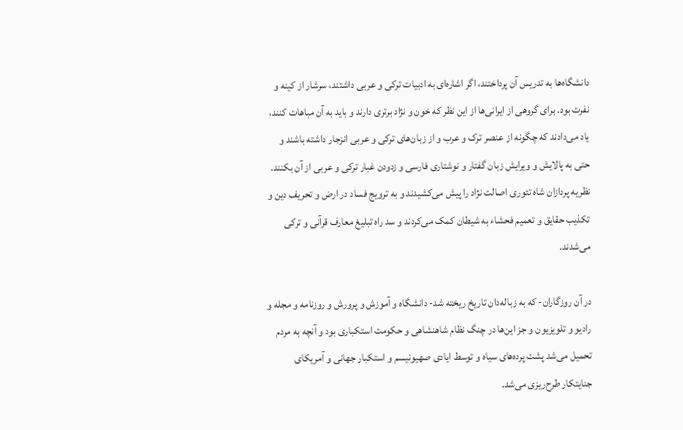دانشگاه‌ها به تدریس آن پرداختند، اگر اشاره‌ای به ادبیات ترکی و عربی داشتند، سرشار از کینه و نفرت بود. برای گروهی از ایرانی‌ها از این نظر که خون و نژاد برتری دارند و باید به آن مباهات کنند، یاد می‌دادند که چگونه از عنصر ترک و عرب و از زبان‌های ترکی و عربی انزجار داشته باشند و حتی به پالایش و ویرایش زبان گفتار و نوشتاری فارسی و زدودن غبار ترکی و عربی از آن بکنند. نظریه پردازان شاه تئوری اصالت نژاد را پیش می‌کشیدند و به ترویج فساد در ارض و تحریف دین و تکذیب حقایق و تعمیم فحشاء به شیطان کمک می‌کردند و سد راه تبلیغ معارف قرآنی و ترکی می‌شدند.

در آن روزگاران- که به زباله‌دان تاریخ ریخته شد- دانشگاه و آموزش و پرورش و روزنامه و مجله و رادیو و تلویزیون و جز این‌ها در چنگ نظام شاهنشاهی و حکومت استکباری بود و آنچه به مردم تحمیل می‌شد پشت پرده‌های سیاه و توسط ایادی صهیونیسم و استکبار جهانی و آمریکای جنایتکار طرح‌ریزی می‌شد.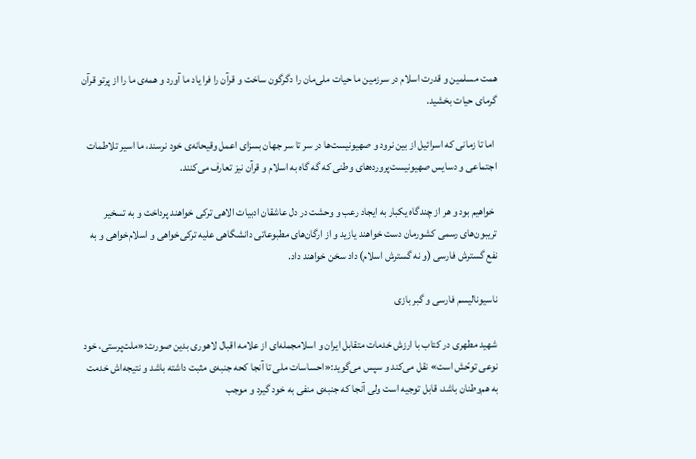همت مسلمین و قدرت اسلام در سرزمین ما حیات ملی‌مان را دگرگون ساخت و قرآن را فرا یاد ما آورد و همه‌ی ما را از پرتو قرآن گرمای حیات بخشید.

 اما تا زمانی که اسرائیل از بین نرود و صهیونیست‌ها در سر تا سر جهان بسزای اعمل وقیحانه‌ی خود نرسند، ما اسیر تلاطمات اجتماعی و دسایس صهیونیست‌پرورده‌های وطنی که گه گاه به اسلام و قرآن نیز تعارف می‌کنند.

 خواهیم بود و هر از چندگاه یکبار به ایجاد رعب و وحشت در دل عاشقان ادبیات الاهی ترکی خواهند پرداخت و به تسخیر تریبون‌های رسمی کشورمان دست خواهند یازید و از ارگان‌های مطبوعاتی دانشگاهی علیه ترکی‌خواهی و اسلام‌خواهی و به نفع گسترش فارسی (و نه گسترش اسلام) داد سخن خواهند داد.

ناسیونالیسم فارسی و گبر بازی

شهید مطهری در کتاب با ارزش خدمات متقابل ایران و اسلامجمله‌ای از علامه اقبال لاهوری بدین صورت:«ملت‌پرستی، خود نوعی توحّش است» نقل می‌کند و سپس می‌گوید:«احساسات ملی تا آنجا کحه جنبه‌ی مثبت داشته باشد و نتیجه‌اش خدمت به هم‌وطنان باشد،‌ قابل توجیه است ولی آنجا که جنبه‌ی منفی به خود گیرد و موجب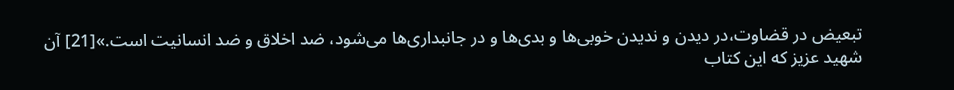تبعیض در قضاوت،‌در دیدن و ندیدن خوبی‌ها و بدی‌ها و در جانبداری‌ها می‌شود، ضد اخلاق و ضد انسانیت است.»[21] آن شهید عزیز که این کتاب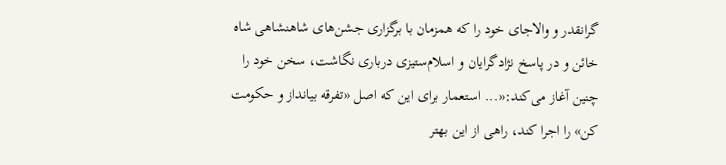گرانقدر و والاجای خود را که همزمان با برگزاری جشن‌های شاهنشاهی شاه خائن و در پاسخ نژادگرایان و اسلام‌ستیزی درباری نگاشت، سخن خود را چنین آغاز می‌کند:«... استعمار برای این که اصل «تفرقه بیانداز و حکومت کن» را اجرا کند، راهی از این بهتر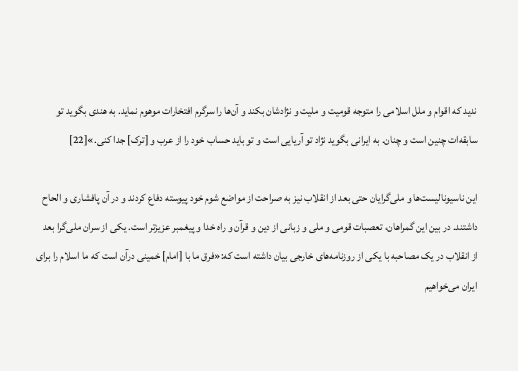ندید که اقوام و ملل اسلامی را متوجه قومیت و ملیت و نژادشان بکند و آن‌ها را سرگرم افتخارات موهوم نماید. به هندی بگوید تو سابقه‌ات چنین است و چنان. به ایرانی بگوید نژاد تو آریایی است و تو باید حساب خود را از عرب و [ترک] جدا کنی.»[22]

این ناسیونالیست‌ها و ملی‌گرایان حتی بعد از انقلاب نیز به صراحت از مواضع شوم خود پیوسته دفاع کردند و در آن پافشاری و الحاح داشتند. در بین این گمراهان، تعصبات قومی و ملی و زبانی از دین و قرآن و راه خدا و پیغمبر عزیزتر است. یکی از سران ملی‌گرا بعد از انقلاب در یک مصاحبه با یکی از روزنامه‌های خارجی بیان داشته است که:«فرق ما با [امام] خمینی درآن است که ما اسلام را برای ایران می‌خواهیم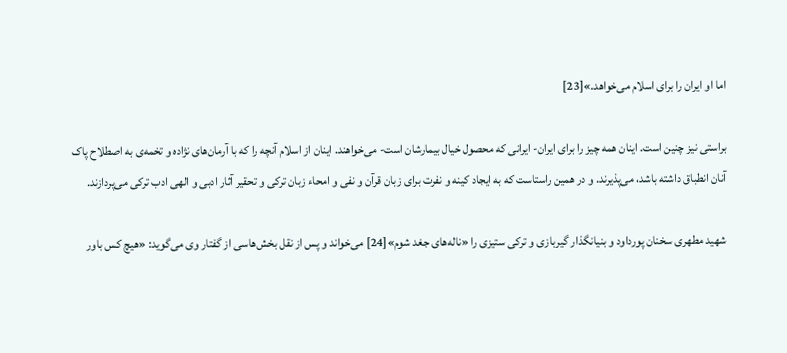اما او ایران را برای اسلام می‌خواهد.»[23]

براستی نیز چنین است. اینان همه چیز را برای ایران- ایرانی که محصول خیال بیمارشان است- می‌خواهند. اینان از اسلام آنچه را که با آرمان‌های نژاده و تخمه‌ی به اصطلاح پاک آنان انطباق داشته باشد، می‌پذیرند. و در همین راستاست که به ایجاد کینه و نفرت برای زبان قرآن و نفی و امحاء زبان ترکی و تحقیر آثار ادبی و الهی ادب ترکی می‌پردازند.

شهید مطهری سخنان پورداود و بنیانگذار گیربازی و ترکی ستیزی را «ناله‌های جغد شوم»[24] می‌خواند و پس از نقل بخش‌هاسی از گفتار وی می‌گوید: «هیچ کس باور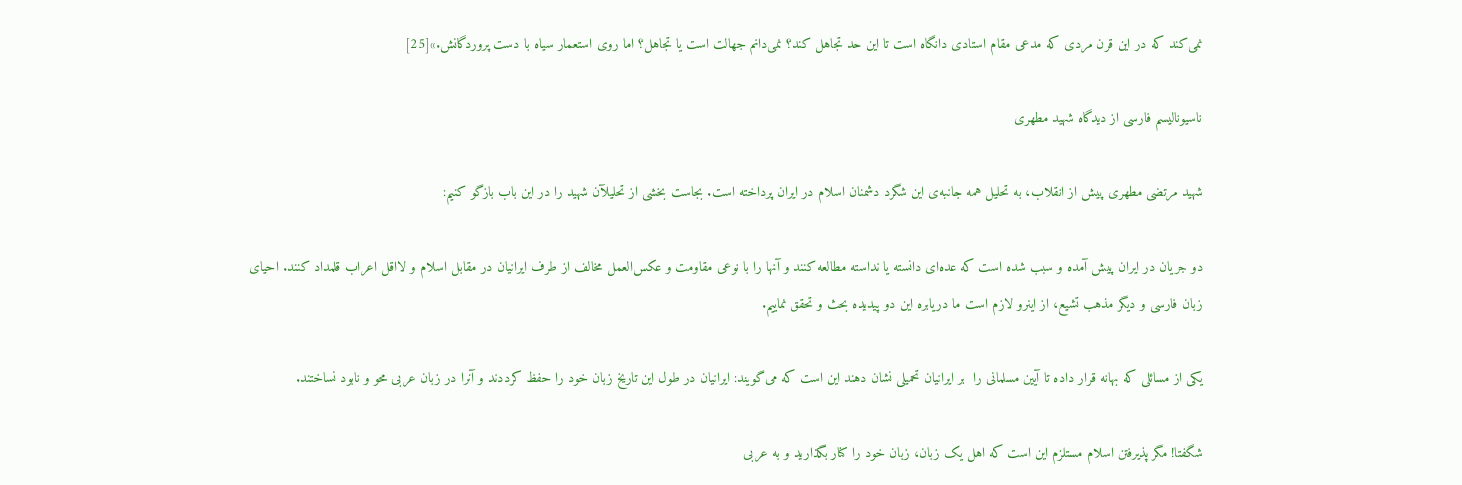نمی‌کند که در این قرن مردی که مدعی مقام استادی دانگاه است تا این حد تجاهل کند؟ نمی‌دانم جهالت است یا تجاهل؟ اما روی استعمار سیاه با دست پروردگانش.»[25]

ناسیونالیسم فارسی از دیدگاه شهید مطهری

شهید مرتضی مطهری پیش از انقلاب، به تحلیل همه جانبه‌ی این شگرد دشمنان اسلام در ایران پرداخته است. بجاست بخشی از تحلیلآن شهید را در این باب بازگو کنیم:

دو جریان در ایران پیش آمده و سبب شده است که عده‌ای دانسته یا نداسته مطالعه کنند و آنها را با نوعی مقاومت و عکس‌العمل مخالف از طرف ایرانیان در مقابل اسلام و لااقل اعراب قلمداد کنند. احیای زبان فارسی و دیگر مذهب تشیع، از اینرو لازم است ما دریابره این دو پیدیده بحث و تحقق نماییم.

یکی از مسائلی که بهانه قرار داده تا آیین مسلمانی را  بر ایرانیان تحمیلی نشان دهند این است که می‌گویند: ایرانیان در طول این تاریخ زبان خود را حفظ کرددند و آنرا در زبان عربی محو و نابود نساختند.

شگفتا! مگر پذیرفتن اسلام مستلزم این است که اهل یک زبان، زبان خود را کنار بگذارید و به عربی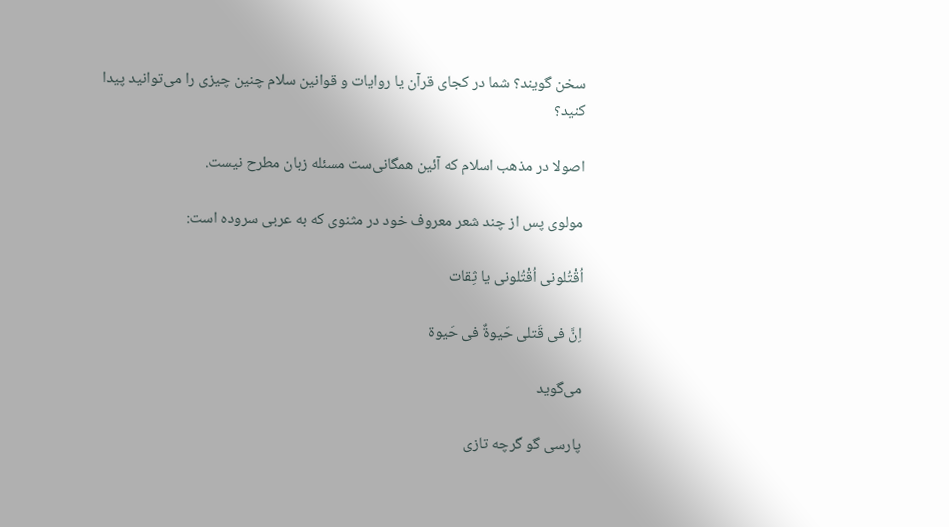سخن گویند؟ شما در کجای قرآن یا روایات و قوانین سلام چنین چیزی را می‌توانید پیدا کنید؟

اصولا در مذهب اسلام که آئین همگانی‌ست مسئله زبان مطرح نیست.

مولوی پس از چند شعر معروف خود در مثنوی که به عربی سروده است:

اُقْتُلونی اُقْتُلونی یا ثِقات

اِنَّ فی قَتلی حَیوةٌ فی حَیوة

می‌گوید

پارسی گو گرچه تازی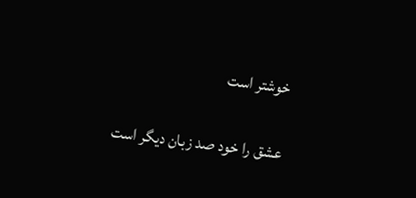خوشتر است

عشق را خود صد زبان دیگر است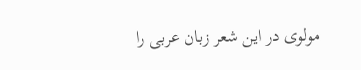مولوی در این شعر زبان عربی را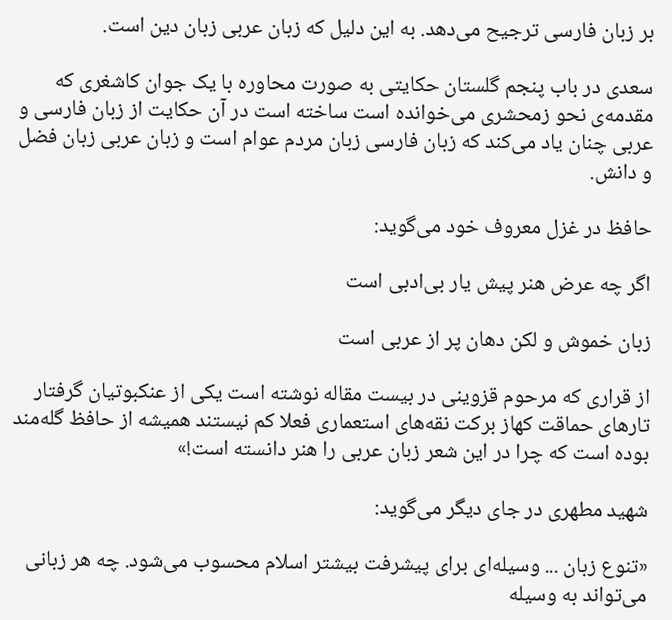بر زبان فارسی ترجیح می‌دهد. به این دلیل که زبان عربی زبان دین است.

سعدی در باب پنجم گلستان حکایتی به صورت محاوره با یک جوان کاشغری که مقدمه‌ی نحو زمحشری می‌خوانده است ساخته است در آن حکایت از زبان فارسی و عربی چنان یاد می‌کند که زبان فارسی زبان مردم عوام است و زبان عربی زبان فضل و دانش.

حافظ در غزل معروف خود می‌گوید:

اگر چه عرض هنر پیش یار بی‌ادبی است

زبان خموش و لکن دهان پر از عربی است

از قراری که مرحوم قزوینی در بیست مقاله نوشته است یکی از عنکبوتیان گرفتار تارهای حماقت کهاز برکت نقه‌های استعماری فعلا کم نیستند همیشه از حافظ گله‌مند بوده است که چرا در این شعر زبان عربی را هنر دانسته است!»

شهید مطهری در جای دیگر می‌گوید:

«تنوع زبان ... وسیله‌ای برای پیشرفت بیشتر اسلام محسوب می‌شود. چه هر زبانی می‌تواند به وسیله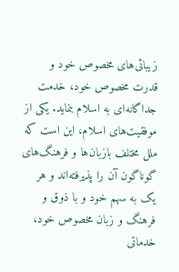زیبائی‌های مخصوص خود و قدرت مخصوص خود، خدمت جداگانه‌ای به اسلام بنماید. یکی از موفقیت‌های اسلام، این است که ملل مختلف بازبان‌ها و فرهنگ‌های گوناگون آن را پذیرفته‌اند و هر یک به سهم خود و با ذوق و فرهنگ و زبان مخصوص خود، خدماتی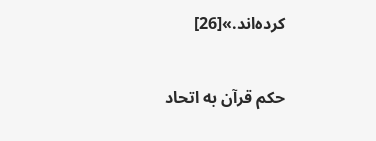کرده‌اند.»[26]

حکم قرآن به اتحاد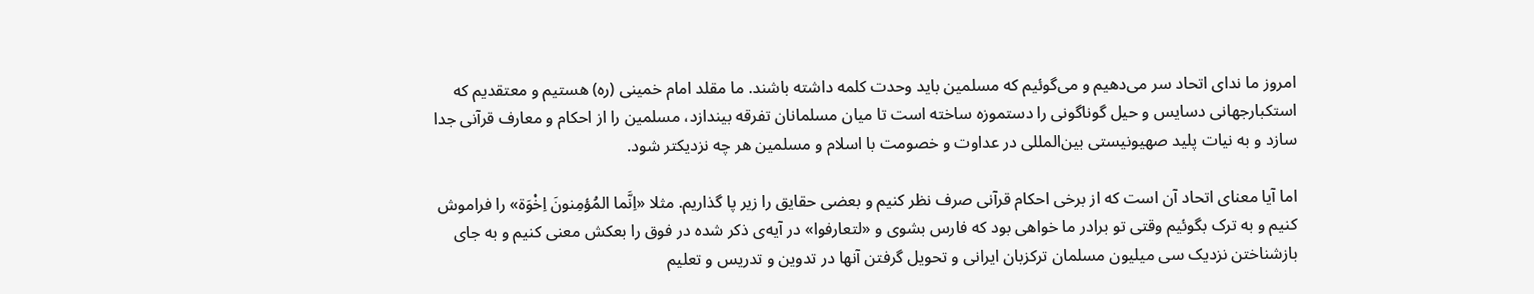امروز ما ندای اتحاد سر می‌دهیم و می‌گوئیم که مسلمین باید وحدت کلمه داشته باشند. ما مقلد امام خمینی (ره) هستیم و معتقدیم که استکبارجهانی دسایس و حیل گوناگونی را دستموزه ساخته است تا میان مسلمانان تفرقه بیندازد، مسلمین را از احکام و معارف قرآنی جدا سازد و به نیات پلید صهیونیستی بین‌المللی در عداوت و خصومت با اسلام و مسلمین هر چه نزدیکتر شود.

اما آیا معنای اتحاد آن است که از برخی احکام قرآنی صرف نظر کنیم و بعضی حقایق را زیر پا گذاریم. مثلا «اِنَّما المُؤمِنونَ اِخْوَة» را فراموش کنیم و به ترک بگوئیم وقتی تو برادر ما خواهی بود که فارس بشوی و «لتعارفوا» در آیه‌ی ذکر شده در فوق را بعکش معنی کنیم و به جای بازشناختن نزدیک سی میلیون مسلمان ترکزبان ایرانی و تحویل گرفتن آنها در تدوین و تدریس و تعلیم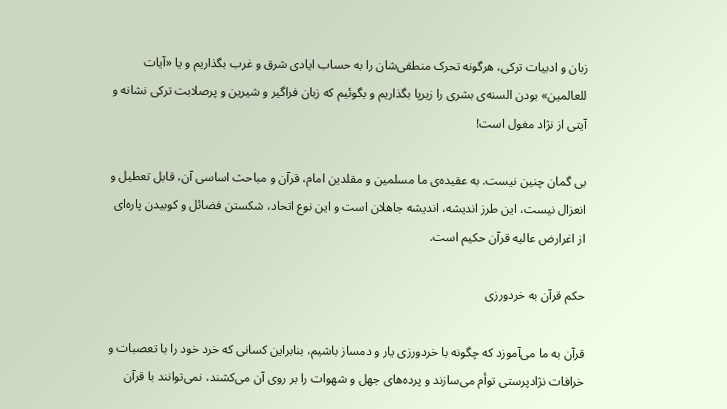زبان و ادبیات ترکی، هرگونه تحرک منطقی‌شان را به حساب ایادی شرق و غرب بگذاریم و یا «آیات للعالمین» بودن السنه‌ی بشری را زیرپا بگذاریم و بگوئیم که زبان فراگیر و شیرین و پرصلابت ترکی نشانه و آیتی از نژاد مغول است!

بی گمان چنین نیست. به عقیده‌ی ما مسلمین و مقلدین امام، قرآن و مباحث اساسی آن، قابل تعطیل و انعزال نیست، این طرز اندیشه، اندیشه جاهلان است و این نوع اتحاد، شکستن فضائل و کوبیدن پاره‌ای از اغرارض عالیه قرآن حکیم است.

حکم قرآن به خردورزی

قرآن به ما می‌آموزد که چگونه با خردورزی یار و دمساز باشیم، بنابراین کسانی که خرد خود را با تعصبات و خرافات نژادپرستی توأم می‌سازند و پرده‌های جهل و شهوات را بر روی آن می‌کشند، نمی‌توانند با قرآن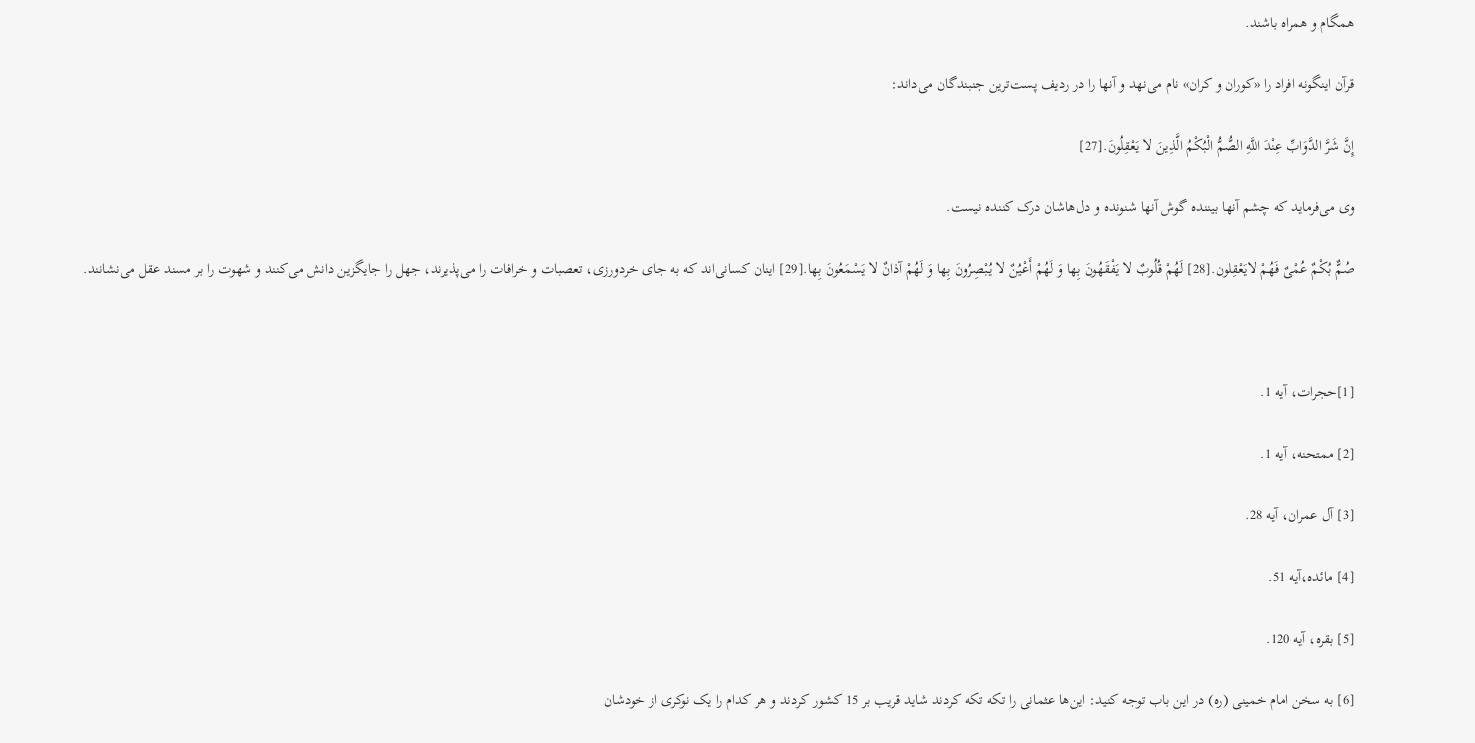همگام و همراه باشند.

قرآن اینگونه افراد را «کوران و کران» نام می‌نهد و آنها را در ردیف پست‌ترین جنبندگان می‌داند:

إِنَّ شَرَّ الدَّوَابِّ عِنْدَ اللَّهِ الصُّمُّ الْبُكْمُ الَّذِينَ لا يَعْقِلُونَ.[27]

وی می‌فرماید که چشم آنها بیننده گوش آنها شنونده و دل‌هاشان درک کننده نیست.

صُمٌّ بُکْمٌ عُمْیٌ فَهُمْ لایَعْقِلون.[28] لَهُمْ قُلُوبٌ لا يَفْقَهُونَ بِها وَ لَهُمْ أَعْيُنٌ لا يُبْصِرُونَ بِها وَ لَهُمْ آذانٌ لا يَسْمَعُونَ بِها.[29] اینان کسانی‌اند که به جای خردورزی، تعصبات و خرافات را می‌پذیرند، جهل را جایگزین دانش می‌کنند و شهوت را بر مسند عقل می‌نشانند.



[1]حجرات، آیه 1.

[2] ممتحنه، آیه 1.

[3] آل عمران، آیه 28.

[4] مائده،‌آیه 51.

[5] بقره، آیه 120.

[6] به سخن امام خمینی (ره) در این باب توجه کنید: این‌ها عثمانی را تکه تکه کردند شاید قریب بر 15 کشور کردند و هر کدام را یک نوکری از خودشان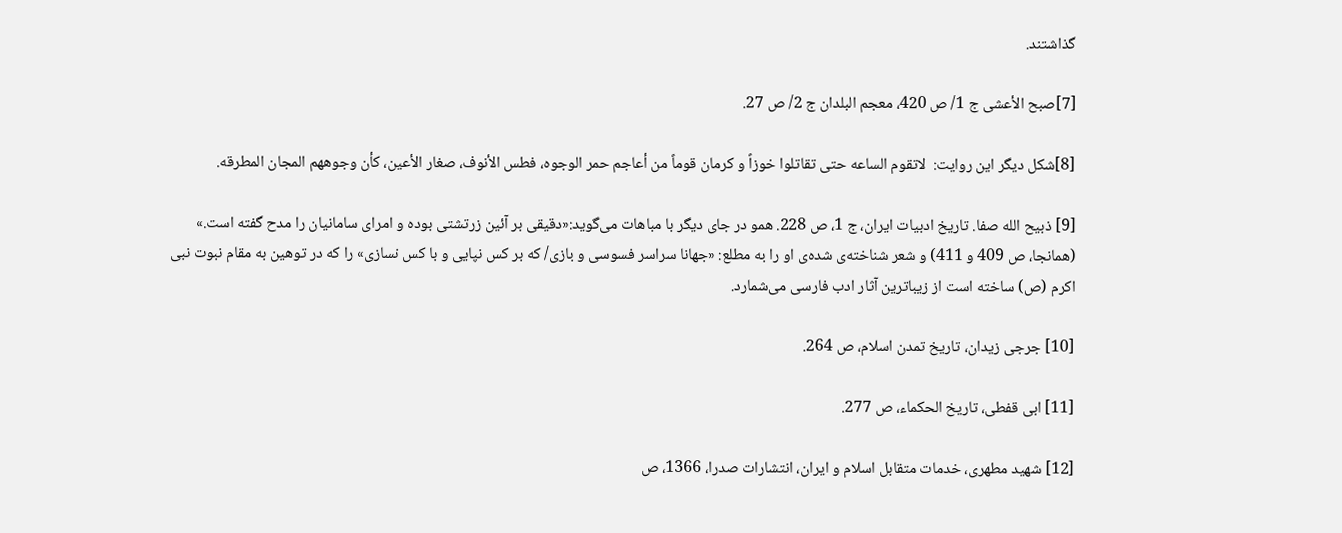گذاشتند.

[7]صبح الأعشی ج 1/ ص 420، معجم البلدان ج 2/ ص 27.

[8]شکل دیگر این روایت:  لاتقوم الساعه حتی تقاتلوا خوزاً و کرمان قوماً من أعاجم حمر الوجوه، فطس الأنوف، صغار الأعین، کأن وجوههم المجان المطرقه.

[9] ذبیح الله صفا. تاریخ ادبیات ایران، ج 1، ص 228. همو در جای دیگر با مباهات می‌گوید:«دقیقی بر آئین زرتشتی بوده و امرای سامانیان را مدح گفته است.» (همانجا، ص 409 و 411) و شعر شناخته‌ی شده‌ی او را به مطلع: «جهانا سراسر فسوسی و بازی/ که بر کس نپایی و با کس نسازی» را که در توهین به مقام نبوت نبی اکرم (ص) ساخته است از زیباترین آثار ادب فارسی می‌شمارد.

[10] جرجی زیدان، تاریخ تمدن اسلام، ص 264.

[11] ابی قفطی، تاریخ الحکماء، ص 277.

[12] شهید مطهری، خدمات متقابل اسلام و ایران، انتشارات صدرا، 1366، ص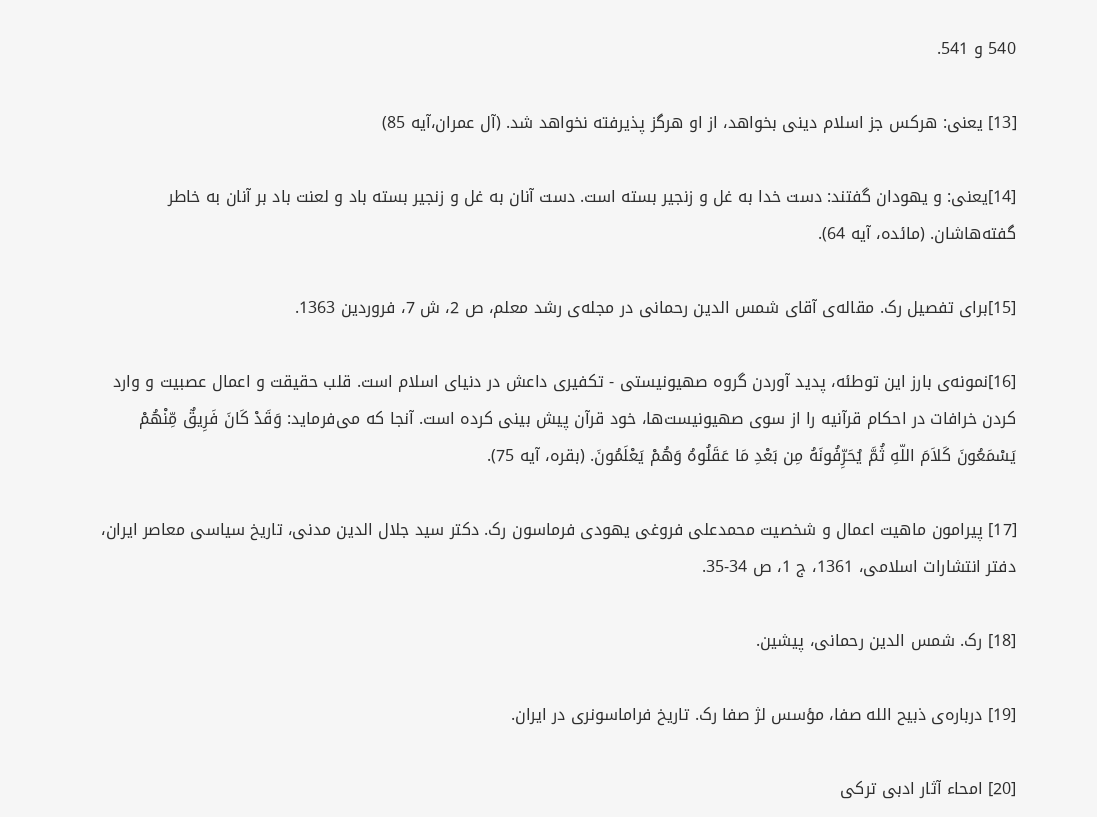540 و 541.

[13] یعنی: هرکس جز اسلام دینی بخواهد، از او هرگز پذیرفته نخواهد شد. (آل عمران،‌آیه 85)

[14]یعنی: و یهودان گفتند: دست خدا به غل و زنجیر بسته است. دست آنان به غل و زنجیر بسته باد و لعنت باد بر آنان به خاطر گفته‌هاشان. (مائده، آیه 64).

[15]برای تفصیل رک. مقاله‌ی آقای شمس الدین رحمانی در مجله‌ی رشد معلم، ص 2، ش 7، فروردین 1363.

[16]نمونه‌ی بارز این توطئه، پدید آوردن گروه صهیونیستی - تکفیری داعش در دنیای اسلام است. قلب حقیقت و اعمال عصبیت و وارد کردن خرافات در احکام قرآنیه را از سوی صهیونیست‌ها، خود قرآن پیش بینی کرده است. آنجا که می‌فرماید: وَقَدْ كَانَ فَرِيقٌ مِّنْهُمْ يَسْمَعُونَ كَلاَمَ اللّهِ ثُمَّ يُحَرِّفُونَهُ مِن بَعْدِ مَا عَقَلُوهُ وَهُمْ يَعْلَمُونَ. (بقره، آیه 75).

[17] پیرامون ماهیت اعمال و شخصیت محمدعلی فروغی یهودی فرماسون رک. دکتر سید جلال الدین مدنی، تاریخ سیاسی معاصر ایران،‌ دفتر انتشارات اسلامی، 1361، ج 1، ص 34-35.

[18] رک. شمس الدین رحمانی، پیشین.

[19] درباره‌ی ذبیح الله صفا، مؤسس لژ صفا رک. تاریخ فراماسونری در ایران.

[20] امحاء آثار ادبی ترکی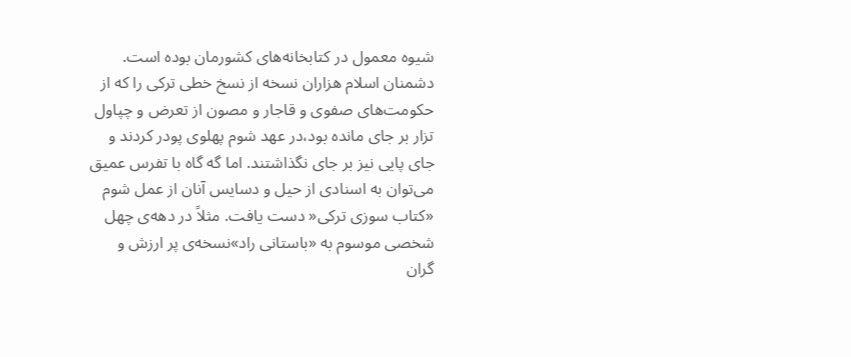شیوه معمول در کتابخانه‌های کشورمان بوده است. دشمنان اسلام هزاران نسخه از نسخ خطی ترکی را که از حکومت‌های صفوی و قاجار و مصون از تعرض و چپاول تزار بر جای مانده بود،‌در عهد شوم پهلوی پودر کردند و جای پایی نیز بر جای نگذاشتند. اما گه گاه با تفرس عمیق می‌توان به اسنادی از حیل و دسایس آنان از عمل شوم «کتاب سوزی ترکی« دست یافت. مثلاً در دهه‌ی چهل شخصی موسوم به «باستانی راد»نسخه‌ی پر ارزش و گران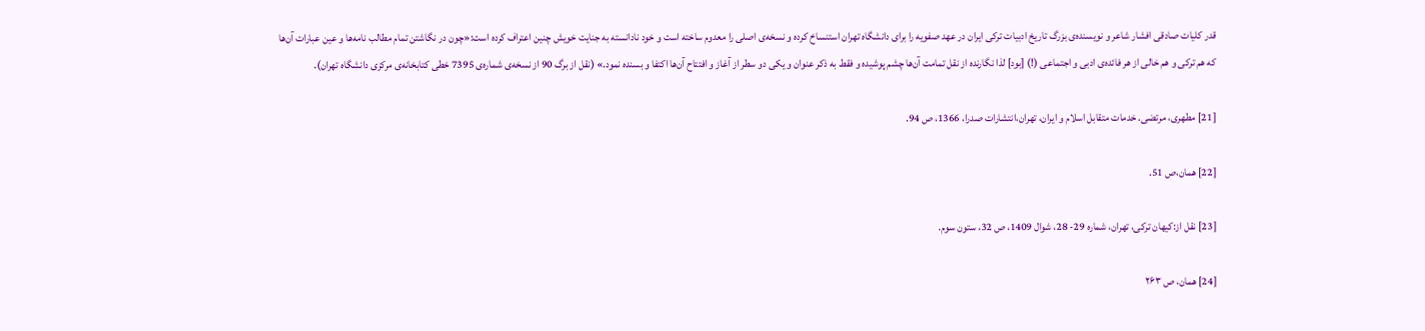قدر کلیات صادقی افشار شاعر و نویسنده‌ی بزرگ تاریخ ادبیات ترکی ایران در عهد صفویه را برای دانشگاه تهران استنساخ کرده و نسخه‌ی اصلی را معدوم ساخته است و خود نادانسته به جنایت خویش چنین اعتراف کرده است:«چون در نگاشتن تمام مطالب نامه‌ها و عین عبارات آن‌ها که هم ترکی و هم خالی از هر فائده‌ی ادبی و اجتماعی (!) [بود] لذا نگارنده از نقل تمامت آن‌ها چشم پوشیده و فقط به ذکر عنوان و یکی دو سطر از آغاز و افتتاح آن‌ها اکتفا و بسنده نمود.» (نقل از برگ 90 از نسخه‌ی شماره‌ی 7395 خطی کتابخانه‌ی مرکزی دانشگاه تهران).

[21] مطهری، مرتضی. خدمات متقابل اسلام و ایران، تهران،‌انتشارات صدرا، 1366، ص 94.

[22] همان،‌ص 51.

[23] نقل از:کیهان ترکی، تهران، شماره 29- 28، شوال 1409، ص 32، ستون سوم.

[24] همان، ص ۲۶۳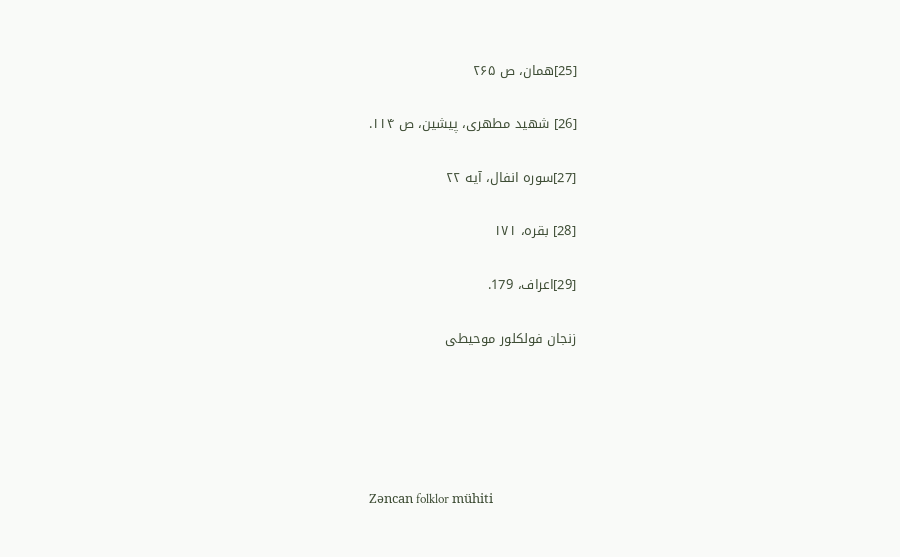[25]همان، ص ۲۶۵

[26] شهید مطهری، پیشین، ص ۱۱۴.

[27]سوره انفال، آیه ۲۲

[28] بقره، ۱۷۱

[29]اعراف، 179.

زنجان فولکلور موحیطی





Zəncan folklor mühiti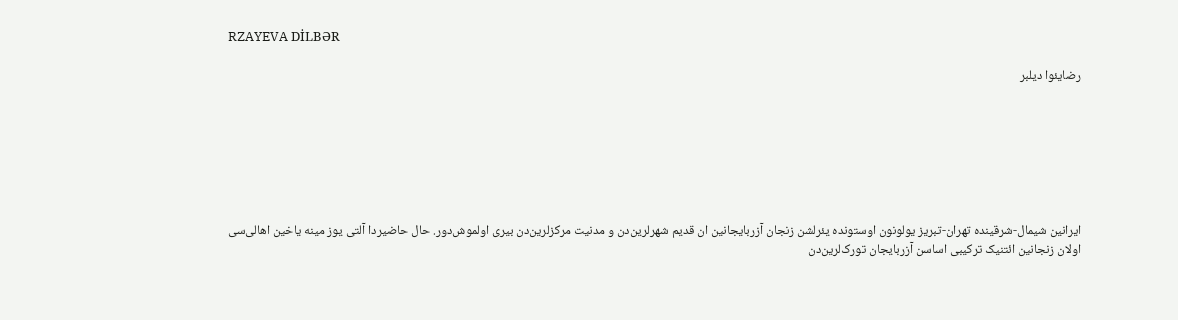RZAYEVA DİLBƏR

رضایئوا دیلبر







ایرانین شیمال-شرقینده تهران-تبریز یولونون اوستونده یئرلشن زنجان آزربایجانین ان قدیم شهرلرین‌دن و مدنیت مرکزلرین‌دن بیری اولموش‌دور. حال حاضیردا آلتی یوز مینه یاخین اها‌لی‌سی اولان زنجانین ائتنیک ترکیبی اساسن آزربایجان تورک‌لرین‌دن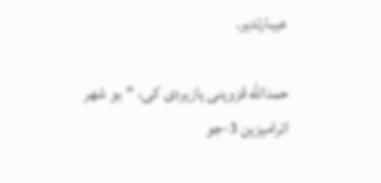عیبارتدیر.

حمدالله قزوینی یازیردی کی، “بو شهر ائرامیزین 3-جو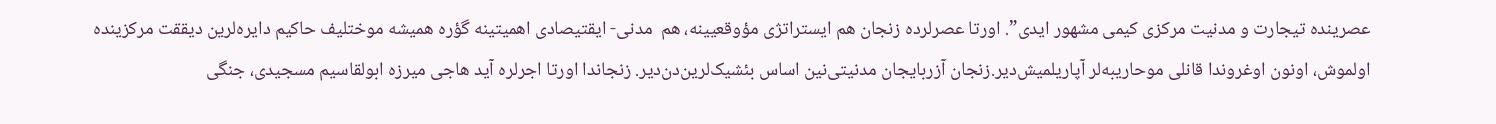عصرینده تیجارت و مدنیت مرکزی کیمی مشهور ایدی”. اورتا عصرلرده زنجان هم ایستراتژی مؤوقعیینه، هم  مدنی- ایقتیصادی اهمیتینه گؤره همیشه موختلیف حاکیم دایره‌لرین دیققت مرکزینده اولموش، اونون اوغروندا قانلی موحاریبه‌لر آپاریلمیش‌دیر.زنجان آزربایجان مدنیتی‌نین اساس بئشیک‌لرین‌دن‌دیر. زنجاندا اورتا اجرلره آید هاجی میرزه ابولقاسیم مسجیدی، جنگی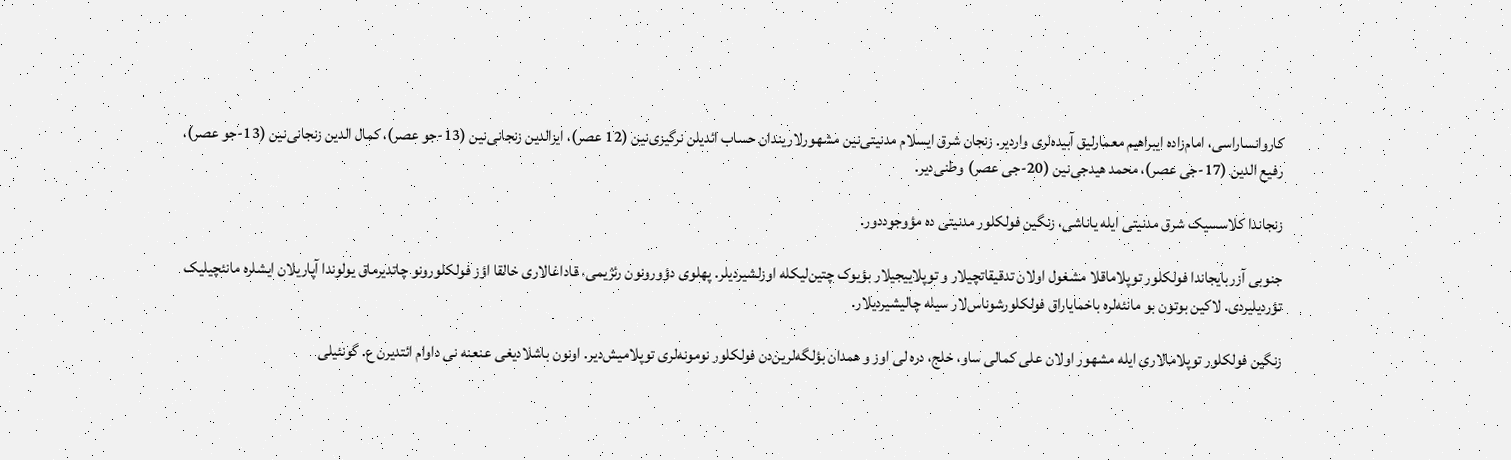کاروانساراسی، امام‌زاده ایبراهیم معمارلیق آبیده‌لری واردیر. زنجان شرق ایسلام مدنیتی‌نین مشهورلاریندان‌ حساب ائدیلن نرگیزی‌نین (12 عصر)، ایزالدین زنجانی‌نین (13-جو عصر)، کمال الدین زنجانی‌نین (13-جو عصر)، رفیع الدین (17-جی عصر)، محمد هیدجی‌نین (20-جی عصر) وطنی‌دیر.

زنجاندا کلاسسیک شرق مدنیتی ایله یاناشی، زنگین فولکلور مدنیتی ده مؤوجوددور.

جنوبی آزربایجاندا فولکلور توپلاماقلا مشغول اولان تدقیقاتچیلار و توپلاییجیلار بؤیوک چتین‌لیکله اوزلشیردیلر. پهلوی دؤورونون رئژیمی، قاداغا‌لاری خالقا اؤز فولکلورونو چاتدیرماق یولوندا آپاریلان ایشلره مانئچیلیک تؤردیلیردی. لاکین بوتون بو مانئه‌لره باخمایا‌راق فولکلورشوناس‌لار سیله چالیشیردیلار.

زنگین فولکلور توپلاما‌لاری ایله مشهور اولان علی کما‌لی ساو، خلج، دره لی اوز و همدان بؤلگه‌لرین‌دن فولکلور نومونه‌لری توپلامیش‌دیر. اونون باشلادیغی عنعنه نی داوام ائتدیرن ع. گونئیلی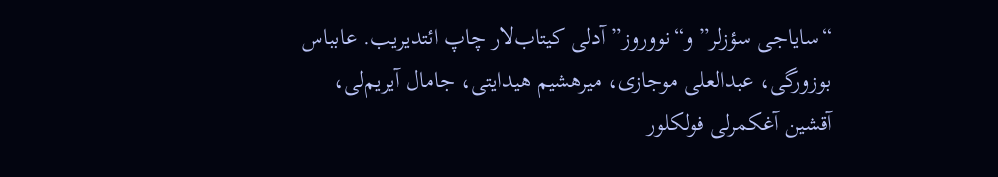“سایاجی سؤزلر” و“نووروز” آدلی کیتاب‌لار چاپ ائتدیریب. عابباس بوزورگی، عبدالعلی موجازی، میرهشیم هیدایتی، جامال آیریم‌لی، آقشین آغکمر‌لی فولکلور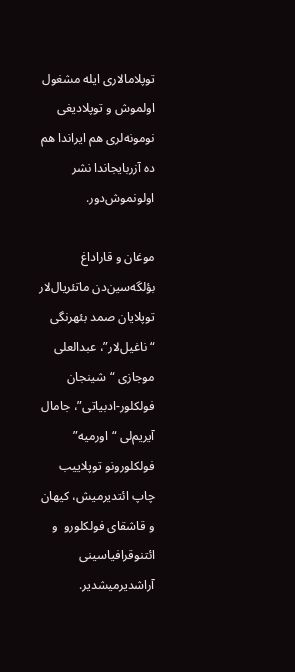توپلاما‌لاری ایله مشغول اولموش و توپلادیغی نومونه‌لری هم ایراندا هم ده آزربایجاندا نشر اولونموش‌دور.

موغان و قاراداغ بؤلگه‌سین‌دن ماتئریال‌لار توپلایان صمد بئهرنگی “ناغیل‌لار”، عبدالعلی موجازی “شینجان فولکلور-ادبیاتی”، جامال آیریم‌لی “اورمیه” فولکلورونو توپلاییب چاپ ائتدیرمیش، کیهان و قاشقای فولکلورو  و ائتنوقرافیاسینی آراشدیرمیشدیر.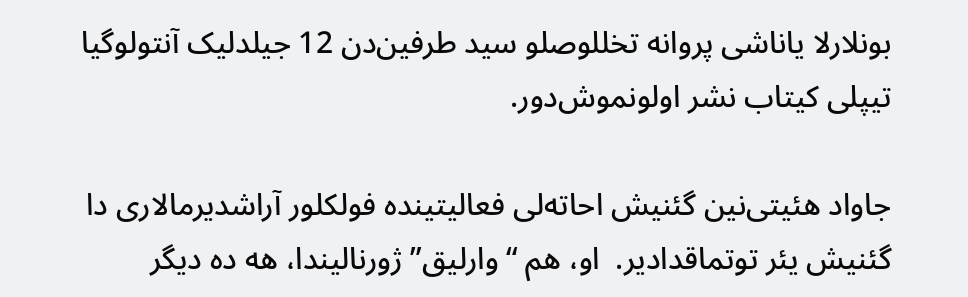بونلارلا یاناشی پروانه تخللوصلو سید طرفین‌دن 12 جیلدلیک آنتولوگیا تیپلی کیتاب نشر اولونموش‌دور.

جاواد هئیتی‌نین گئنیش احاته‌لی فعالیتینده فولکلور آراشدیرما‌لاری دا گئنیش یئر توتماقدا‌دیر.  او، هم “وارلیق” ژورنالیندا، هه ده دیگر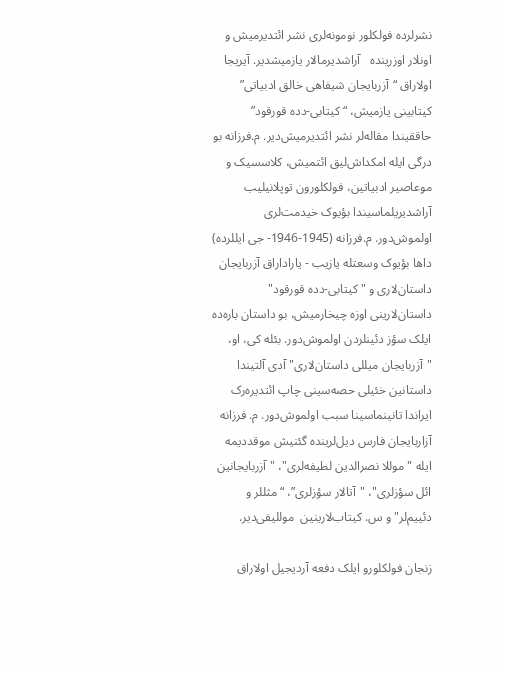نشرلرده فولکلور نومونه‌لری نشر ائتدیرمیش و اونلار اوزرینده   آراشدیرما‌لار یازمیشدیر. آیریجا اولا‌راق “آزربایجان شیفاهی خالق ادبیاتی” کیتابینی یازمیش، “کیتابی-دده قورقود” حاققیندا مقاله‌لر نشر ائتدیرمیش‌دیر. م.فرزانه بو درگی ایله امکداش‌لیق ائتمیش، کلاسسیک و موعاصیر ادبیاتین، فولکلورون توپلانیلیب آراشدیریلماسیندا بؤیوک خیدمت‌لری اولموش‌دور. م.فرزانه (1945-1946- جی ایللرده) داها بؤیوک وسعتله یازیب - یارادا‌راق آزربایجان داستان‌لاری و "کیتابی-دده قورقود" داستان‌لارینی اوزه چیخارمیش، بو داستان باره‌ده ایلک سؤز دئینلردن اولموش‌دور. بئله کی، او، "آزربایجان میللی داستان‌لاری" آدی آلتیندا داستانین خئیلی حصه‌سینی چاپ ائتدیره‌رک ایراندا تانینماسینا سبب اولموش‌دور. م. فرزانه آزاربایجان فارس دیل‌لرینده گئنیش موقددیمه ایله "موللا نصرالدین لطیفه‌لری"، "آزربایجانین ائل سؤزلری"، "آتا‌لار سؤزلری”، “مثللر و دئییم‌لر" و س. کیتاب‌لارینین  موللیفی‌دیر.

زنجان فولکلورو ایلک دفعه آردیجیل اولا‌راق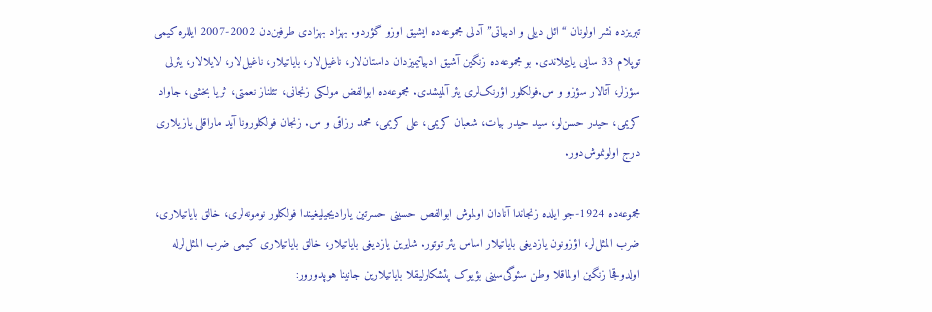تبریزده نشر اولونان “ائل دیلی و ادبیاتی” آدلی مجموعه‌ده ایشیق اوزو گؤردو. بهزاد بهزادی طرفین‌دن 2002-2007 ایللره کیمی توپلام 33 سایی یاییملاندی. بو مجموعه‌ده زنگین آشیق ادبیاتیمیزدان داستان‌لار، ناغیل‌لار، بایاتیلار، ناغیل‌لار، لایلا‌لار، یئرلی سؤزلر، آتا‌لار سؤزو و س.فولکلور اؤرنک‌لری یئر آلمیشدی. مجموعه‌ده ابوالفض مولکی زنجانی، تئلناز نعمتی، ثریا بخشی، جاواد کریمی، حیدر حسن‌لو، سید حیدر بیات، شعبان کریمی، علی کریمی، محمد رزاقی و س. زنجان فولکلورونا آید ماراقلی یازیلاری درج اولونموش‌دور.

مجموعه‌ده 1924-جو ایلده زنجاندا آنا‌دان اولموش ابوالفص حسینی حسرتین یارادیجیلیغیندا فولکلور نومونه‌لری، خالق بایاتیلاری، ضرب المثل‌لر، اؤزونون یازدیغی بایاتیلار اساس یئر توتور. شایرین یازدیغی بایاتیلار، خالق بایاتیلاری کیمی ضرب المثل‌لرله اولدوقجا زنگین اولماقلا وطن سئوگی‌سینی بؤیوک پئشکارلیقلا بایاتیلارین جانینا هوپدورور: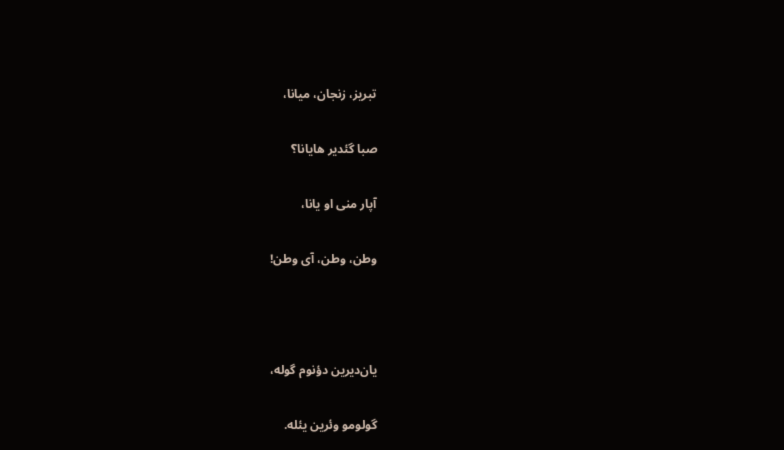تبریز، زنجان، میانا،

صبا گئدیر هایانا؟

آپار منی او یانا،

وطن، وطن، آی وطن!



یان‌دیرین دؤنوم گوله،

گولومو وئرین یئله.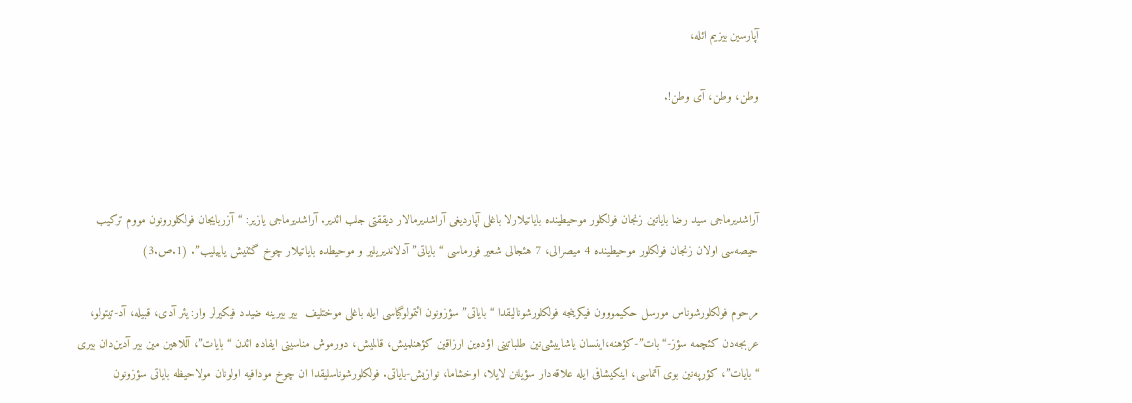آپارسین بیزیم ائله،

وطن، وطن، آی وطن!.



آراشدیرماجی سید رضا بایاتین زنجان فولکلور موحیطینده بایاتیلارلا باغلی آپاردیغی آراشدیرما‌لار دیققتی جلب ائدیر. آراشدیرماجی یازیر: “آزربایجان فولکلورونون مووم ترکیب حیصه‌سی اولان زنجان فولکلور موحیطینده 4 میصرا‌لی، 7 هئجا‌لی شعیر فورماسی “بایاتی” آدلاندیریلیر و موحیطده بایاتیلار چوخ گئنیش یاییلیب”. (1.ص.3)

مرحوم فولکلورشوناس مورسل حکیمووون فیکرینجه فولکلورشونا‌لیقدا “بایاتی” سؤزونون ائتمولوگیاسی ایله باغلی موختلیف  بیر بیرینه ضیدد فیکیرلر وار: یئر آدی، قبیله، آد-تیتولو، عربجه‌دن کئچمه سؤز-“بات”-کؤهنه،اینسان یاشاییشی‌نین طلباتینی اؤده‌ین ارزاقین کؤهنلمیش، قالمیش، دورموش مناسینی ایفاده ائدن “بایات”، آللاهین مین بیر آدین‌دان بیری “بایات”، کؤرپه‌نین بوی آتماسی، اینکیشافی ایله علاقه‌دار سؤیلنن لایلا، اوخشاما، نوازیش-بایاتی. فولکلورشوناسلیقدا ان چوخ مودافیه اولونان مولاحیظه بایاتی سؤزونون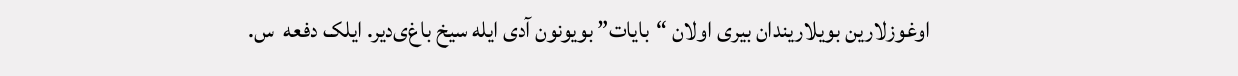اوغوزلارین بویلاریندان‌ بیری اولان “بایات” بویونون آدی ایله سیخ باغ‌ی‌دیر. ایلک دفعه  س.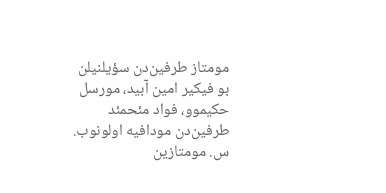مومتاز طرفین‌دن سؤیلنیلن بو فیکیر امین آبید، مورسل حکیموو، فواد مئحمئد  طرفین‌دن مودافیه اولونوب. س. مومتازین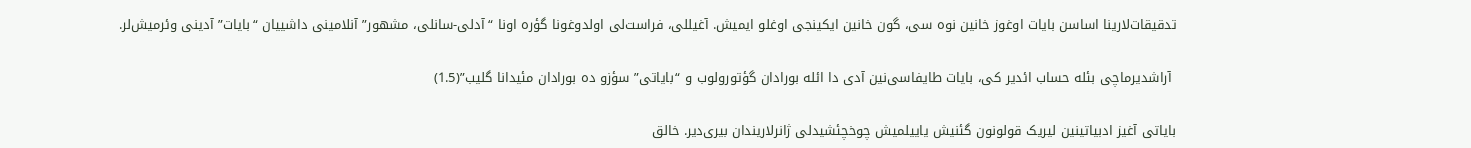تدقیقات‌لارینا اساسن بایات اوغوز خانین نو‌ه سی، گون خانین ایکینجی اوغلو ایمیش. آغیللی، فراست‌لی اولدوغونا گؤره اونا “آدلی-سانلی، مشهور” آنلامینی داشییان “بایات” آدینی وئرمیش‌لر.

 آراشدیرماچی بئله حساب ائدیر کی، بایات طایفاسی‌نین آدی دا ائله بورا‌دان گؤتورولوب و “بایاتی” سؤزو ده بورا‌دان مئیدانا گلیب”(1.5)

بایاتی آغیز ادبیاتینین لیریک قولونون گئنیش یاییلمیش چوخچئشیدلی ژانرلاریندان‌ بیری‌دیر. خالق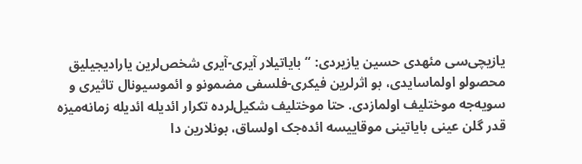یازیچی‌سی مئهدی حسین یازیردی: “بایاتیلار آیری-آیری شخص‌لرین یارادیجیلیق محصولو اولماسایدی، بو اثرلرین فیکری-فلسفی مضمونو و ائموسیونال تاثیری و سویه‌جه موختلیف اولمازدی. حتا موختلیف شکیل‌لرده تکرار ائدیله ائدیله زمانه‌میزه قدر گلن عینی بایاتینی موقاییسه ائده‌جک اولساق، بونلارین دا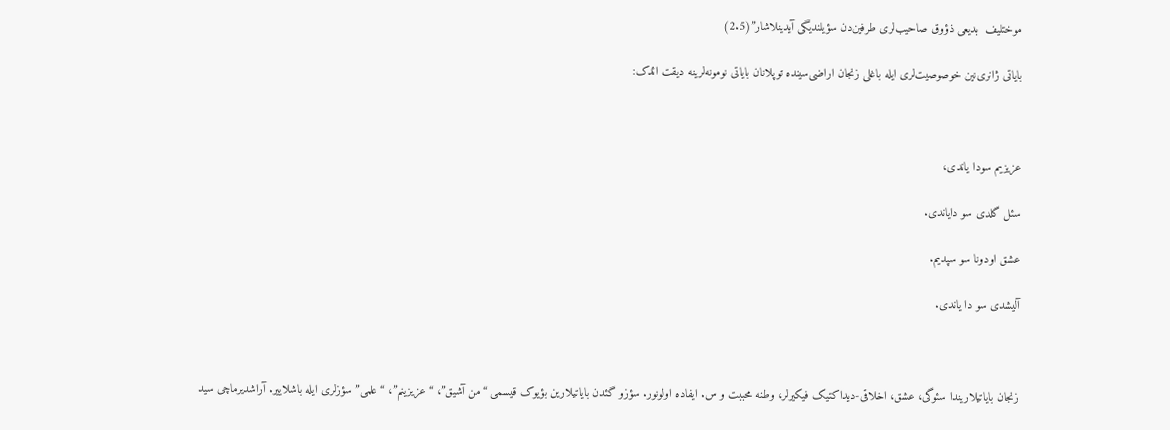موختلیف  بدیعی ذؤوق صاحیب‌لری طرفین‌دن سؤیلندیگی آیدینلاشار”(2.5)

بایاتی ژانری‌نین خوصوصیت‌لری ایله باغلی زنجان اراضی‌سینده توپلانان بایاتی نومونه‌لرینه دیقت ائدک:



عزیزیم سودا یاندی،

سئل گلدی سو دایاندی.

عشق اودونا سو سپدیم.

آلیشدی سو دا یاندی.



زنجان بایاتیلاریندا سئوگی، عشق، اخلاقی-دیداکتیک فیکیرلر، وطنه محببت و س. ایفاده اولونور. سؤزو گئدن بایاتیلارین بؤیوک قیسمی “من آشیق”، “عزیزینم”، “علمی” سؤزلری ایله باشلاییر. آراشدیرماچی سید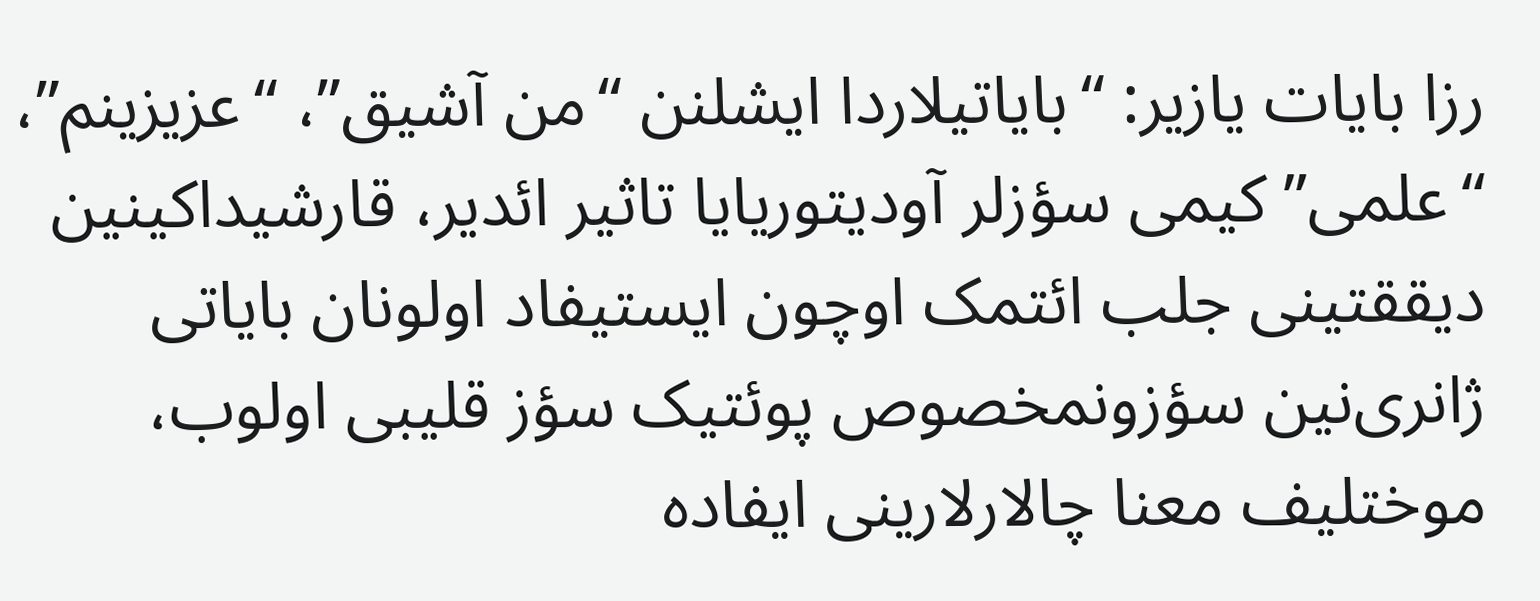رزا بایات یازیر: “بایاتیلاردا ایشلنن “من آشیق”، “عزیزینم”، “علمی” کیمی سؤزلر آودیتوریایا تاثیر ائدیر، قارشیداکینین دیققتینی جلب ائتمک اوچون ایستیفاد اولونان بایاتی ژانری‌نین سؤزونمخصوص پوئتیک سؤز قلیبی اولوب، موختلیف معنا چالارلارینی ایفاده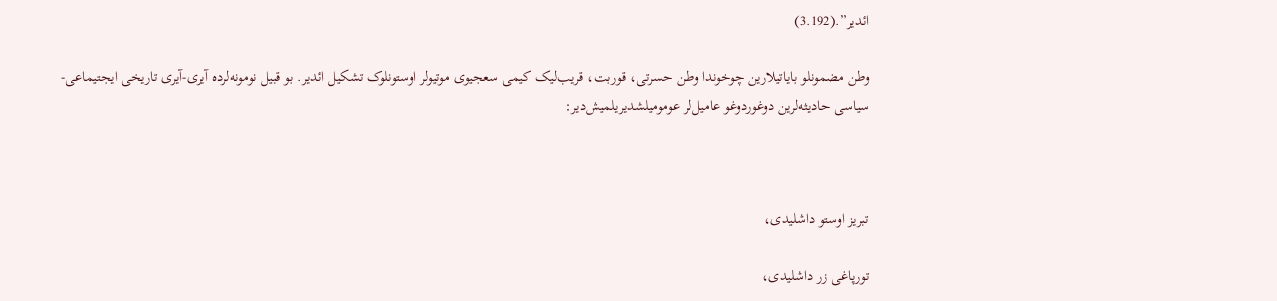ائدیر”.(3.192)

وطن مضمونلو بایاتیلارین چوخوندا وطن حسرتی، قوربت، قریب‌لیک کیمی سعجیوی موتیو‌لر اوستونلوک تشکیل ائدیر. بو قبیل نومونه‌لرده آیری-آیری تاریخی ایجتیماعی-سیاسی حادیثه‌لرین دوغوردوغو عامیل‌لر عومومیلشدیریلمیش‌دیر:



تبریز اوستو داشلیدی،

تورپاغی زر داشلیدی،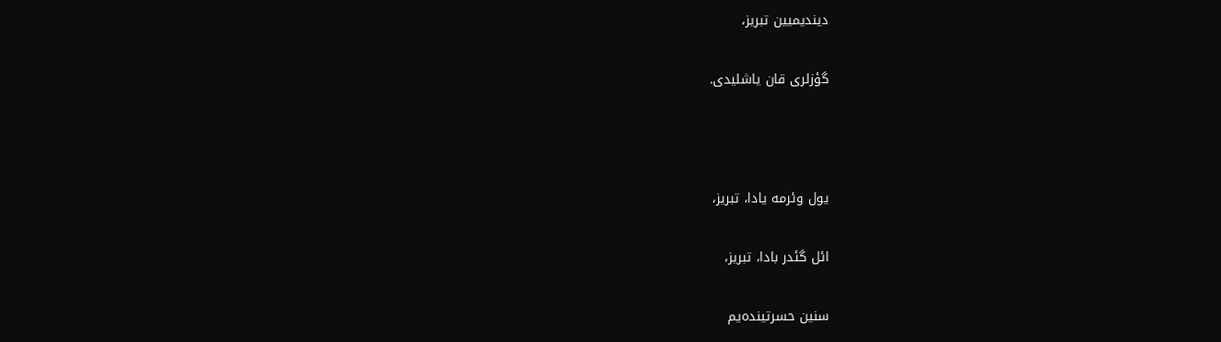دیندیمیین تبریز،

گؤزلری قان یاشلیدی.



یول وئرمه یادا، تبریز،

ائل گئدر بادا، تبریز،

سنین حسرتینده‌یم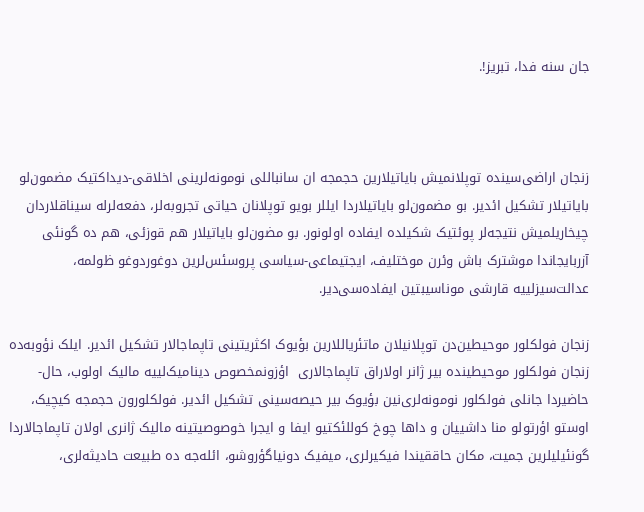جان سنه فدا، تبریز!.



زنجان اراضی‌سینده توپلانمیش بایاتیلارین حجمجه ان سانباللی نومونه‌لرینی اخلاقی-دیداکتیک مضمون‌لو بایاتیلار تشکیل ائدیر. بو مضمون‌لو بایاتیلاردا ایللر بویو توپلانان حیاتی تجروبه‌لر، دفعه‌لرله سیناقلاردان چیخاریلمیش نتیجه‌لر پوئتیک شکیلده ایفاده اولونور. بو مضون‌لو بایاتیلار هم قوزئی، هم ده گونئی آزربایجاندا موشترک باش وئرن موختلیف، ایجتیماعی-سیاسی پروسئس‌لرین دوغوردوغو ظولمه، عدالت‌سیزلییه قارشی موناسیبتین ایفاده‌سی‌دیر.

زنجان فولکلور موحیطین‌دن توپلانیلان ماتئریاللارین بؤیوک اکثریتینی تاپماجا‌لار تشکیل ائدیر. ایلک نؤوبه‌ده زنجان فولکلور موحیطینده بیر ژانر اولا‌راق تاپماجا‌لاری  اؤزونمخصوص دینامیک‌لییه مالیک اولوب، حال-حاضیردا جانلی فولکلور نومونه‌لری‌نین بؤیوک بیر حیصه‌سینی تشکیل ائدیر. فولکلورون حجمجه کیچیک، اوستو اؤرتولو منا داشییان و داها چوخ کوللئکتیو ایفا و ایجرا خوصوصیتینه مالیک ژانری اولان تاپماجا‌لاردا گونئیلیلرین جمیت، مکان حاققیندا فیکیرلری، میفیک دونیاگؤروشو، ائله‌جه ده طبیعت حادیثه‌لری،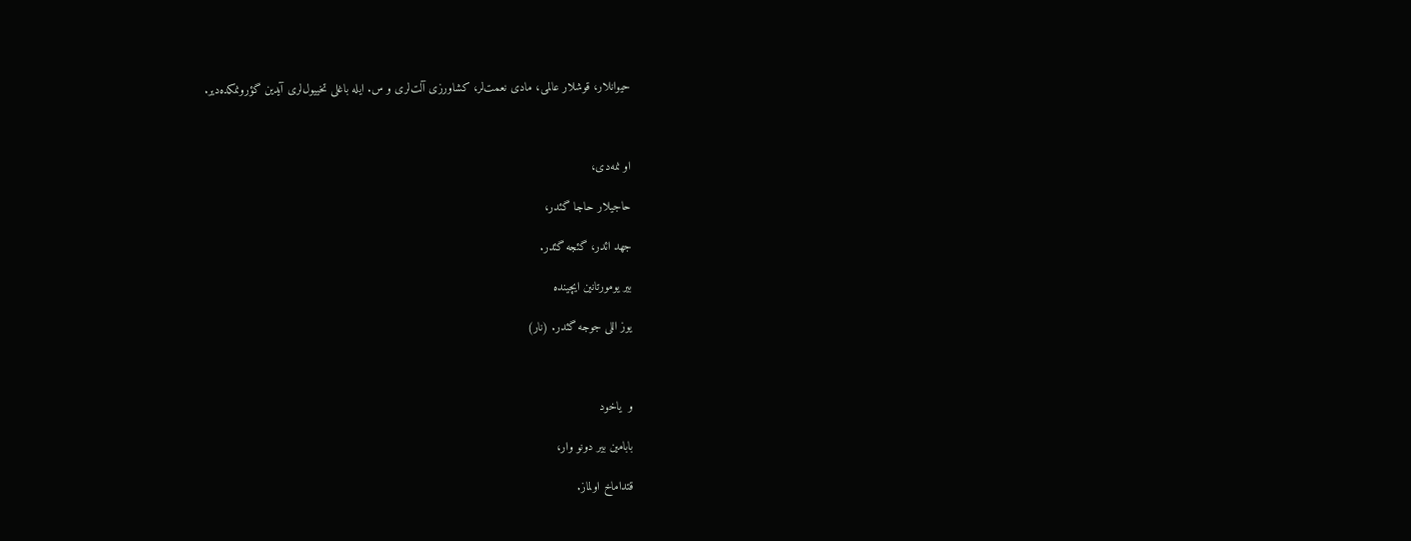حیوانلار، قوشلار عالمی، مادی نعمت‌لر، کشاورزی آلت‌لری و س. ایله باغلی تخییول‌لری آیدین گؤرونمکده‌دیر.



او نمه‌دی،

حاجیلار حاجا گئدر،

جهد ائدر، گئجه گئدر.

بیر یومورتانین ایچینده

یوز اللی جوجه گئدر. (نار)



و  یاخود

بابامین بیر دونو وار،

قتداماخ اولماز.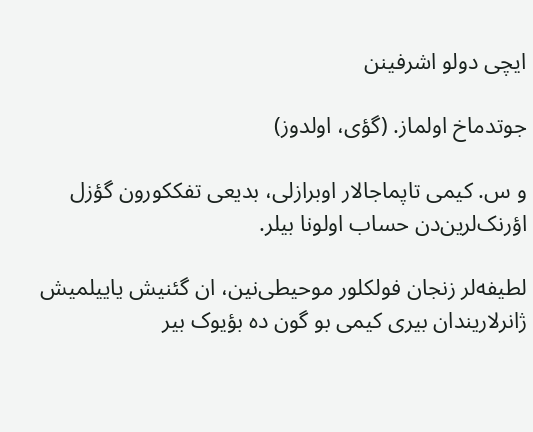ایچی دولو اشرفینن

جوتدماخ اولماز. (گؤی، اولدوز)

و س. کیمی تاپماجا‌لار اوبرازلی، بدیعی تفککورون گؤزل اؤرنک‌لرین‌دن حساب اولونا بیلر.

لطیفه‌لر زنجان فولکلور موحیطی‌نین، ان گئنیش یاییلمیش ژانرلاریندان‌ بیری کیمی بو گون ده بؤیوک بیر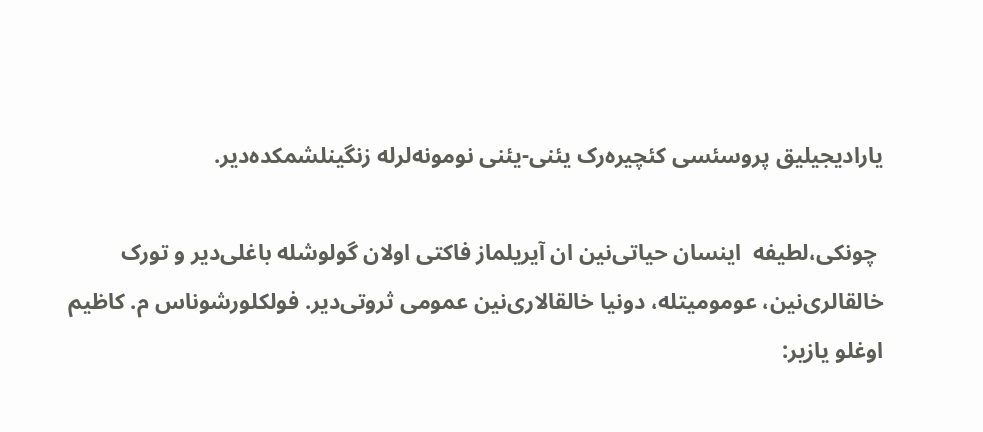یارادیجیلیق پروسئسی کئچیره‌رک یئنی-یئنی نومونه‌لرله زنگینلشمکده‌دیر.

 چونکی،لطیفه  اینسان حیاتی‌نین ان آیریلماز فاکتی اولان گولوشله باغلی‌دیر و تورک خالقالری‌نین، عومومیتله، دونیا خالقالاری‌نین عمومی ثروتی‌دیر. فولکلورشوناس م. کاظیم اوغلو یازیر: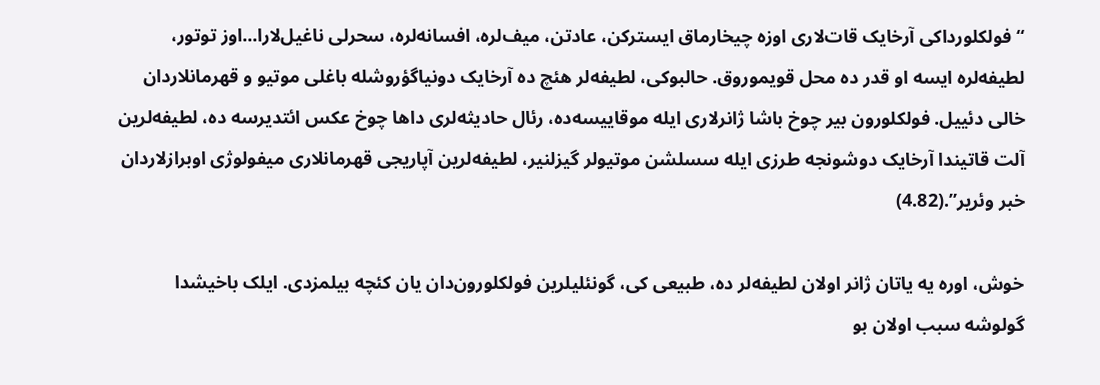“فولکلورداکی آرخایک قات‌لاری اوزه چیخارماق ایسترکن، عادتن، میف‌لره، افسانه‌لره، سحرلی ناغیل‌لارا...اوز توتور، لطیفه‌لره ایسه او قدر ده محل قویموروق. حالبوکی، لطیفه‌لر هئچ ده آرخایک دونیاگؤروشله باغلی موتیو و قهرمانلاردان خالی دئییل. فولکلورون بیر چوخ باشا ژانرلاری ایله موقاییسه‌ده، رئال حادیثه‌لری داها چوخ عکس ائتدیرسه ده، لطیفه‌لرین آلت قاتیندا آرخایک دوشونجه طرزی ایله سسلشن موتیو‌لر گیزلنیر، لطیفه‌لرین آپاریجی قهرمانلاری میفولوژی اوبرازلاردان خبر وئریر”.(4.82)

خوش، اوره یه یاتان ژانر اولان لطیفه‌لر ده، طبیعی کی، گونئلیلرین فولکلورون‌دان یان کئچه بیلمزدی. ایلک باخیشدا گولوشه سبب اولان بو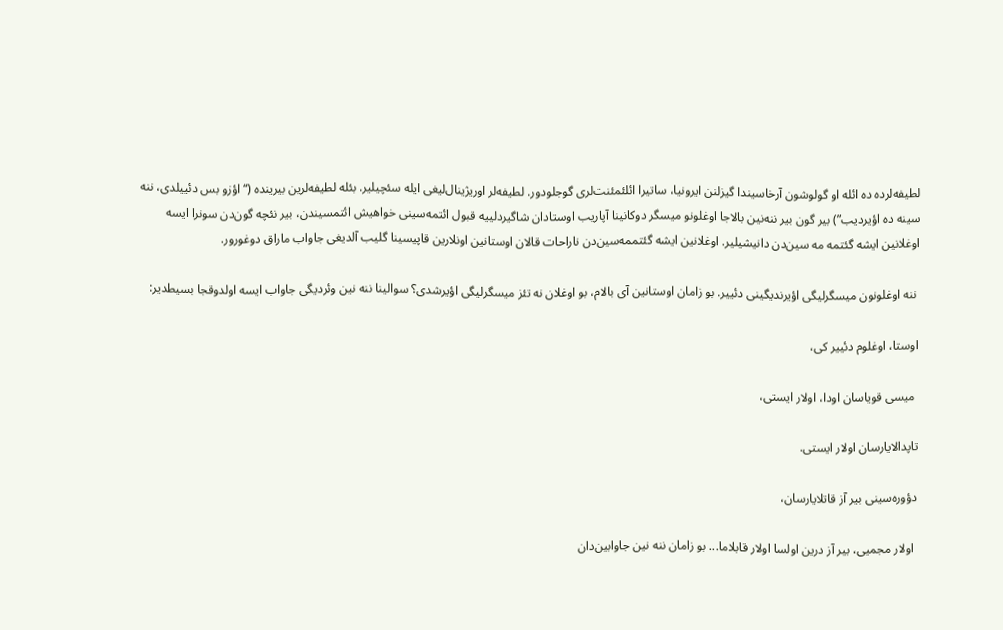لطیفه‌لرده ده ائله او گولوشون آرخاسیندا گیزلنن ایرونیا، ساتیرا ائلئمئنت‌لری گوجلودور. لطیفه‌لر اوریژینال‌لیغی ایله سئچیلیر. بئله لطیفه‌لرین بیرینده (“اؤزو بس دئییلدی، ننه سینه ده اؤیردیب”) بیر گون بیر ننه‌نین بالاجا اوغلونو میسگر دوکانینا آپاریب اوستا‌دان شاگیردلییه قبول ائتمه‌سینی خواهیش ائتمسیندن، بیر نئچه گون‌دن سونرا ایسه اوغلانین ایشه گئتمه مه سین‌دن دانیشیلیر. اوغلانین ایشه گئتممه‌سین‌دن ناراحات قالان اوستانین اونلارین قاپیسینا گلیب آلدیغی جاواب ماراق دوغورور.

 ننه اوغلونون میسگرلیگی اؤیرندیگینی دئییر. بو زامان اوستانین آی بالام، بو اوغلان نه تئز میسگرلیگی اؤیرشدی؟ سوالینا ننه نین وئردیگی جاواب ایسه اولدوقجا بسیطدیر:

اوستا، اوغلوم دئییر کی،

 میسی قویاسان اودا، اولار ایستی،

تاپدالایارسان اولار ایستی.

دؤوره‌سینی بیر آز قاتلایارسان،

 اولار مجمیی، بیر آز درین اولسا اولار قابلاما... بو زامان ننه نین جاوابین‌دان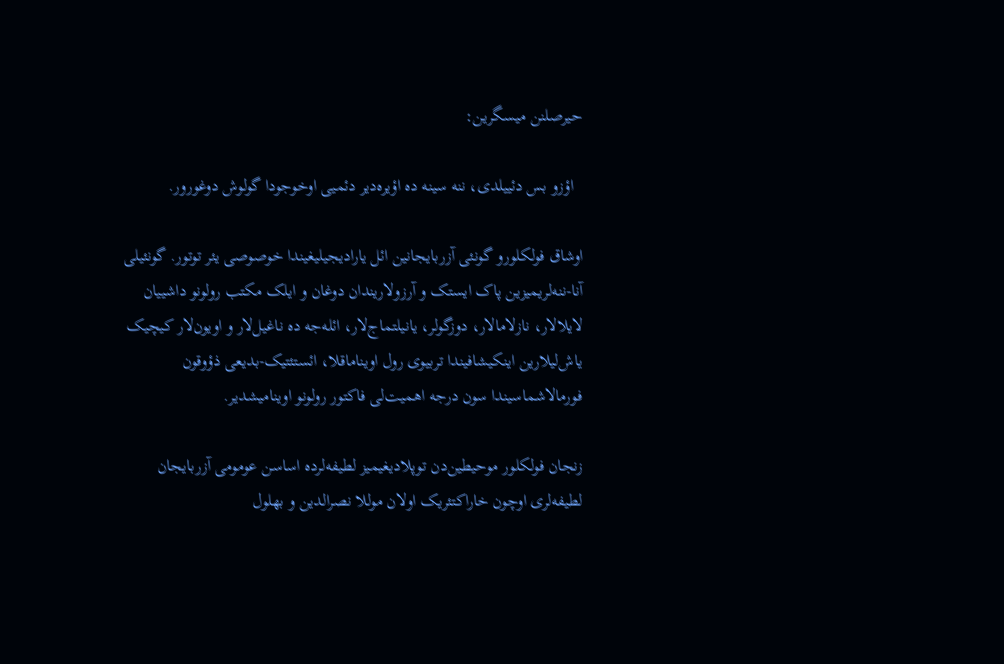حیرصلنن میسگرین:

  اؤزو بس دئییلدی، ننه سینه ده اؤیره‌دیر دئمیی اوخوجودا گولوش دوغورور.

اوشاق فولکلورو گونئی آزربایجانین ائل یارادیجیلیغیندا خوصوصی یئر توتور. گونئیلی آنا-ننه‌لریمیزین پاک ایستک و آرزولاریندان‌ دوغان و ایلک مکتب رولونو داشییان لایلا‌لار، نازلاما‌لار، دوزگو‌لر، یانیلتماج‌لار، ائله‌جه ده ناغیل‌لار و اویون‌لار کیچیک یاش‌لیلارین اینکیشافیندا تربیوی رول اویناماقلا، ائستئتیک-بدیعی ذؤوقون فورمالاشماسیندا سون درجه اهمیت‌لی فاکتور رولونو اوینامیشدیر.

زنجان فولکلور موحیطین‌دن توپلادیغیمیز لطیفه‌لرده اساسن عومومی آزربایجان لطیفه‌لری اوچون خاراکتئریک اولان موللا نصرالدین و بهلول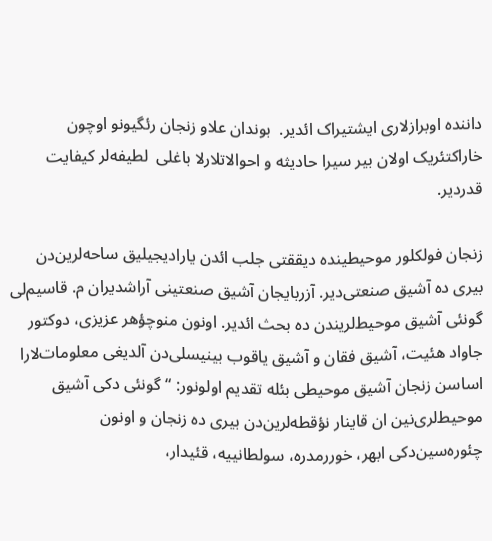داننده اوبرازلاری ایشتیراک ائدیر.  بوندان علاو زنجان رئگیونو اوچون خاراکتئریک اولان بیر سیرا حادیثه و احوالاتلارلا باغلی  لطیفه‌لر کیفایت قدردیر.

زنجان فولکلور موحیطینده دیققتی جلب ائدن یارادیجیلیق ساحه‌لرین‌دن  بیری ده آشیق صنعتی‌دیر. آزربایجان آشیق صنعتینی آراشدیران م. قاسیم‌لی گونئی آشیق موحیط‌لریندن ده بحث ائدیر. اونون منوچؤهر عزیزی، دوکتور جاواد هئیت، آشیق فقان و آشیق یاقوب بینیسلی‌دن آلدیغی معلومات‌لارا اساسن زنجان آشیق موحیطی بئله تقدیم اولونور: “گونئی دکی آشیق موحیط‌لری‌نین ان قاینار نؤقطه‌لرین‌دن بیری ده زنجان و اونون چئوره‌سین‌دکی ابهر، خوررمدره، سولطانییه، قئیدار،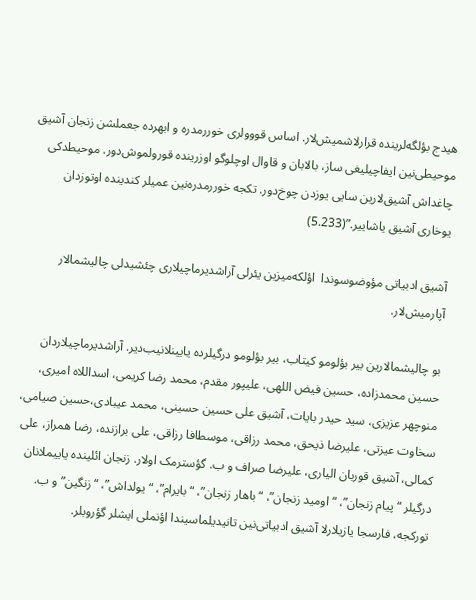هیدج بؤلگه‌لرینده قرارلاشمیش‌لار. اساس قووو‌لری خوررمدره و ابهرده جعملشن زنجان آشیق موحیطی‌نین ایفاچیلیغی ساز، بالابان و قاوال اوچلوگو اوزرینده قورولموش‌دور. موحیطدکی چاغداش آشیق‌لارین سایی یوزدن چوخ‌دور. تکجه خوررمدره‌نین عمیلر کندینده اوتوزدان یوخاری آشیق یاشاییر.”(5.233)

آشیق ادبیاتی مؤوضوسوندا  اؤلکه‌میزین یئرلی آراشدیرماچیلاری چئشیدلی چالیشما‌لار آپارمیش‌لار.

بو چالیشما‌لارین بیر بؤلومو کیتاب، بیر بؤلومو درگیلرده یایینلانیب‌دیر. آراشدیرماچیلاردان حسین محمدزاده، حسین فیض اللهی، علیپور مقدم، محمد رضا کریمی، اسداللاه امیری، منوچهر عزیزی، سید حیدر بایات، آشیق علی حسین حسینی، محمد عیبادی،حسین صیامی، سخاوت عیزتی، علیرضا ذیحق، محمد رزاقی، موسطافا رزاقی، علی برازنده، رضا همراز، علی کما‌لی، آشیق قوربان الیاری، علیرضا صراف و ب. گؤسترمک اولار. زنجان ائلینده یاییملانان درگیلر “پیام زنجان”، “اومید زنجان”، “باهار زنجان”، “بایرام”، “یولداش”، “زنگین” و ب. تورکجه، فارسجا یازیلارلا آشیق ادبیاتی‌نین تانیدیلماسیندا اؤنملی ایشلر گؤروبلر.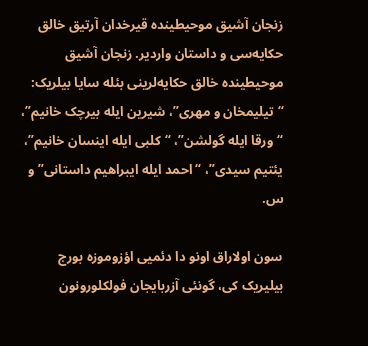زنجان آشیق موحیطینده قیرخدان آرتیق خالق حکایه‌سی و داستان واردیر. زنجان آشیق موحیطینده خالق حکایه‌لرینی بئله سایا بیلریک: “تیلیمخان و مهری”، شیرین ایله بیرچک خانیم”، “ورقا ایله گولشن”، “کلبی ایله اینسان خانیم”، یئتیم سیدی”، “احمد ایله ایبراهیم داستانی” و س.

سون اولا‌راق اونو دا دئمیی اؤزوموزه بورج بیلیریک کی، گونئی آزربایجان فولکلورونون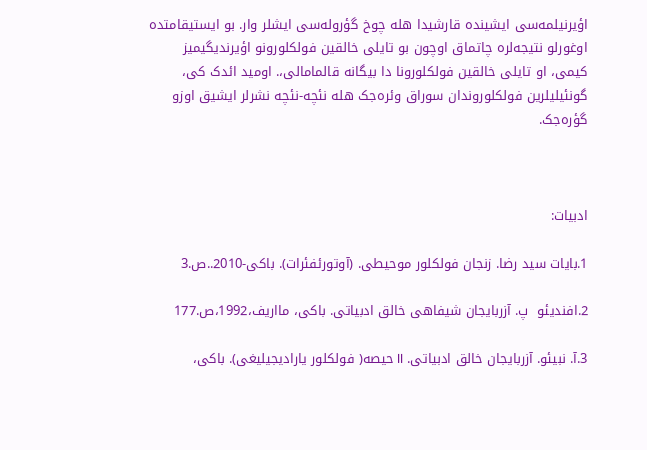اؤیرنیلمه‌سی ایشینده قارشیدا هله چوخ گؤروله‌سی ایشلر وار. بو ایستیقامتده اوغورلو نتیجه‌لره چاتماق اوچون بو تایلی خالقین فولکلورونو اؤیرندیگیمیز کیمی، او تایلی خالقین فولکلورونا دا بیگانه قالماما‌لی،. اومید ائدک کی، گونئیلیلرین فولکلوروندان سوراق وئره‌جک هله نئچه-نئچه نشرلر ایشیق اوزو گؤره‌جک.



ادبیات:

1.بایات سید رضا. زنجان فولکلور موحیطی. (آوتورئفئرات). باکی-2010..ص.3

2.افندیئو  پ. آزربایجان شیفاهی خالق ادبیاتی. باکی، مااریف،1992،ص.177

3.آ. نبیئو. آزربایجان خالق ادبیاتی. II حیصه( فولکلور یارادیجیلیغی). باکی،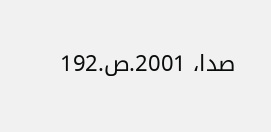صدا، 2001.ص.192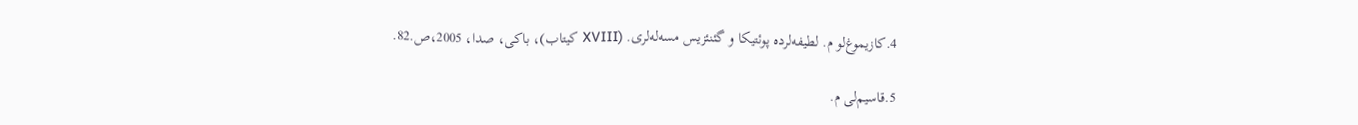4.کازیموغ‌لو م. لطیفه‌لرده پوئتیکا و گئنئزیس مسه‌له‌لری. (XVIII کیتاب)، باکی، صدا، 2005،ص.82.

5.قاسیم‌لی م.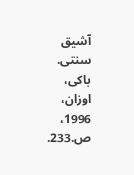آشیق سنتی. باکی، اوزان، 1996، ص.233.